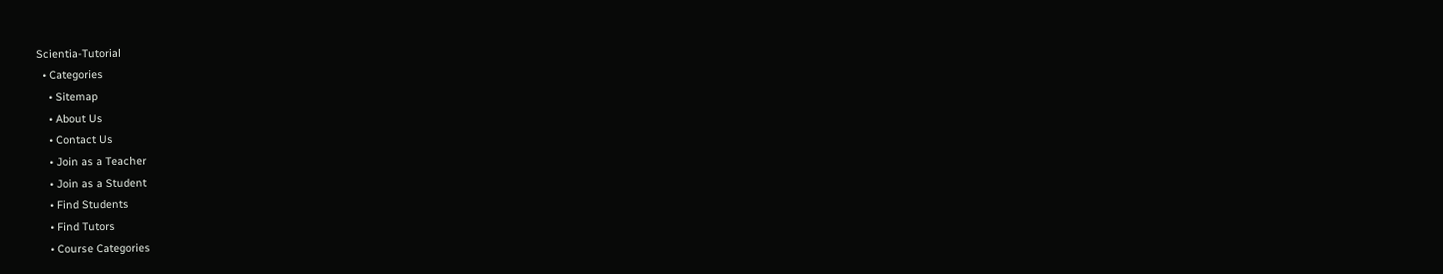Scientia-Tutorial
  • Categories
    • Sitemap
    • About Us
    • Contact Us
    • Join as a Teacher
    • Join as a Student
    • Find Students
    • Find Tutors
    • Course Categories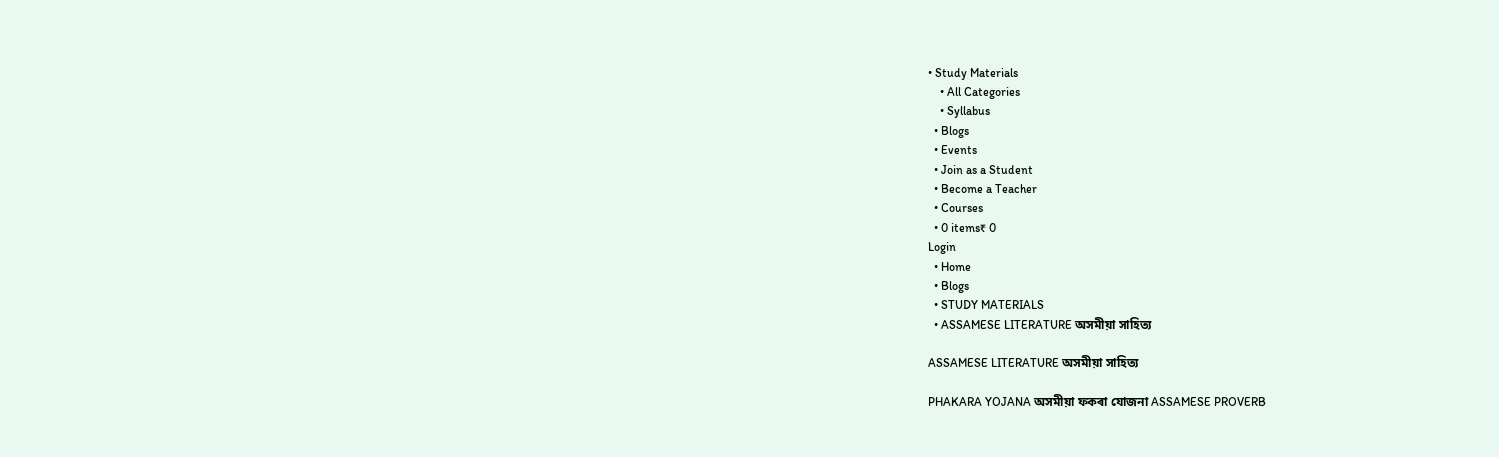• Study Materials
    • All Categories
    • Syllabus
  • Blogs
  • Events
  • Join as a Student
  • Become a Teacher
  • Courses
  • 0 items₹ 0
Login
  • Home
  • Blogs
  • STUDY MATERIALS
  • ASSAMESE LITERATURE অসমীয়া সাহিত্য

ASSAMESE LITERATURE অসমীয়া সাহিত্য

PHAKARA YOJANA অসমীয়া ফকৰা যোজনা ASSAMESE PROVERB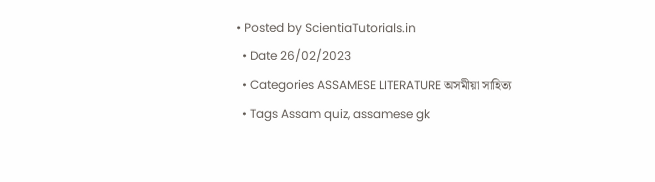• Posted by ScientiaTutorials.in
  • Date 26/02/2023
  • Categories ASSAMESE LITERATURE অসমীয়া সাহিত্য
  • Tags Assam quiz, assamese gk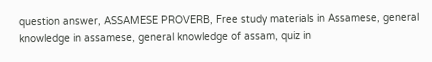question answer, ASSAMESE PROVERB, Free study materials in Assamese, general knowledge in assamese, general knowledge of assam, quiz in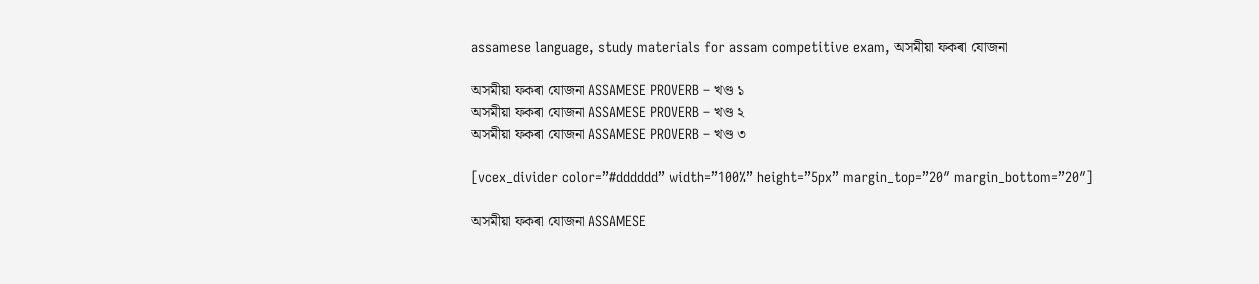assamese language, study materials for assam competitive exam, অসমীয়া ফকৰা যোজনা

অসমীয়া ফকৰা যোজনা ASSAMESE PROVERB – খণ্ড ১
অসমীয়া ফকৰা যোজনা ASSAMESE PROVERB – খণ্ড ২
অসমীয়া ফকৰা যোজনা ASSAMESE PROVERB – খণ্ড ৩

[vcex_divider color=”#dddddd” width=”100%” height=”5px” margin_top=”20″ margin_bottom=”20″]

অসমীয়া ফকৰা যোজনা ASSAMESE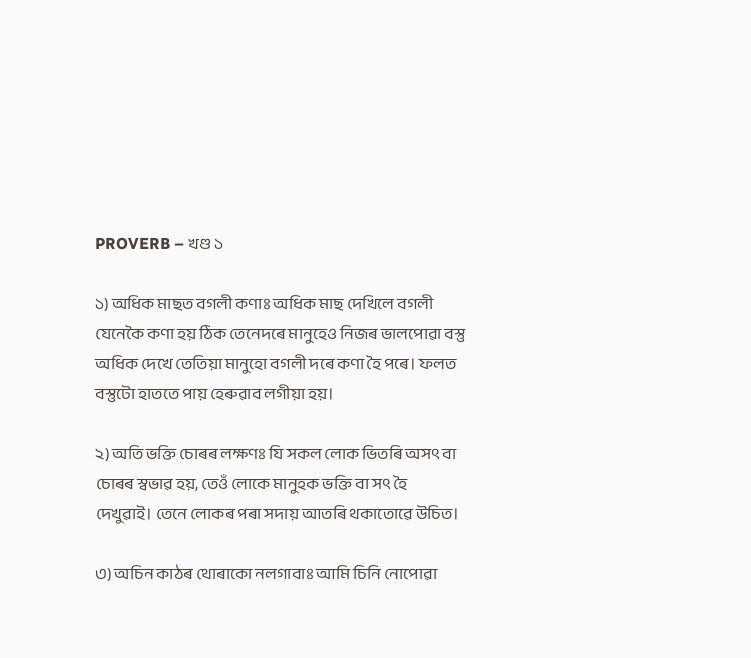PROVERB – খণ্ড ১

১) অধিক মাছত বগলী কণাঃ অধিক মাছ দেখিলে বগলী যেনেকৈ কণা হয় ঠিক তেনেদৰে মানুহেও নিজৰ ভালপোৱা বস্তু অধিক দেখে তেতিয়া মানুহো বগলী দৰে কণা হৈ পৰে। ফলত বস্তুটো হাততে পায় হেৰুৱাব লগীয়া হয়।

২) অতি ভক্তি চোৰৰ লক্ষণঃ যি সকল লোক ভিতৰি অসৎ বা চোৰৰ স্বভাৱ হয়, তেওঁ লোকে মানুহক ভক্তি বা সৎ হৈ দেখুৱাই। তেনে লোকৰ পৰা সদায় আতৰি থকাতোৱে উচিত।

৩) অচিন কাঠৰ থোৰাকো নলগাবাঃ আমি চিনি নোপোৱা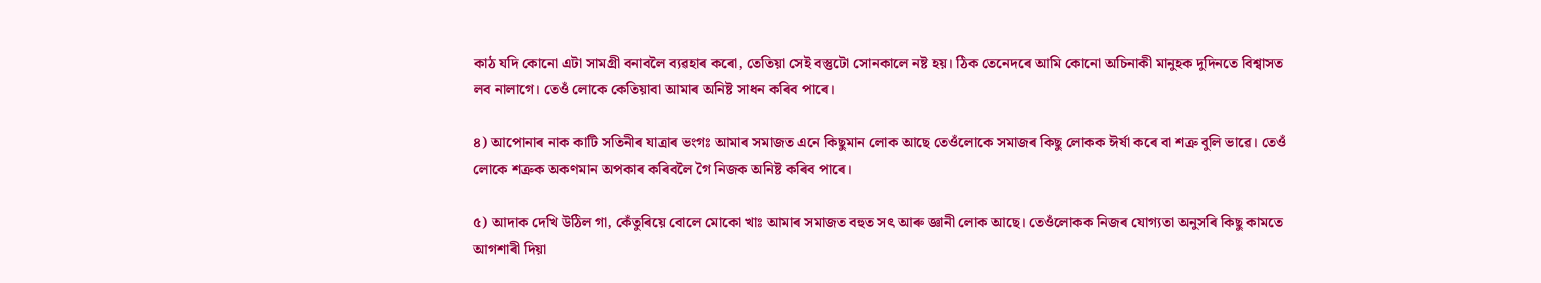কাঠ যদি কোনো এটা সামগ্ৰী বনাবলৈ ব্যৱহাৰ কৰো, তেতিয়া সেই বস্তুটো সোনকালে নষ্ট হয়। ঠিক তেনেদৰে আমি কোনো অচিনাকী মানুহক দুদিনতে বিশ্বাসত লব নালাগে। তেওঁ লোকে কেতিয়াবা আমাৰ অনিষ্ট সাধন কৰিব পাৰে।

৪) আপোনাৰ নাক কাটি সতিনীৰ যাত্ৰাৰ ভংগঃ আমাৰ সমাজত এনে কিছুমান লোক আছে তেওঁলোকে সমাজৰ কিছু লোকক ঈৰ্ষা কৰে বা শত্ৰু বুলি ভাৱে। তেওঁ লোকে শত্ৰুক অকণমান অপকাৰ কৰিবলৈ গৈ নিজক অনিষ্ট কৰিব পাৰে।

৫) আদাক দেখি উঠিল গা, কেঁতুৰিয়ে বোলে মোকো খাঃ আমাৰ সমাজত বহুত সৎ আৰু জ্ঞানী লোক আছে। তেওঁলোকক নিজৰ যোগ্যতা অনুসৰি কিছু কামতে আগশাৰী দিয়া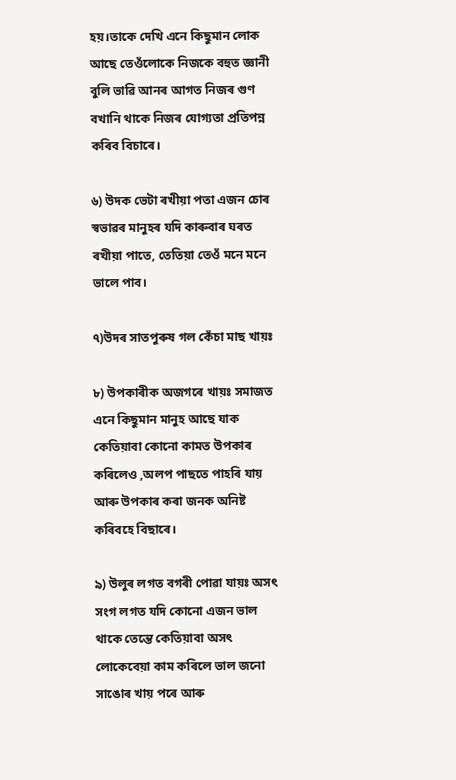হয়।তাকে দেখি এনে কিছুমান লোক আছে তেওঁলোকে নিজকে বহুত জ্ঞানী বুলি ভাৱি আনৰ আগত নিজৰ গুণ বখানি থাকে নিজৰ যোগ্যতা প্ৰতিপন্ন কৰিব বিচাৰে।

৬) উদক ভেটা ৰখীয়া পতা এজন চোৰ স্বভাৱৰ মানুহৰ যদি কাৰুবাৰ ঘৰত ৰখীয়া পাতে, তেতিয়া তেওঁ মনে মনে ভালে পাব।

৭)উদৰ সাতপুৰুষ গল কেঁচা মাছ খায়ঃ

৮) উপকাৰীক অজগৰে খায়ঃ সমাজত এনে কিছুমান মানুহ আছে যাক কেতিয়াবা কোনো কামত উপকাৰ কৰিলেও ,অলপ পাছতে পাহৰি যায় আৰু উপকাৰ কৰা জনক অনিষ্ট কৰিবহে বিছাৰে।

৯) উলুৰ লগত বগৰী পোৱা যায়ঃ অসৎ সংগ লগত যদি কোনো এজন ভাল থাকে তেন্তে কেতিয়াবা অসৎ লোকেবেয়া কাম কৰিলে ভাল জনো সাঙোৰ খায় পৰে আৰু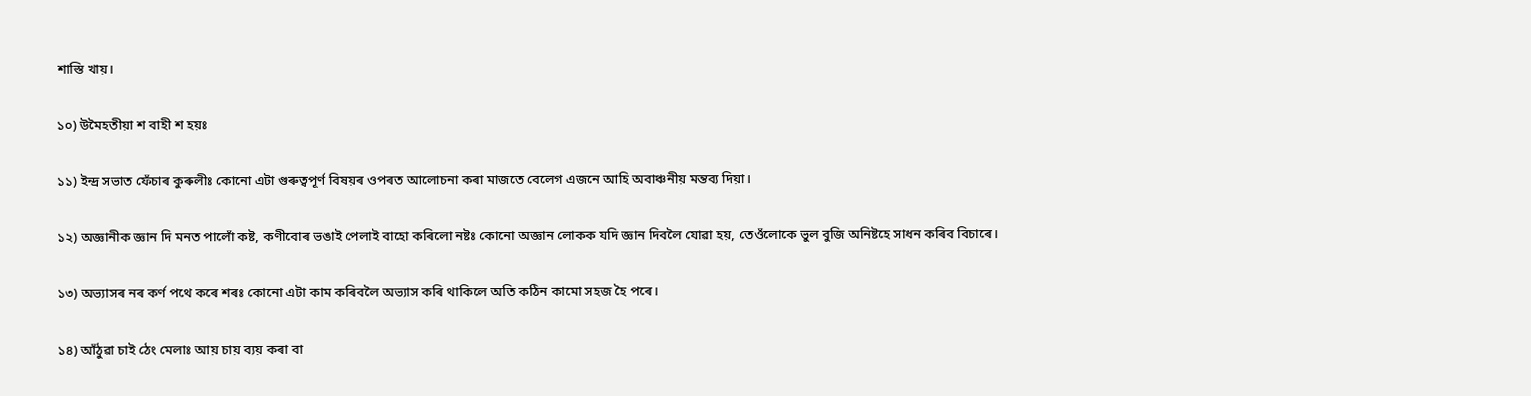শাস্তি খায়।

১০) উমৈহতীয়া শ বাহী শ হয়ঃ

১১) ইন্দ্ৰ সভাত ফেঁচাৰ কুৰুলীঃ কোনো এটা গুৰুত্বপূৰ্ণ বিষয়ৰ ওপৰত আলোচনা কৰা মাজতে বেলেগ এজনে আহি অবাঞ্চনীয় মন্তব্য দিয়া।

১২) অজ্ঞানীক জ্ঞান দি মনত পালোঁ কষ্ট, কণীবোৰ ভঙাই পেলাই বাহো কৰিলো নষ্টঃ কোনো অজ্ঞান লোকক যদি জ্ঞান দিবলৈ যোৱা হয়, তেওঁলোকে ভুল বুজি অনিষ্টহে সাধন কৰিব বিচাৰে।

১৩) অভ্যাসৰ নৰ কৰ্ণ পথে কৰে শৰঃ কোনো এটা কাম কৰিবলৈ অভ্যাস কৰি থাকিলে অতি কঠিন কামো সহজ হৈ পৰে।

১৪) আঁঠুৱা চাই ঠেং মেলাঃ আয় চায় ব্যয় কৰা বা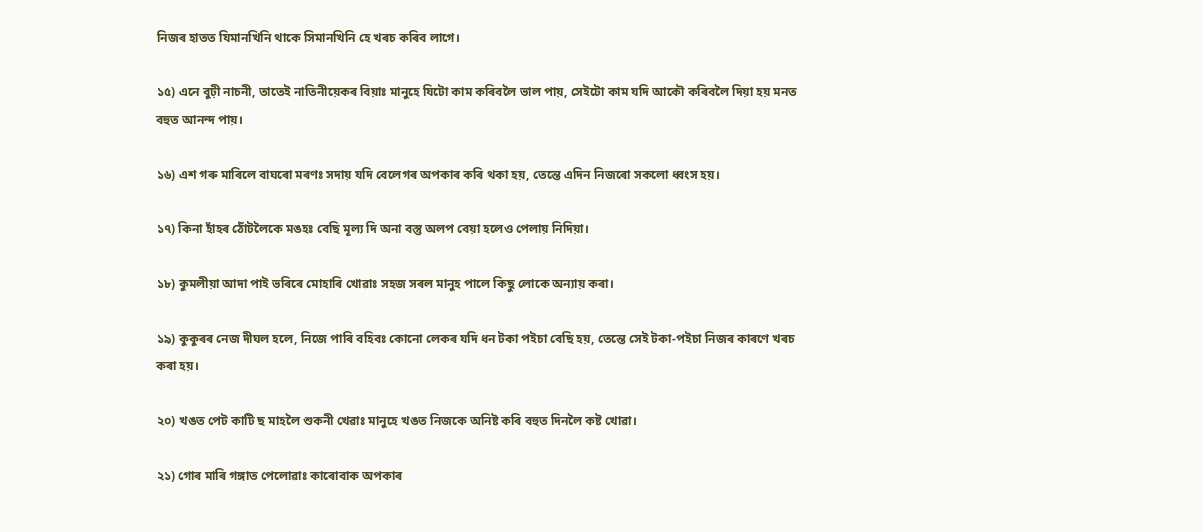নিজৰ হাতত যিমানখিনি থাকে সিমানখিনি হে খৰচ কৰিব লাগে।

১৫) এনে বুঢ়ী নাচনী, তাতেই নাতিনীয়েকৰ বিয়াঃ মানুহে যিটো কাম কৰিবলৈ ভাল পায়, সেইটো কাম যদি আকৌ কৰিবলৈ দিয়া হয় মনত বহুত আনন্দ পায়।

১৬) এশ গৰু মাৰিলে বাঘৰো মৰণঃ সদায় যদি বেলেগৰ অপকাৰ কৰি থকা হয়, তেন্তে এদিন নিজৰো সকলো ধ্বংস হয়।

১৭) কিনা হাঁহৰ ঠোঁটলৈকে মঙহঃ বেছি মূল্য দি অনা বস্তু অলপ বেয়া হলেও পেলায় নিদিয়া।

১৮) কুমলীয়া আদা পাই ভৰিৰে মোহাৰি খোৱাঃ সহজ সৰল মানুহ পালে কিছু লোকে অন্যায় কৰা।

১৯) কুকুৰৰ নেজ দীঘল হলে, নিজে পাৰি বহিবঃ কোনো লেকৰ যদি ধন টকা পইচা বেছি হয়, তেন্তে সেই টকা-পইচা নিজৰ কাৰণে খৰচ কৰা হয়।

২০) খঙত পেট কাটি ছ মাহলৈ শুকনী খেৱাঃ মানুহে খঙত নিজকে অনিষ্ট কৰি বহুত দিনলৈ কষ্ট খোৱা।

২১) গোৰ মাৰি গঙ্গাত পেলোৱাঃ কাৰোবাক অপকাৰ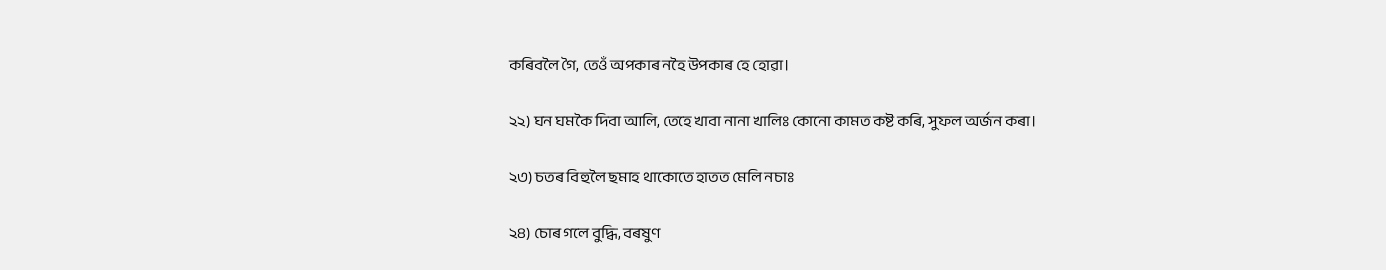কৰিবলৈ গৈ, তেওঁ অপকাৰ নহৈ উপকাৰ হে হোৱা।

২২) ঘন ঘমকৈ দিবা আলি, তেহে খাবা নানা খালিঃ কোনো কামত কষ্ট কৰি, সুফল অৰ্জন কৰা।

২৩) চতৰ বিহুলৈ ছমাহ থাকোতে হাতত মেলি নচাঃ

২৪) চোৰ গলে বুদ্ধি, বৰষুণ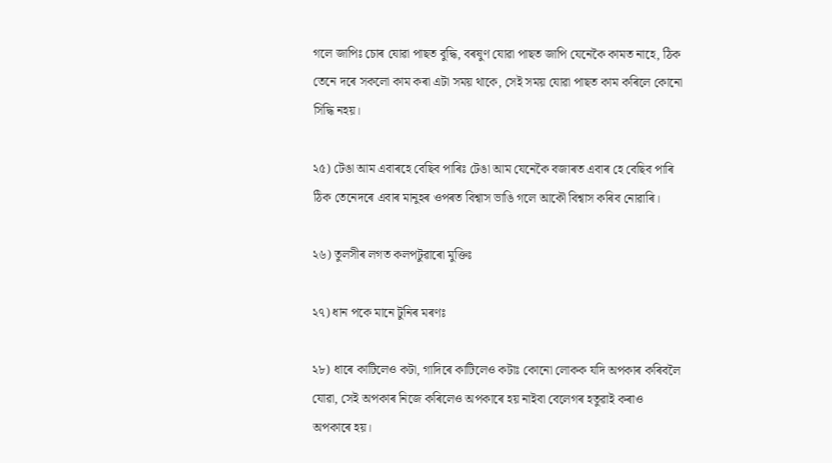গলে জাপিঃ চোৰ যোৱা পাছত বুদ্ধি, বৰষুণ যোৱা পাছত জাপি যেনেকৈ কামত নাহে, ঠিক তেনে দৰে সকলো কাম কৰা এটা সময় থাকে, সেই সময় যোৱা পাছত কাম কৰিলে কোনো সিদ্ধি নহয়।

২৫) টেঙা আম এবাৰহে বেছিব পাৰিঃ টেঙা আম যেনেকৈ বজাৰত এবাৰ হে বেছিব পাৰি ঠিক তেনেদৰে এবাৰ মানুহৰ ওপৰত বিশ্বাস ভাঙি গলে আকৌ বিশ্বাস কৰিব নোৱাৰি।

২৬) তুলসীৰ লগত কলপটুৱাৰো মুক্তিঃ

২৭) ধান পকে মানে টুনিৰ মৰণঃ

২৮) ধাৰে কাটিলেও কটা, গাদিৰে কাটিলেও কটাঃ কোনো লোকক যদি অপকাৰ কৰিবলৈ যোৱা, সেই অপকাৰ নিজে কৰিলেও অপকাৰে হয় নাইবা বেলেগৰ হতুৱাই কৰাও অপকাৰে হয়।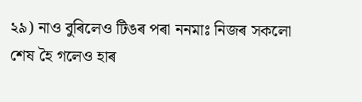২৯) নাও বুৰিলেও টিঙৰ পৰা ননমাঃ নিজৰ সকলো শেষ হৈ গলেও হাৰ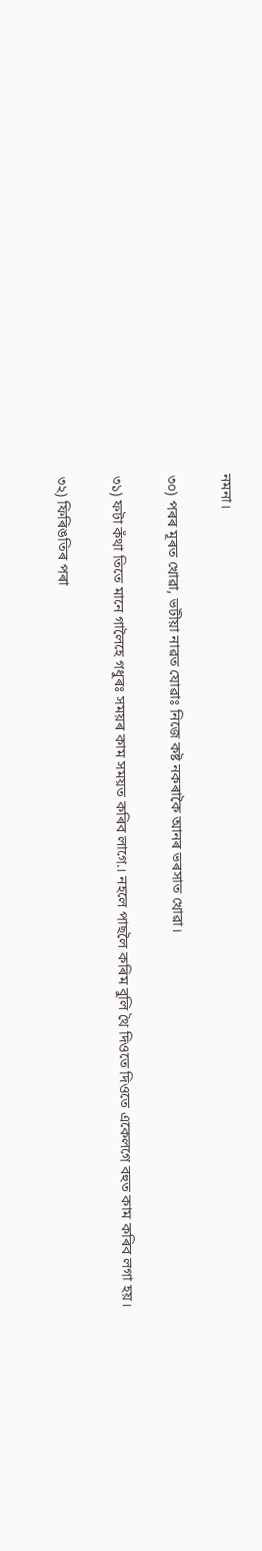নমনা।

৩০) পৰৰ মূৰত খোৱা, ভটীয়া নাৱত যোৱাঃ নিজে কষ্ট নকৰাকৈ আনৰ ভৰসাত খোৱা।

৩১) ফটা কঁথা তিতে মানে গালৈহে গধুৰঃ সময়ৰ কাম সময়ত কৰিব লাগে.। নহলে পাছলৈ কৰিম বুলি থৈ দিওতে দিওতে একেলগে বহুত কাম কৰিব লগা হয়।

৩২) ফিৰিঙতিৰ পৰা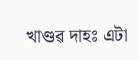খাণ্ডৱ দাহঃ এটা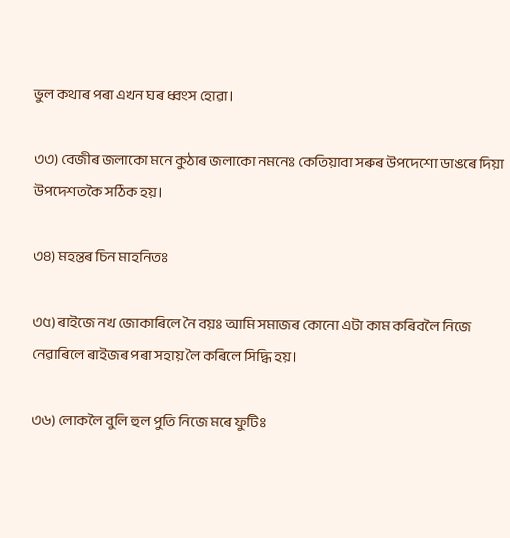ভুল কথাৰ পৰা এখন ঘৰ ধ্বংস হোৱা।

৩৩) বেজীৰ জলাকো মনে কুঠাৰ জলাকো নমনেঃ কেতিয়াবা সৰুৰ উপদেশো ডাঙৰে দিয়া উপদেশতকৈ সঠিক হয়।

৩৪) মহন্তৰ চিন মাহনিতঃ

৩৫) ৰাইজে নখ জোকাৰিলে নৈ বয়ঃ আমি সমাজৰ কোনো এটা কাম কৰিবলৈ নিজে নেৱাৰিলে ৰাইজৰ পৰা সহায় লৈ কৰিলে সিদ্ধি হয়।

৩৬) লোকলৈ বুলি হুল পুতি নিজে মৰে ফুটিঃ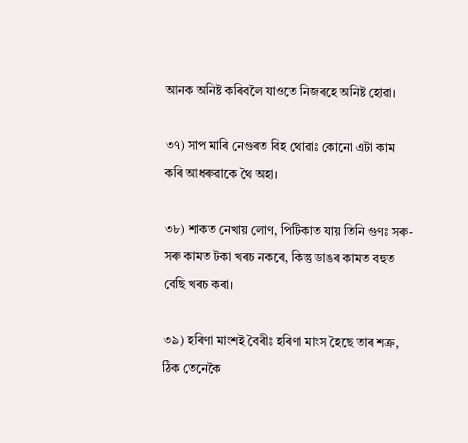আনক অনিষ্ট কৰিবলৈ যাওতে নিজৰহে অনিষ্ট হোৱা।

৩৭) সাপ মাৰি নেগুৰত বিহ থোৱাঃ কোনো এটা কাম কৰি আধৰুৱাকে থৈ অহা।

৩৮) শাকত নেখায় লোণ, পিটিকাত যায় তিনি গুণঃ সৰু-সৰু কামত টকা খৰচ নকৰে, কিন্তু ডাঙৰ কামত বহুত বেছি খৰচ কৰা।

৩৯) হৰিণা মাংশই বৈৰীঃ হৰিণা মাংস হৈছে তাৰ শত্ৰু, ঠিক তেনেকৈ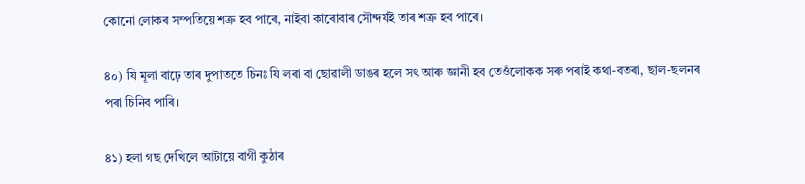কোনো লোকৰ সম্পতিয়ে শত্ৰু হব পাৰে, নাইবা কাৰোবাৰ সৌন্দৰ্যই তাৰ শত্ৰু হব পাৰে।

৪০) যি মূলা বাঢ়ে তাৰ দুপাততে চিনঃ যি লৰা বা ছোৱালী ডাঙৰ হলে সৎ আৰু জ্ঞানী হব তেওঁলোকক সৰু পৰাই কথা-বতৰা, ছাল-ছলনৰ পৰা চিনিব পাৰি।

৪১) হলা গছ দেখিলে আটায়ে বাগী কুঠাৰ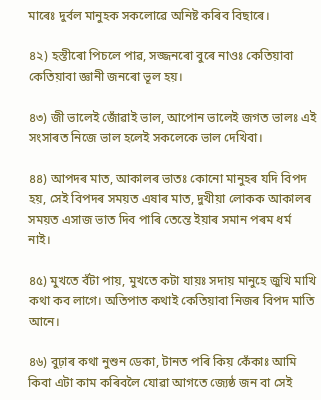মাৰেঃ দুৰ্বল মানুহক সকলোৱে অনিষ্ট কৰিব বিছাৰে।

৪২) হস্তীৰো পিচলে পাৱ, সজ্জনৰো বুৰে নাওঃ কেতিয়াবা কেতিয়াবা জ্ঞানী জনৰো ভূল হয়।

৪৩) জী ভালেই জোঁৱাই ভাল, আপোন ভালেই জগত ভালঃ এই সংসাৰত নিজে ভাল হলেই সকলেকে ভাল দেখিবা।

৪৪) আপদৰ মাত, আকালৰ ভাতঃ কোনো মানুহৰ যদি বিপদ হয়, সেই বিপদৰ সময়ত এষাৰ মাত, দুখীয়া লোকক আকালৰ সময়ত এসাজ ভাত দিব পাৰি তেন্তে ইয়াৰ সমান পৰম ধৰ্ম নাই।

৪৫) মুখতে বঁটা পায়, মুখতে কটা যায়ঃ সদায় মানুহে জুখি মাখি কথা কব লাগে। অতিপাত কথাই কেতিয়াবা নিজৰ বিপদ মাতি আনে।

৪৬) বুঢ়াৰ কথা নুশুন ডেকা, টানত পৰি কিয় কেঁকাঃ আমি কিবা এটা কাম কৰিবলৈ যোৱা আগতে জ্যেষ্ঠ জন বা সেই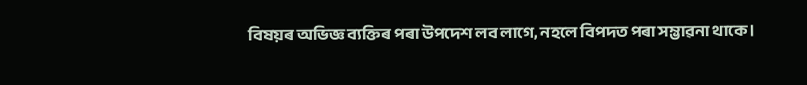বিষয়ৰ অভিজ্ঞ ব্যক্তিৰ পৰা উপদেশ লব লাগে, নহলে বিপদত পৰা সম্ভাৱনা থাকে।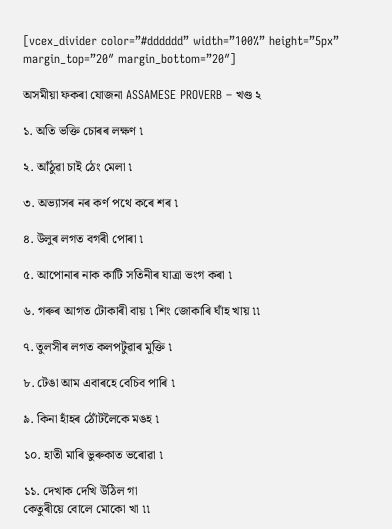[vcex_divider color=”#dddddd” width=”100%” height=”5px” margin_top=”20″ margin_bottom=”20″]

অসমীয়া ফকৰা যোজনা ASSAMESE PROVERB – খণ্ড ২

১. অতি ভক্তি চোৰৰ লক্ষণ ৷

২. আঁঠুৱা চাই ঠেং মেলা ৷

৩. অভ্যাসৰ নৰ কৰ্ণ পথে কৰে শৰ ৷

৪. উলুৰ লগত বগৰী পোৰা ৷

৫. আপোনাৰ নাক কাটি সতিনীৰ যাত্ৰা ভংগ কৰা ৷

৬. গৰুৰ আগত টোকাৰী বায় ৷ শিং জোকাৰি ঘাঁহ খায় ৷৷

৭. তুলসীৰ লগত কলপটুৱাৰ মুক্তি ৷

৮. টেঙা আম এবাৰহে বেচিব পাৰি ৷

৯. কিনা হাঁহৰ ঠোঁটলৈকে মঙহ ৷

১০. হাতী মাৰি ভুৰুকাত ভৰোৱা ৷

১১. দেখাক দেখি উঠিল গা
কেতুৰীয়ে বোলে মোকো খা ৷৷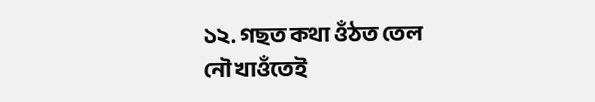১২. গছত কথা ওঁঠত তেল
নৌ খাওঁতেই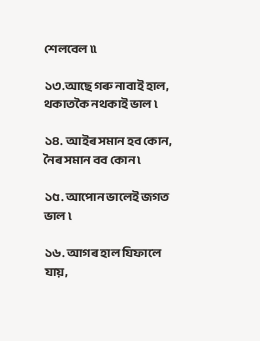শেলবেল ৷৷

১৩.আছে গৰু নাবাই হাল, থকাতকৈ নথকাই ভাল ৷

১৪. আইৰ সমান হব কোন, নৈৰ সমান বব কোন ৷

১৫. আপোন ভালেই জগত ভাল ৷

১৬. আগৰ হাল যিফালে যায়,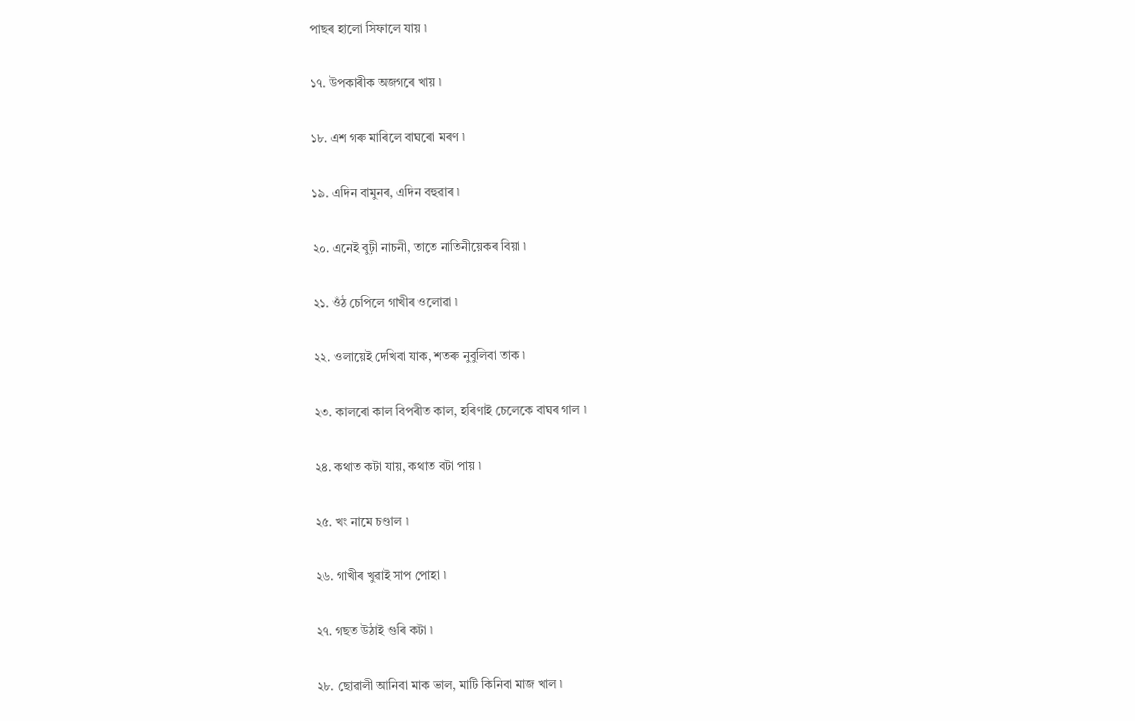পাছৰ হালো সিফালে যায় ৷

১৭. উপকাৰীক অজগৰে খায় ৷

১৮. এশ গৰু মাৰিলে বাঘৰো মৰণ ৷

১৯. এদিন বামুনৰ, এদিন বহুৱাৰ ৷

২০. এনেই বুঢ়ী নাচনী, তাতে নাতিনীয়েকৰ বিয়া ৷

২১. ওঁঠ চেপিলে গাখীৰ ওলোৱা ৷

২২. ওলায়েই দেখিবা যাক, শতৰু নুবুলিবা তাক ৷

২৩. কালৰো কাল বিপৰীত কাল, হৰিণাই চেলেকে বাঘৰ গাল ৷

২৪. কথাত কটা যায়, কথাত বটা পায় ৷

২৫. খং নামে চণ্ডাল ৷

২৬. গাখীৰ খুৱাই সাপ পোহা ৷

২৭. গছত উঠাই গুৰি কটা ৷

২৮. ছোৱালী আনিবা মাক ভাল, মাটি কিনিবা মাজ খাল ৷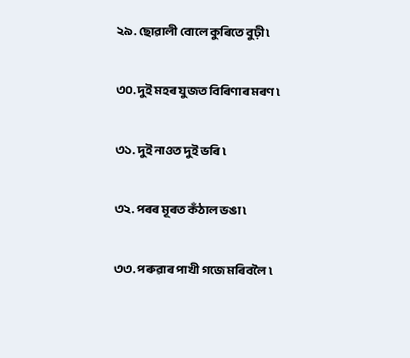২৯. ছোৱালী বোলে কুৰিতে বুঢ়ী ৷

৩০. দুই মহৰ যুজত বিৰিণাৰ মৰণ ৷

৩১. দুই নাওত দুই ভৰি ৷

৩২. পৰৰ মূৰত কঁঠাল ভঙা ৷

৩৩. পৰুৱাৰ পাখী গজে মৰিবলৈ ৷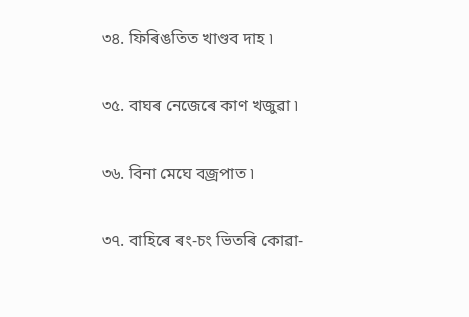৩৪. ফিৰিঙতিত খাণ্ডব দাহ ৷

৩৫. বাঘৰ নেজেৰে কাণ খজুৱা ৷

৩৬. বিনা মেঘে বজ্ৰপাত ৷

৩৭. বাহিৰে ৰং-চং ভিতৰি কোৱা-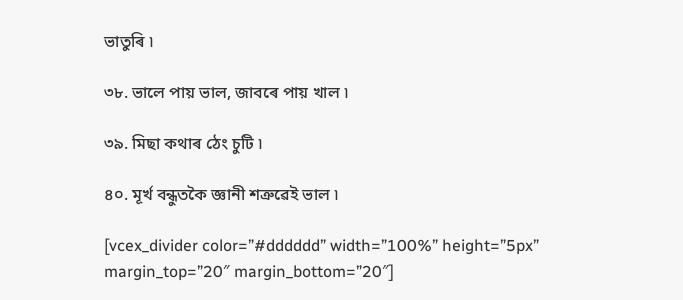ভাতুৰি ৷

৩৮. ভালে পায় ভাল, জাবৰে পায় খাল ৷

৩৯. মিছা কথাৰ ঠেং চুটি ৷

৪০. মূৰ্খ বন্ধুতকৈ জ্ঞানী শত্ৰুৱেই ভাল ৷

[vcex_divider color=”#dddddd” width=”100%” height=”5px” margin_top=”20″ margin_bottom=”20″]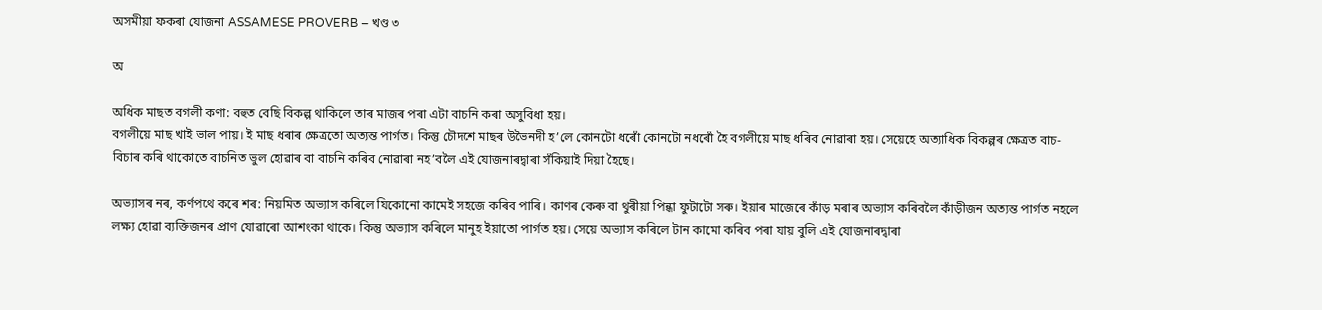অসমীয়া ফকৰা যোজনা ASSAMESE PROVERB – খণ্ড ৩

অ

অধিক মাছত বগলী কণা: বহুত বেছি বিকল্প থাকিলে তাৰ মাজৰ পৰা এটা বাচনি কৰা অসুবিধা হয়।
বগলীয়ে মাছ খাই ভাল পায়। ই মাছ ধৰাৰ ক্ষেত্ৰতো অত্যন্ত পাৰ্গত। কিন্তু চৌদশে মাছৰ উভৈনদী হ’লে কোনটো ধৰোঁ কোনটো নধৰোঁ হৈ বগলীয়ে মাছ ধৰিব নোৱাৰা হয়। সেয়েহে অত্যাধিক বিকল্পৰ ক্ষেত্ৰত বাচ-বিচাৰ কৰি থাকোতে বাচনিত ভুল হোৱাৰ বা বাচনি কৰিব নোৱাৰা নহ’বলৈ এই যোজনাৰদ্বাৰা সঁকিয়াই দিয়া হৈছে।

অভ্যাসৰ নৰ, কৰ্ণপথে কৰে শৰ: নিয়মিত অভ্যাস কৰিলে যিকোনো কামেই সহজে কৰিব পাৰি। কাণৰ কেৰু বা থুৰীয়া পিন্ধা ফুটাটো সৰু। ইয়াৰ মাজেৰে কাঁড় মৰাৰ অভ্যাস কৰিবলৈ কাঁড়ীজন অত্যন্ত পাৰ্গত নহলে লক্ষ্য হোৱা ব্যক্তিজনৰ প্ৰাণ যোৱাৰো আশংকা থাকে। কিন্তু অভ্যাস কৰিলে মানুহ ইয়াতো পাৰ্গত হয়। সেয়ে অভ্যাস কৰিলে টান কামো কৰিব পৰা যায় বুলি এই যোজনাৰদ্বাৰা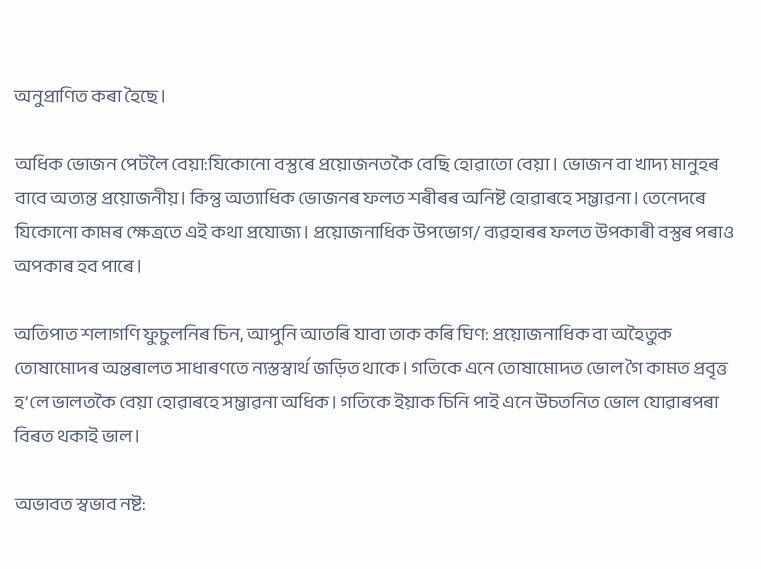অনুপ্ৰাণিত কৰা হৈছে।

অধিক ভোজন পেটলৈ বেয়া:যিকোনো বস্তুৰে প্ৰয়োজনতকৈ বেছি হোৱাতো বেয়া। ভোজন বা খাদ্য মানুহৰ বাবে অত্যন্ত প্ৰয়োজনীয়। কিন্তু অত্যাধিক ভোজনৰ ফলত শৰীৰৰ অনিষ্ট হোৱাৰহে সম্ভাৱনা। তেনেদৰে যিকোনো কামৰ ক্ষেত্ৰতে এই কথা প্ৰযোজ্য। প্ৰয়োজনাধিক উপভোগ/ ব্যৱহাৰৰ ফলত উপকাৰী বস্তুৰ পৰাও অপকাৰ হব পাৰে।

অতিপাত শলাগণি ফুচুলনিৰ চিন, আপুনি আতৰি যাবা তাক কৰি ঘিণ: প্ৰয়োজনাধিক বা অহৈতুক তোষামোদৰ অন্তৰালত সাধাৰণতে ন্যস্তস্বাৰ্থ জড়িত থাকে। গতিকে এনে তোষামোদত ভোল গৈ কামত প্ৰবৃত্ত হ’লে ভালতকৈ বেয়া হোৱাৰহে সম্ভাৱনা অধিক। গতিকে ইয়াক চিনি পাই এনে উচতনিত ভোল যোৱাৰপৰা বিৰত থকাই ভাল।

অভাবত স্বভাব নষ্ট: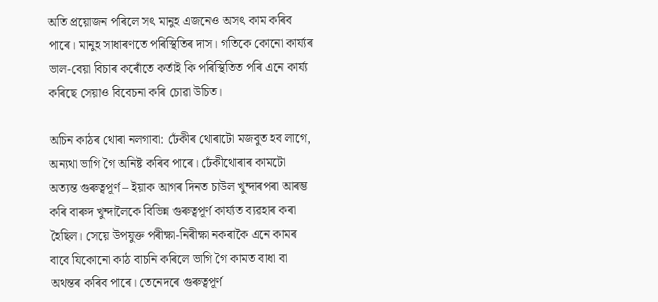অতি প্ৰয়োজন পৰিলে সৎ‍ মানুহ এজনেও অসৎ‍ কাম কৰিব পাৰে। মানুহ সাধাৰণতে পৰিস্থিতিৰ দাস। গতিকে কোনো কাৰ্য্যৰ ভাল-বেয়া বিচাৰ কৰোঁতে কৰ্তাই কি পৰিস্থিতিত পৰি এনে কাৰ্য্য কৰিছে সেয়াও বিবেচনা কৰি চোৱা উচিত।

অচিন কাঠৰ থোৰা নলগাবা: ঢেঁকীৰ থোৰাটো মজবুত হব লাগে, অন্যথা ভাগি গৈ অনিষ্ট কৰিব পাৰে। ঢেঁকীথোৰাৰ কামটো অত্যন্ত গুৰুত্বপূৰ্ণ – ইয়াক আগৰ দিনত চাউল খুন্দাৰপৰা আৰম্ভ কৰি বাৰুদ খুন্দালৈকে বিভিন্ন গুৰুত্বপূৰ্ণ কাৰ্য্যত ব্যৱহাৰ কৰা হৈছিল। সেয়ে উপযুক্ত পৰীক্ষা-নিৰীক্ষা নকৰাকৈ এনে কামৰ বাবে যিকোনো কাঠ বাচনি কৰিলে ভাগি গৈ কামত বাধা বা অথন্তৰ কৰিব পাৰে। তেনেদৰে গুৰুত্বপূৰ্ণ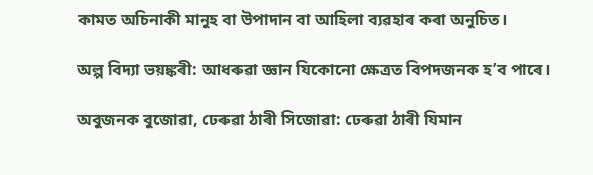কামত অচিনাকী মানুহ বা উপাদান বা আহিলা ব্যৱহাৰ কৰা অনুচিত।

অল্প বিদ্যা ভয়ঙ্কৰী: আধৰুৱা জ্ঞান যিকোনো ক্ষেত্ৰত বিপদজনক হ’ব পাৰে।

অবুজনক বুজোৱা, ঢেৰুৱা ঠাৰী সিজোৱা: ঢেৰুৱা ঠাৰী যিমান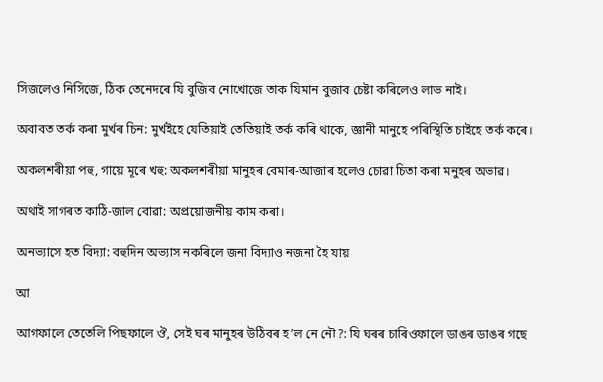সিজলেও নিসিজে, ঠিক তেনেদৰে যি বুজিব নোখোজে তাক যিমান বুজাব চেষ্টা কৰিলেও লাভ নাই।

অবাবত তৰ্ক কৰা মুৰ্খৰ চিন: মুৰ্খইহে যেতিয়াই তেতিয়াই তৰ্ক কৰি থাকে, জ্ঞানী মানুহে পৰিস্থিতি চাইহে তৰ্ক কৰে।

অকলশৰীয়া পহু, গায়ে মূৰে খহু: অকলশৰীয়া মানুহৰ বেমাৰ-আজাৰ হলেও চোৱা চিতা কৰা মনুহৰ অভাৱ।

অথাই সাগৰত কাঠি-জাল বোৱা: অপ্ৰয়োজনীয় কাম কৰা।

অনভ্যাসে হত বিদ্যা: বহুদিন অভ্যাস নকৰিলে জনা বিদ্যাও নজনা হৈ যায়

আ

আগফালে তেতেলি পিছফালে ঔ, সেই ঘৰ মানুহৰ উঠিবৰ হ’ল নে নৌ?: যি ঘৰৰ চাৰিওফালে ডাঙৰ ডাঙৰ গছে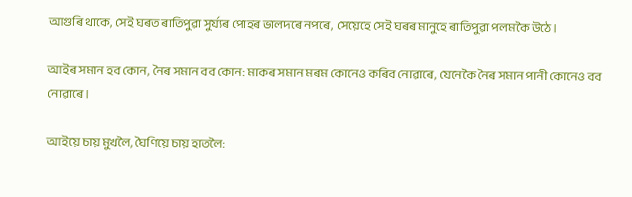আগুৰি থাকে, সেই ঘৰত ৰাতিপুৱা সুৰ্য্যৰ পোহৰ ভালদৰে নপৰে, সেয়েহে সেই ঘৰৰ মানুহে ৰাতিপুৱা পলমকৈ উঠে।

আইৰ সমান হব কোন, নৈৰ সমান বব কোন: মাকৰ সমান মৰম কোনেও কৰিব নোৱাৰে, যেনেকৈ নৈৰ সমান পানী কোনেও বব নোৱাৰে।

আইয়ে চায় মুখলৈ, ঘৈণিয়ে চায় হাতলৈ: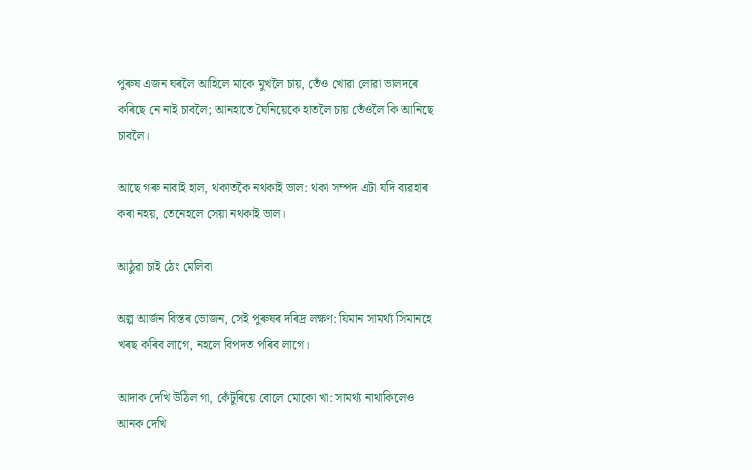পুৰুষ এজন ঘৰলৈ আহিলে মাকে মুখলৈ চায়, তেঁও খোৱা লোৱা ভালদৰে কৰিছে নে নাই চাবলৈ; আনহাতে ঘৈনিয়েকে হাতলৈ চায় তেঁওলৈ কি আনিছে চাবলৈ।

আছে গৰু নাবাই হাল, থকাতকৈ নথকাই ভাল: থকা সম্পদ এটা যদি ব্যৱহাৰ কৰা নহয়, তেনেহলে সেয়া নথকাই ভাল।

আঠুৱা চাই ঠেং মেলিবা

অল্প আৰ্জন বিস্তৰ ভোজন, সেই পুৰুষৰ দৰিদ্ৰ লক্ষণ: যিমান সামৰ্থ্য সিমানহে খৰছ কৰিব লাগে, নহলে বিপদত পৰিব লাগে।

আদাক দেখি উঠিল গা, কেঁটুৰিয়ে বোলে মোকো খা: সামৰ্থ্য নাথাকিলেও আনক দেখি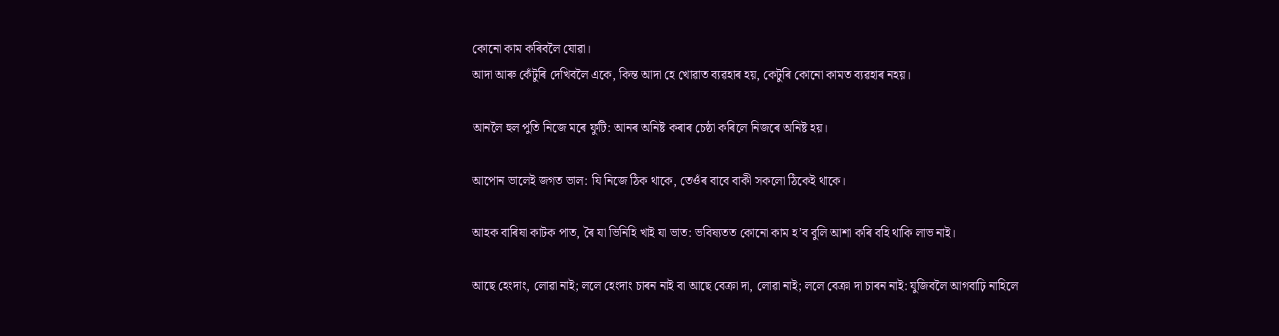কোনো কাম কৰিবলৈ যোৱা।
আদা আৰু কেঁটুৰি দেখিবলৈ একে, কিন্ত আদা হে খোৱাত ব্যৱহাৰ হয়, কেটুৰি কোনো কামত ব্যৱহাৰ নহয়।

আনলৈ হুল পুতি নিজে মৰে ফুটি: আনৰ অনিষ্ট কৰাৰ চেষ্ঠা কৰিলে নিজৰে অনিষ্ট হয়।

আপোন ভালেই জগত ভাল: যি নিজে ঠিক থাকে, তেওঁৰ বাবে বাকী সকলো ঠিকেই থাকে।

আহক বাৰিষা কাটক পাত, ৰৈ যা ভিনিহি খাই যা ভাত: ভবিষ্যতত কোনো কাম হ’ব বুলি আশা কৰি বহি থাকি লাভ নাই।

আছে হেংদাং, লোৱা নাই; ললে হেংদাং চাৰন নাই বা আছে বেক্ৰা দা, লোৱা নাই; ললে বেক্ৰা দা চাৰন নাই: যুজিবলৈ আগবাঢ়ি নাহিলে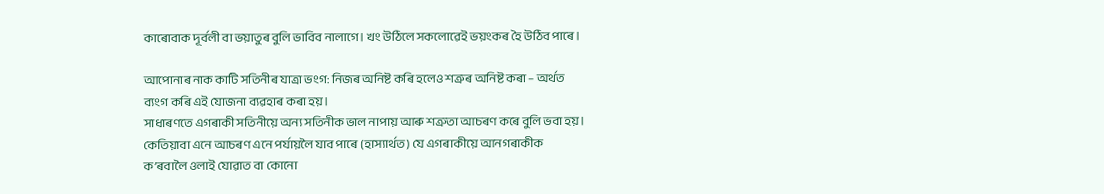কাৰোবাক দূৰ্বলী বা ভয়াতুৰ বুলি ভাবিব নালাগে। খং উঠিলে সকলোৱেই ভয়ংকৰ হৈ উঠিব পাৰে।

আপোনাৰ নাক কাটি সতিনীৰ যাত্ৰা ভংগ: নিজৰ অনিষ্ট কৰি হলেও শত্ৰুৰ অনিষ্ট কৰা – অৰ্থত ব্যংগ কৰি এই যোজনা ব্যৱহাৰ কৰা হয়।
সাধাৰণতে এগৰাকী সতিনীয়ে অন্য সতিনীক ভাল নাপায় আৰু শত্ৰুতা আচৰণ কৰে বুলি ভবা হয়। কেতিয়াবা এনে আচৰণ এনে পৰ্যায়লৈ যাব পাৰে (হাস্যাৰ্থত) যে এগৰাকীয়ে আনগৰাকীক ক’ৰবালৈ ওলাই যোৱাত বা কোনো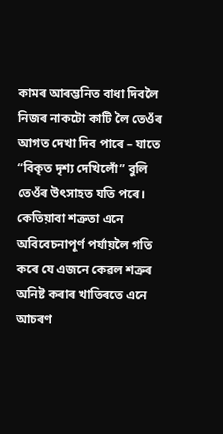কামৰ আৰম্ভনিত বাধা দিবলৈ নিজৰ নাকটো কাটি লৈ তেওঁৰ আগত দেখা দিব পাৰে – যাতে “বিকৃত দৃশ্য দেখিলোঁ” বুলি তেওঁৰ উৎসাহত যতি পৰে।
কেতিয়াবা শত্ৰুতা এনে অবিবেচনাপূৰ্ণ পৰ্যায়লৈ গতি কৰে যে এজনে কেৱল শত্ৰুৰ অনিষ্ট কৰাৰ খাতিৰতে এনে আচৰণ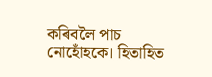কৰিবলৈ পাচ নোহোঁহকে। হিতাহিত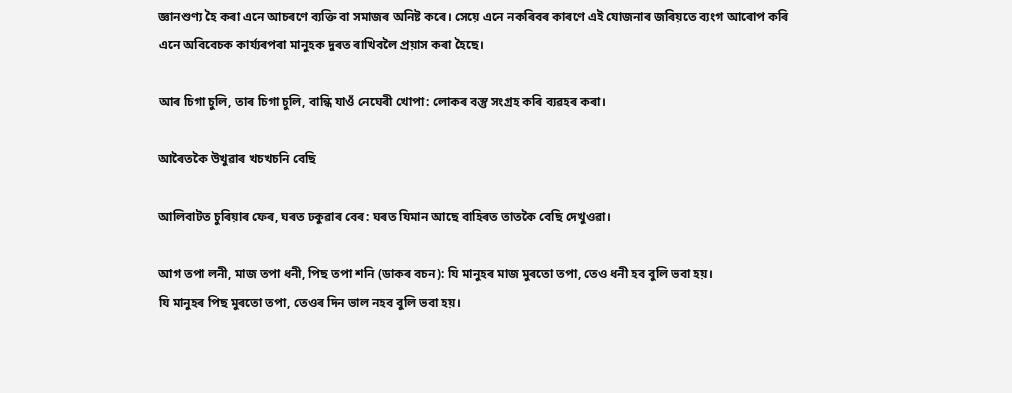জ্ঞানশুণ্য হৈ কৰা এনে আচৰণে ব্যক্তি বা সমাজৰ অনিষ্ট কৰে। সেয়ে এনে নকৰিবৰ কাৰণে এই যোজনাৰ জৰিয়তে ব্যংগ আৰোপ কৰি এনে অবিবেচক কাৰ্য্যৰপৰা মানুহক দুৰত ৰাখিবলৈ প্ৰয়াস কৰা হৈছে।

আৰ চিগা চুলি, তাৰ চিগা চুলি, বান্ধি যাওঁ নেঘেৰী খোপা: লোকৰ বস্তু সংগ্ৰহ কৰি ব্যৱহৰ কৰা।

আৰৈতকৈ উখুৱাৰ খচখচনি বেছি

আলিবাটত চুৰিয়াৰ ফেৰ, ঘৰত ঢকুৱাৰ বেৰ: ঘৰত যিমান আছে বাহিৰত তাতকৈ বেছি দেখুওৱা।

আগ তপা লনী, মাজ তপা ধনী, পিছ তপা শনি (ডাকৰ বচন): যি মানুহৰ মাজ মুৰতো তপা, তেও ধনী হব বুলি ভবা হয়।
যি মানুহৰ পিছ মুৰতো তপা, তেওৰ দিন ভাল নহব বুলি ভবা হয়।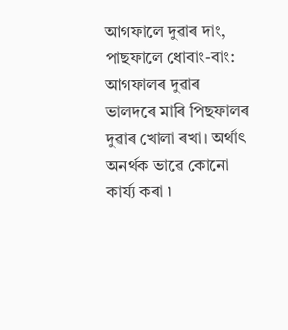আগফালে দুৱাৰ দাং, পাছফালে ধোবাং-বাং: আগফালৰ দুৱাৰ ভালদৰে মাৰি পিছফালৰ দুৱাৰ খোলা ৰখা। অৰ্থাৎ অনৰ্থক ভাৱে কোনো কাৰ্য্য কৰা ৷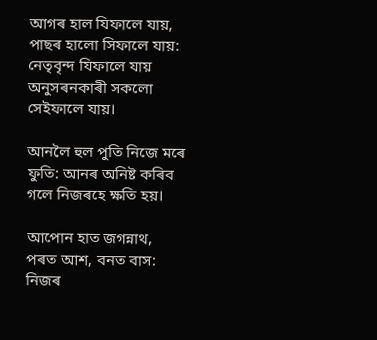আগৰ হাল যিফালে যায়, পাছৰ হালো সিফালে যায়: নেতৃবৃন্দ যিফালে যায় অনুসৰনকাৰী সকলো সেইফালে যায়।

আনলৈ হুল পুতি নিজে মৰে ফুতি: আনৰ অনিষ্ট কৰিব গলে নিজৰহে ক্ষতি হয়।

আপোন হাত জগন্নাথ, পৰত আশ, বনত বাস: নিজৰ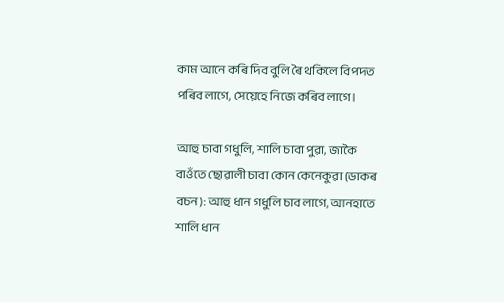কাম আনে কৰি দিব বুলি ৰৈ থকিলে বিপদত পৰিব লাগে, সেয়েহে নিজে কৰিব লাগে।

আহু চাবা গধুলি, শালি চাবা পুৱা, জাকৈ বাওঁতে ছোৱালী চাবা কোন কেনেকুৱা (ডাকৰ বচন): আহু ধান গধুলি চাব লাগে, আনহাতে শালি ধান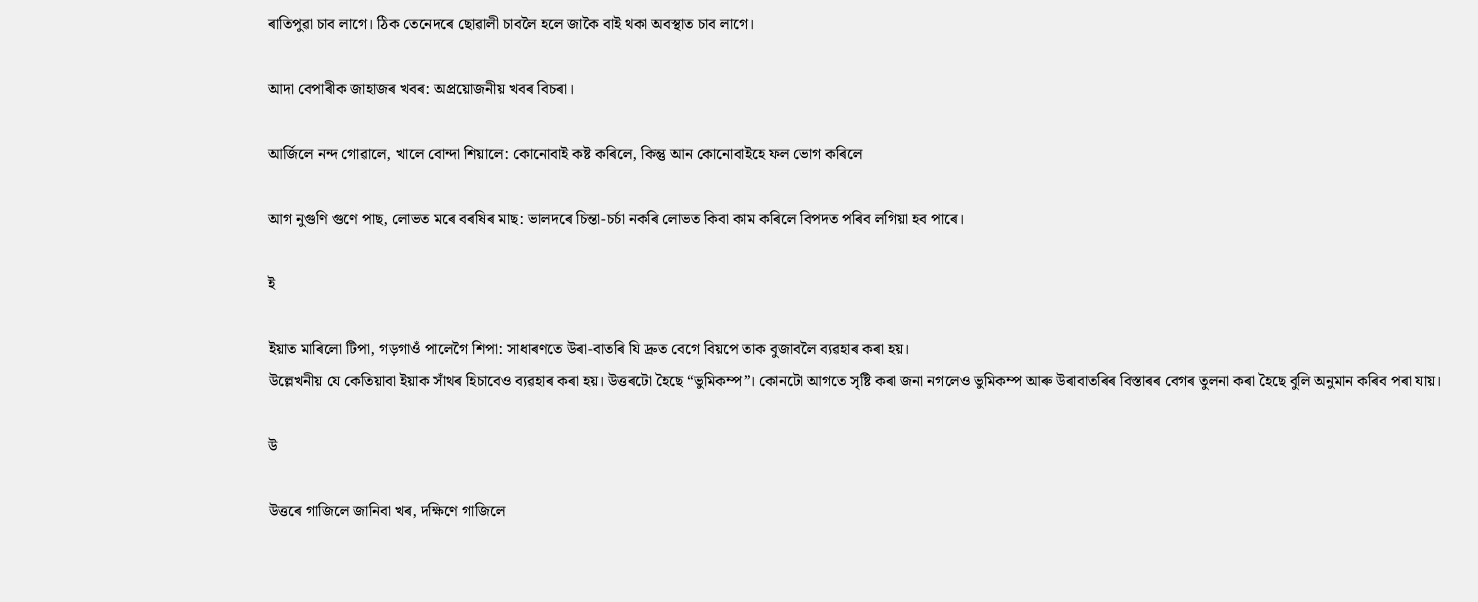ৰাতিপুৱা চাব লাগে। ঠিক তেনেদৰে ছোৱালী চাবলৈ হলে জাকৈ বাই থকা অবস্থাত চাব লাগে।

আদা বেপাৰীক জাহাজৰ খবৰ: অপ্ৰয়োজনীয় খবৰ বিচৰা।

আৰ্জিলে নন্দ গোৱালে, খালে বোন্দা শিয়ালে: কোনোবাই কষ্ট কৰিলে, কিন্তু আন কোনোবাইহে ফল ভোগ কৰিলে

আগ নুগুণি গুণে পাছ, লোভত মৰে বৰষিৰ মাছ: ভালদৰে চিন্তা-চৰ্চা নকৰি লোভত কিবা কাম কৰিলে বিপদত পৰিব লগিয়া হব পাৰে।

ই

ইয়াত মাৰিলো টিপা, গড়গাওঁ পালেগৈ শিপা: সাধাৰণতে উৰা-বাতৰি যি দ্ৰুত বেগে বিয়পে তাক বুজাবলৈ ব্যৱহাৰ কৰা হয়।
উল্লেখনীয় যে কেতিয়াবা ইয়াক সাঁথৰ হিচাবেও ব্যৱহাৰ কৰা হয়। উত্তৰটো হৈছে “ভুমিকম্প”। কোনটো আগতে সৃষ্টি কৰা জনা নগলেও ভুমিকম্প আৰু উৰাবাতৰিৰ বিস্তাৰৰ বেগৰ তুলনা কৰা হৈছে বুলি অনুমান কৰিব পৰা যায়।

উ

উত্তৰে গাজিলে জানিবা খৰ, দক্ষিণে গাজিলে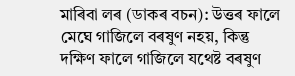মাৰিবা লৰ (ডাকৰ বচন): উত্তৰ ফালে মেঘে গাজিলে বৰষুণ নহয়, কিন্তু দক্ষিণ ফালে গাজিলে যথেষ্ট বৰষুণ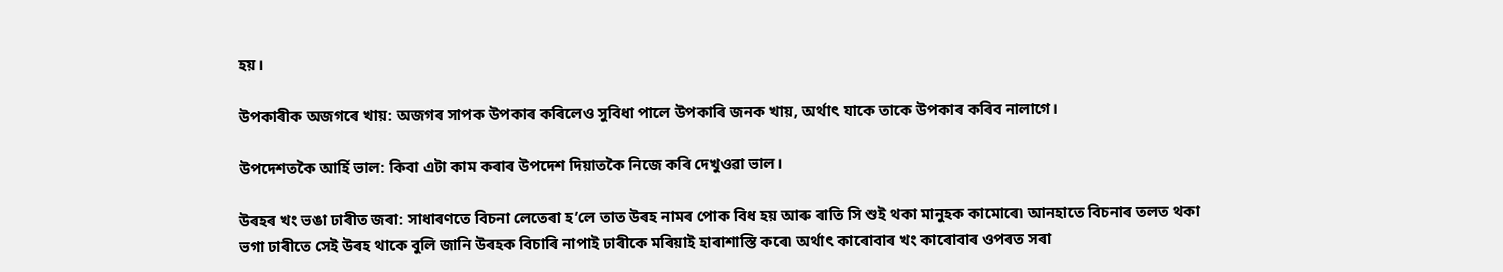হয়।

উপকাৰীক অজগৰে খায়: অজগৰ সাপক উপকাৰ কৰিলেও সুবিধা পালে উপকাৰি জনক খায়, অৰ্থাৎ যাকে তাকে উপকাৰ কৰিব নালাগে।

উপদেশতকৈ আৰ্হি ভাল: কিবা এটা কাম কৰাৰ উপদেশ দিয়াতকৈ নিজে কৰি দেখুওৱা ভাল।

উৰহৰ খং ভঙা ঢাৰীত জৰা: সাধাৰণতে বিচনা লেতেৰা হ’লে তাত উৰহ নামৰ পোক বিধ হয় আৰু ৰাতি সি শুই থকা মানুহক কামোৰে৷ আনহাতে বিচনাৰ তলত থকা ভগা ঢাৰীতে সেই উৰহ থাকে বুলি জানি উৰহক বিচাৰি নাপাই ঢাৰীকে মৰিয়াই হাৰাশাস্তি কৰে৷ অৰ্থাৎ কাৰোবাৰ খং কাৰোবাৰ ওপৰত সৰা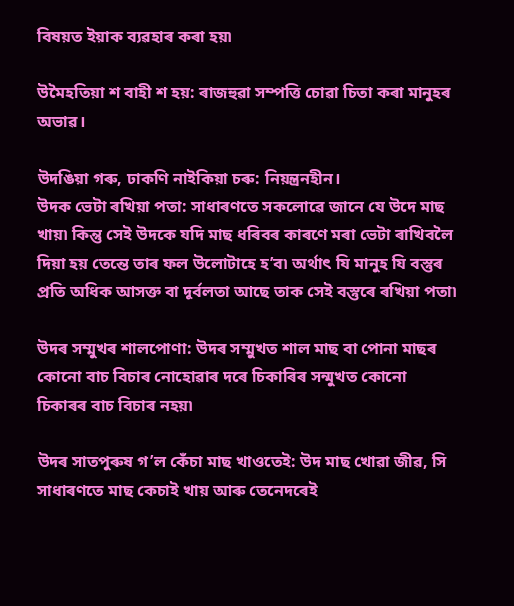বিষয়ত ইয়াক ব্যৱহাৰ কৰা হয়৷

উমৈহতিয়া শ বাহী শ হয়: ৰাজহুৱা সম্পত্তি চোৱা চিতা কৰা মানুহৰ অভাৱ।

উদঙিয়া গৰু, ঢাকণি নাইকিয়া চৰু: নিয়ন্ত্ৰনহীন।
উদক ভেটা ৰখিয়া পতা: সাধাৰণতে সকলোৱে জানে যে উদে মাছ খায়৷ কিন্তু সেই উদকে যদি মাছ ধৰিবৰ কাৰণে মৰা ভেটা ৰাখিবলৈ দিয়া হয় তেন্তে তাৰ ফল উলোটাহে হ’ব৷ অৰ্থাৎ যি মানুহ যি বস্তুৰ প্ৰতি অধিক আসক্ত বা দূৰ্বলতা আছে তাক সেই বস্তুৰে ৰখিয়া পতা৷

উদৰ সম্মুখৰ শালপোণা: উদৰ সম্মুখত শাল মাছ বা পোনা মাছৰ কোনো বাচ বিচাৰ নোহোৱাৰ দৰে চিকাৰিৰ সন্মুখত কোনো চিকাৰৰ বাচ বিচাৰ নহয়৷

উদৰ সাতপুৰুষ গ’ল কেঁচা মাছ খাওতেই: উদ মাছ খোৱা জীৱ, সি সাধাৰণতে মাছ কেচাই খায় আৰু তেনেদৰেই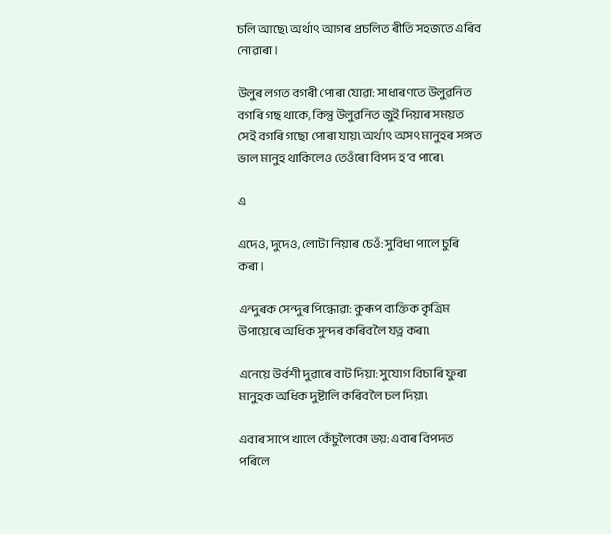চলি আছে৷ অৰ্থাৎ আগৰ প্ৰচলিত ৰীতি সহজতে এৰিব নোৱাৰা।

উলুৰ লগত বগৰী পোৰা যোৱা: সাধাৰণতে উলুৱনিত বগৰি গছ থাকে, কিন্তু উলুৱনিত জুই দিয়াৰ সময়ত সেই বগৰি গছো পোৰা যায়৷ অৰ্থাৎ অসৎ মানুহৰ সঙ্গত ভাল মানুহ থাকিলেও তেওঁৰো বিপদ হ’ব পাৰে৷

এ

এদেও, দুদেও, লোটা নিয়াৰ চেওঁ: সুবিধা পালে চুৰি কৰা।

এন্দুৰক সেন্দুৰ পিন্ধোৱা: কুৰূপ ব্যক্তিক কৃত্ৰিম উপায়েৰে অধিক সুন্দৰ কৰিবলৈ যত্ন কৰা৷

এনেয়ে উৰ্বশী দুৱাৰে বাট দিয়া: সুযোগ বিচাৰি ফুৰা মানুহক অধিক দুষ্টালি কৰিবলৈ চল দিয়া৷

এবাৰ সাপে খালে কেঁচুলৈকো ভয়: এবাৰ বিপদত পৰিলে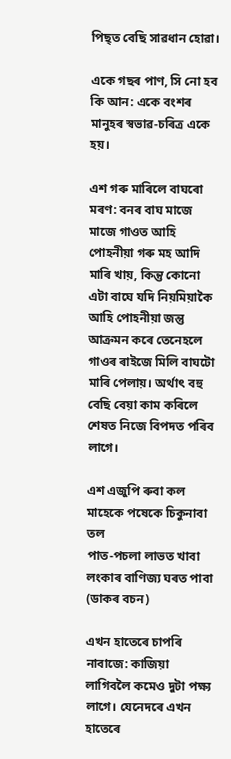পিছ্ত বেছি সাৱধান হোৱা।

একে গছৰ পাণ, সি নো হব কি আন: একে বংশৰ মানুহৰ স্বভাৱ-চৰিত্ৰ একে হয়।

এশ গৰু মাৰিলে বাঘৰো মৰণ: বনৰ বাঘ মাজে মাজে গাওত আহি পোহনীয়া গৰু মহ আদি মাৰি খায়, কিন্তু কোনো এটা বাঘে যদি নিয়মিয়াকৈ আহি পোহনীয়া জন্তু আক্ৰমন কৰে তেনেহলে গাওৰ ৰাইজে মিলি বাঘটো মাৰি পেলায়। অৰ্থাৎ বহু বেছি বেয়া কাম কৰিলে শেষত নিজে বিপদত পৰিব লাগে।

এশ এজুপি ৰুবা কল
মাহেকে পষেকে চিকুনাবা তল
পাত-পচলা লাভত খাবা
লংকাৰ বাণিজ্য ঘৰত পাবা (ডাকৰ বচন)

এখন হাতেৰে চাপৰি নাবাজে: কাজিয়া লাগিবলৈ কমেও দুটা পক্ষ্য লাগে। যেনেদৰে এখন হাতেৰে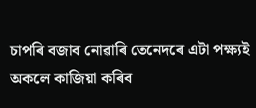চাপৰি বজাব নোৱাৰি তেনেদৰে এটা পক্ষ্যই অকলে কাজিয়া কৰিব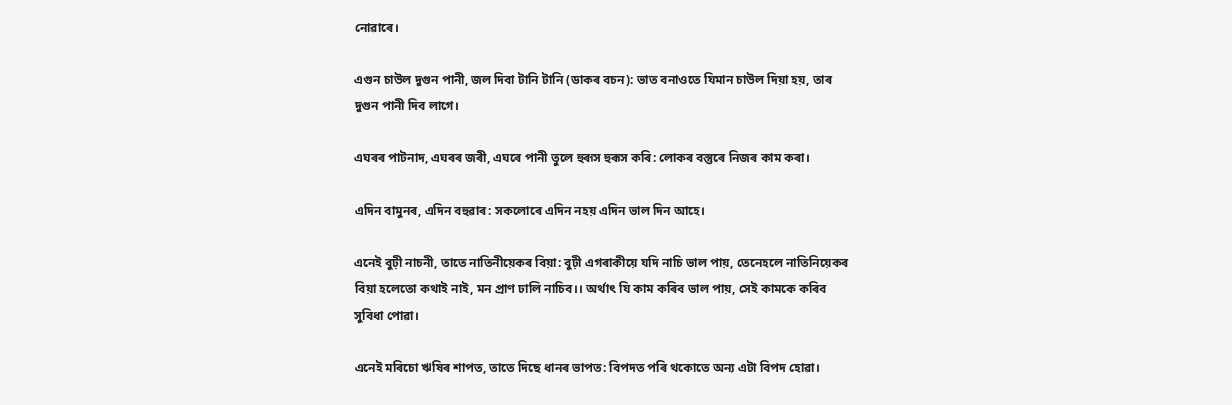নোৱাৰে।

এগুন চাউল দুগুন পানী, জল দিবা টানি টানি (ডাকৰ বচন): ভাত বনাওতে যিমান চাউল দিয়া হয়, তাৰ দুগুন পানী দিব লাগে।

এঘৰৰ পাটনাদ, এঘৰৰ জৰী, এঘৰে পানী তুলে হুৰূস হুৰূস কৰি: লোকৰ বস্তুৰে নিজৰ কাম কৰা।

এদিন বামুনৰ, এদিন বহুৱাৰ: সকলোৰে এদিন নহয় এদিন ভাল দিন আহে।

এনেই বুঢ়ী নাচনী, তাতে নাতিনীয়েকৰ বিয়া: বুঢ়ী এগৰাকীয়ে যদি নাচি ভাল পায়, তেনেহলে নাতিনিয়েকৰ বিয়া হলেতো কথাই নাই, মন প্ৰাণ ঢালি নাচিব।। অৰ্থাৎ যি কাম কৰিব ভাল পায়, সেই কামকে কৰিব সুবিধা পোৱা।

এনেই মৰিচো ঋষিৰ শাপত, তাতে দিছে ধানৰ ভাপত: বিপদত পৰি থকোতে অন্য এটা বিপদ হোৱা।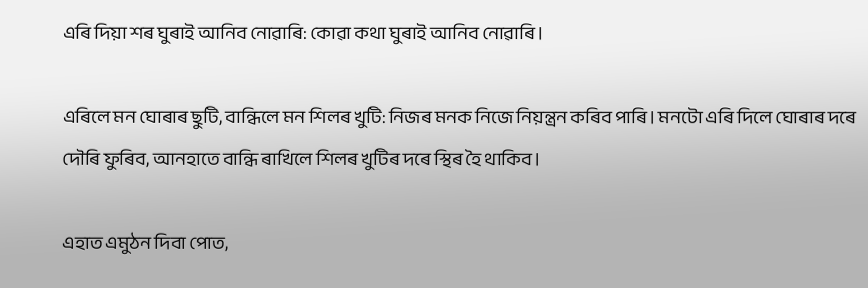এৰি দিয়া শৰ ঘুৰাই আনিব নোৱাৰি: কোৱা কথা ঘুৰাই আনিব নোৱাৰি।

এৰিলে মন ঘোৰাৰ ছুটি, বান্ধিলে মন শিলৰ খুটি: নিজৰ মনক নিজে নিয়ন্ত্ৰন কৰিব পাৰি। মনটো এৰি দিলে ঘোৰাৰ দৰে দৌৰি ফুৰিব, আনহাতে বান্ধি ৰাখিলে শিলৰ খুটিৰ দৰে স্থিৰ হৈ থাকিব।

এহাত এমুঠন দিবা পোত,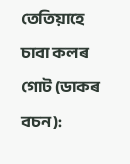তেতিয়াহে চাবা কলৰ গোট (ডাকৰ বচন):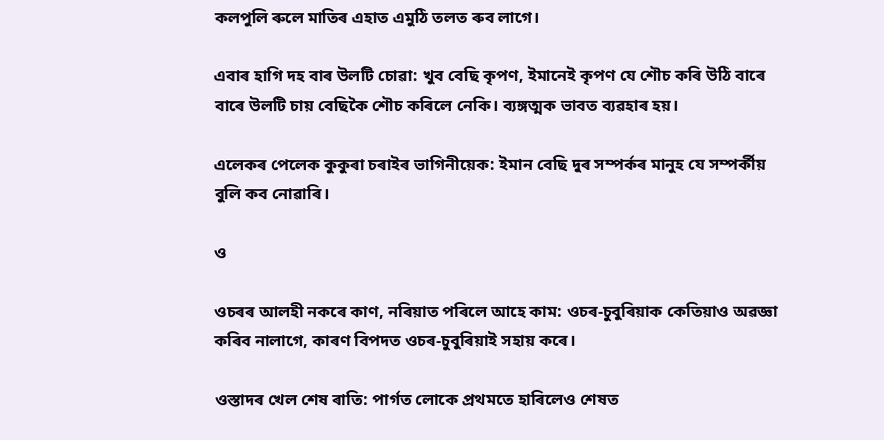কলপুলি ৰুলে মাতিৰ এহাত এমুঠি তলত ৰুব লাগে।

এবাৰ হাগি দহ বাৰ উলটি চোৱা: খুব বেছি কৃপণ, ইমানেই কৃপণ যে শৌচ কৰি উঠি বাৰে বাৰে উলটি চায় বেছিকৈ শৌচ কৰিলে নেকি। ব্যঙ্গত্মক ভাবত ব্যৱহাৰ হয়।

এলেকৰ পেলেক কুকুৰা চৰাইৰ ভাগিনীয়েক: ইমান বেছি দুৰ সম্পৰ্কৰ মানুহ যে সম্পৰ্কীয় বুলি কব নোৱাৰি।

ও

ওচৰৰ আলহী নকৰে কাণ, নৰিয়াত পৰিলে আহে কাম: ওচৰ-চুবুৰিয়াক কেতিয়াও অৱজ্ঞা কৰিব নালাগে, কাৰণ বিপদত ওচৰ-চুবুৰিয়াই সহায় কৰে।

ওস্তাদৰ খেল শেষ ৰাতি: পাৰ্গত লোকে প্ৰথমতে হাৰিলেও শেষত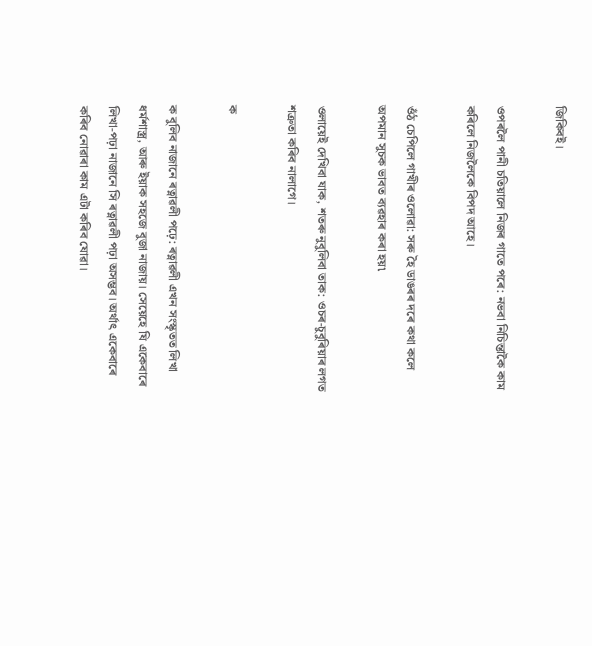জিকিবই।

ওপৰলৈ পানী চতিয়ালে নিজৰ গাতে পৰে: নভবা নিচিন্তাকৈ কাম কৰিলে নিজলৈকে বিপদ আহে।

ওঁঠ চেপিলে গাখীৰ ওলোৱা: সৰু হৈ ডাঙৰৰ দৰে কথা কলে অপমান সুচক ভাবত ব্যৱহাৰ কৰা হয়৷

ওলায়েই দেখিবা যাক, শতৰু নুবুলিবা তাক: ওচৰ-চুবুৰিয়াৰ লগত শত্ৰুতা কৰিব নালাগে।

ক

ক বুলিব নাজানে ৰত্নাৱলী পঢ়ে: ৰত্নাৱলী এখন সংস্কৃতত লিখা ধৰ্মশাস্ত্ৰ, আৰু ইয়াক সহজে বুজা নাজায়। সেয়েহে যি একেবাৰে লিখা-পঢ়া নাজানে সি ৰত্নাৱলী পঢ়া অসম্ভব। অৰ্থাৎ একেবাৰে কৰিব নোৱাৰা কাম এটা কৰিব যোৱা।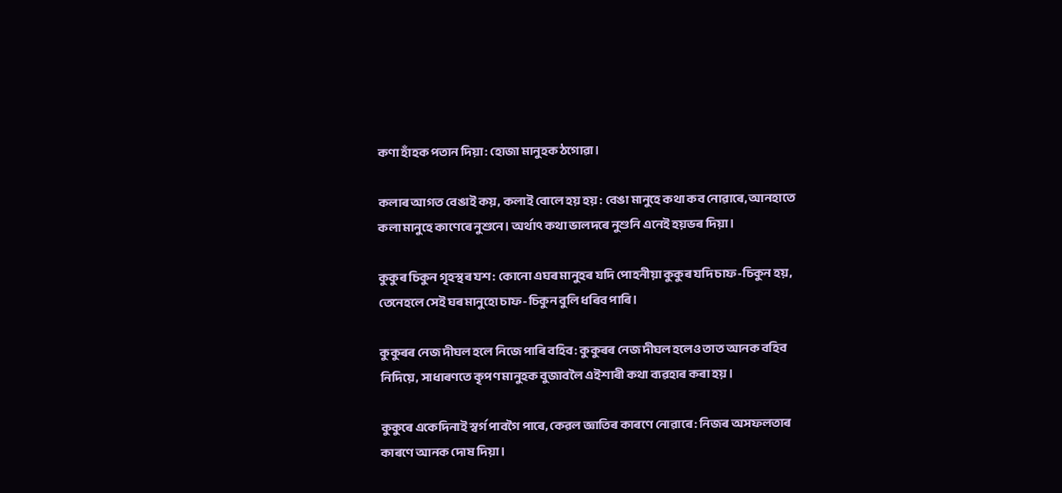কণা হাঁহক পতান দিয়া: হোজা মানুহক ঠগোৱা।

কলাৰ আগত বেঙাই কয়, কলাই বোলে হয় হয়: বেঙা মানুহে কথা কব নোৱাৰে, আনহাতে কলা মানুহে কাণেৰে নুশুনে। অৰ্থাৎ কথা ভালদৰে নুশুনি এনেই হয়ভৰ দিয়া।

কুকুৰ চিকুন গৃহস্থৰ যশ: কোনো এঘৰ মানুহৰ যদি পোহনীয়া কুকুৰ যদি চাফ-চিকুন হয়, তেনেহলে সেই ঘৰ মানুহো চাফ-চিকুন বুলি ধৰিব পাৰি।

কুকুৰৰ নেজ দীঘল হলে নিজে পাৰি বহিব: কুকুৰৰ নেজ দীঘল হলেও তাত আনক বহিব নিদিয়ে, সাধাৰণতে কৃপণ মানুহক বুজাবলৈ এইশাৰী কথা ব্যৱহাৰ কৰা হয়।

কুকুৰে একেদিনাই স্বৰ্গ পাবগৈ পাৰে, কেৱল জ্ঞাতিৰ কাৰণে নোৱাৰে : নিজৰ অসফলতাৰ কাৰণে আনক দোষ দিয়া।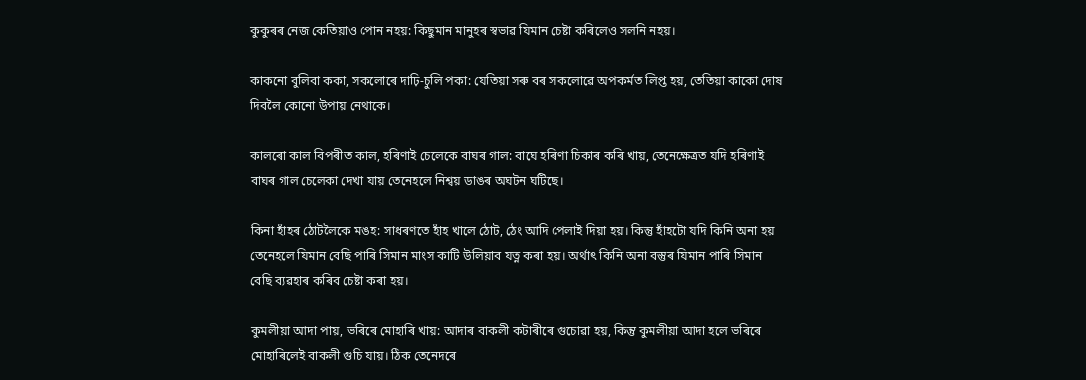কুকুৰৰ নেজ কেতিয়াও পোন নহয়: কিছুমান মানুহৰ স্বভাৱ যিমান চেষ্টা কৰিলেও সলনি নহয়।

কাকনো বুলিবা ককা, সকলোৰে দাঢ়ি-চুলি পকা: যেতিয়া সৰু বৰ সকলোৱে অপকৰ্মত লিপ্ত হয়, তেতিয়া কাকো দোষ দিবলৈ কোনো উপায় নেথাকে।

কালৰো কাল বিপৰীত কাল, হৰিণাই চেলেকে বাঘৰ গাল: বাঘে হৰিণা চিকাৰ কৰি খায়, তেনেক্ষেত্ৰত যদি হৰিণাই বাঘৰ গাল চেলেকা দেখা যায় তেনেহলে নিশ্বয় ডাঙৰ অঘটন ঘটিছে।

কিনা হাঁহৰ ঠোটলৈকে মঙহ: সাধৰণতে হাঁহ খালে ঠোট, ঠেং আদি পেলাই দিয়া হয়। কিন্তু হাঁহটো যদি কিনি অনা হয় তেনেহলে যিমান বেছি পাৰি সিমান মাংস কাটি উলিয়াব যত্ন কৰা হয়। অৰ্থাৎ কিনি অনা বস্তুৰ যিমান পাৰি সিমান বেছি ব্যৱহাৰ কৰিব চেষ্টা কৰা হয়।

কুমলীয়া আদা পায়, ভৰিৰে মোহাৰি খায়: আদাৰ বাকলী কটাৰীৰে গুচোৱা হয়, কিন্তু কুমলীয়া আদা হলে ভৰিৰে মোহাৰিলেই বাকলী গুচি যায়। ঠিক তেনেদৰে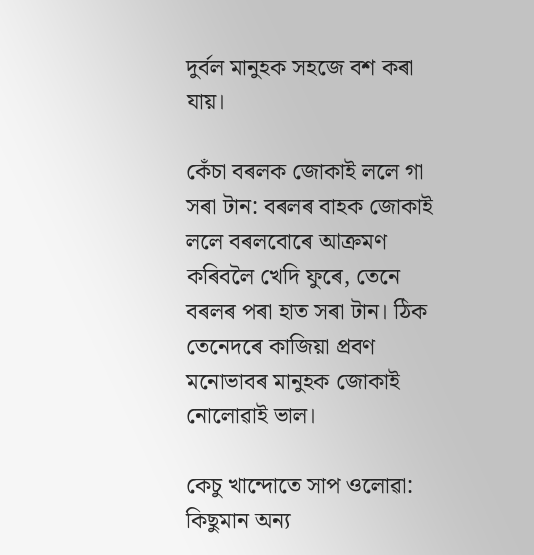দুৰ্বল মানুহক সহজে বশ কৰা যায়।

কেঁচা বৰলক জোকাই ললে গা সৰা টান: বৰলৰ বাহক জোকাই ললে বৰলবোৰে আক্ৰমণ কৰিবলৈ খেদি ফুৰে, তেনে বৰলৰ পৰা হাত সৰা টান। ঠিক তেনেদৰে কাজিয়া প্ৰবণ মনোভাবৰ মানুহক জোকাই নোলোৱাই ভাল।

কেচু খান্দোতে সাপ ওলোৱা: কিছুমান অন্য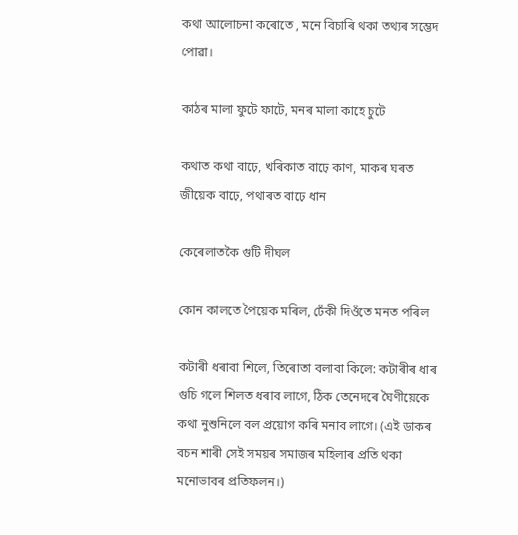কথা আলোচনা কৰোতে , মনে বিচাৰি থকা তথ্যৰ সম্ভেদ পোৱা।

কাঠৰ মালা ফুটে ফাটে, মনৰ মালা কাহে চুটে

কথাত কথা বাঢ়ে, খৰিকাত বাঢ়ে কাণ, মাকৰ ঘৰত জীয়েক বাঢ়ে, পথাৰত বাঢ়ে ধান

কেৰেলাতকৈ গুটি দীঘল

কোন কালতে পৈয়েক মৰিল, ঢেঁকী দিওঁতে মনত পৰিল

কটাৰী ধৰাবা শিলে, তিৰোতা বলাবা কিলে: কটাৰীৰ ধাৰ গুচি গলে শিলত ধৰাব লাগে, ঠিক তেনেদৰে ঘৈণীয়েকে কথা নুশুনিলে বল প্ৰয়োগ কৰি মনাব লাগে। (এই ডাকৰ বচন শাৰী সেই সময়ৰ সমাজৰ মহিলাৰ প্ৰতি থকা মনোভাবৰ প্ৰতিফলন।)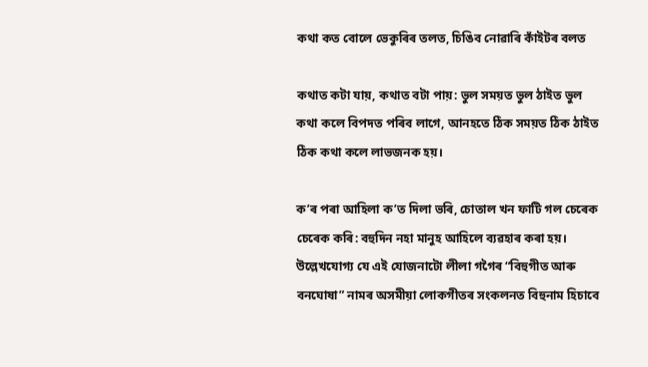কথা কত বোলে ভেকুৰিৰ তলত, চিঙিব নোৱাৰি কাঁইটৰ বলত

কথাত কটা যায়, কথাত বটা পায়: ভুল সময়ত ভুল ঠাইত ভুল কথা কলে বিপদত পৰিব লাগে, আনহতে ঠিক সময়ত ঠিক ঠাইত ঠিক কথা কলে লাভজনক হয়।

ক’ৰ পৰা আহিলা ক’ত দিলা ভৰি, চোতাল খন ফাটি গল চেৰেক চেৰেক কৰি: বহুদিন নহা মানুহ আহিলে ব্যৱহাৰ কৰা হয়।
উল্লেখযোগ্য যে এই যোজনাটো লীলা গগৈৰ “বিহুগীত আৰু বনঘোষা” নামৰ অসমীয়া লোকগীতৰ সংকলনত বিহুনাম হিচাবে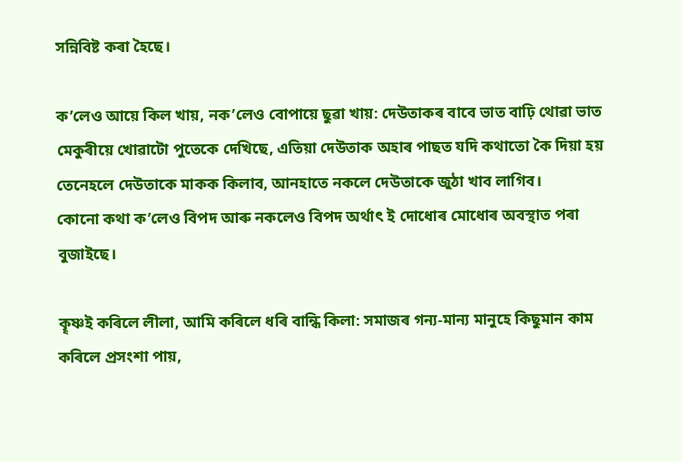সন্নিবিষ্ট কৰা হৈছে।

ক’লেও আয়ে কিল খায়, নক’লেও বোপায়ে ছুৱা খায়: দেউতাকৰ বাবে ভাত বাঢ়ি থোৱা ভাত মেকুৰীয়ে খোৱাটো পুতেকে দেখিছে, এতিয়া দেউতাক অহাৰ পাছত যদি কথাতো কৈ দিয়া হয় তেনেহলে দেউতাকে মাকক কিলাব, আনহাতে নকলে দেউতাকে জুঠা খাব লাগিব।
কোনো কথা ক’লেও বিপদ আৰু নকলেও বিপদ অৰ্থাৎ ই দোধোৰ মোধোৰ অবস্থাত পৰা বুজাইছে।

কৄষ্ণই কৰিলে লীলা, আমি কৰিলে ধৰি বান্ধি কিলা: সমাজৰ গন্য-মান্য মানুহে কিছুমান কাম কৰিলে প্ৰসংশা পায়,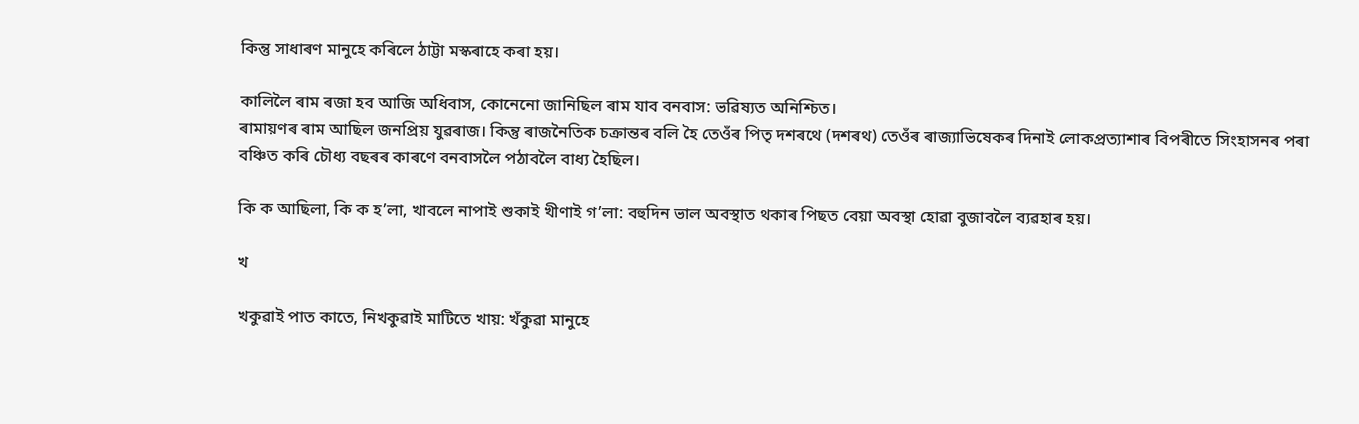কিন্তু সাধাৰণ মানুহে কৰিলে ঠাট্টা মস্কৰাহে কৰা হয়।

কালিলৈ ৰাম ৰজা হব আজি অধিবাস, কোনেনো জানিছিল ৰাম যাব বনবাস: ভৱিষ্যত অনিশ্চিত।
ৰামায়ণৰ ৰাম আছিল জনপ্ৰিয় যুৱৰাজ। কিন্তু ৰাজনৈতিক চক্ৰান্তৰ বলি হৈ তেওঁৰ পিতৃ দশৰথে (দশৰথ) তেওঁৰ ৰাজ্যাভিষেকৰ দিনাই লোকপ্ৰত্যাশাৰ বিপৰীতে সিংহাসনৰ পৰা বঞ্চিত কৰি চৌধ্য বছৰৰ কাৰণে বনবাসলৈ পঠাবলৈ বাধ্য হৈছিল।

কি ক আছিলা, কি ক হ’লা, খাবলে নাপাই শুকাই খীণাই গ’লা: বহুদিন ভাল অবস্থাত থকাৰ পিছত বেয়া অবস্থা হোৱা বুজাবলৈ ব্যৱহাৰ হয়।

খ

খকুৱাই পাত কাতে, নিখকুৱাই মাটিতে খায়: খঁকুৱা মানুহে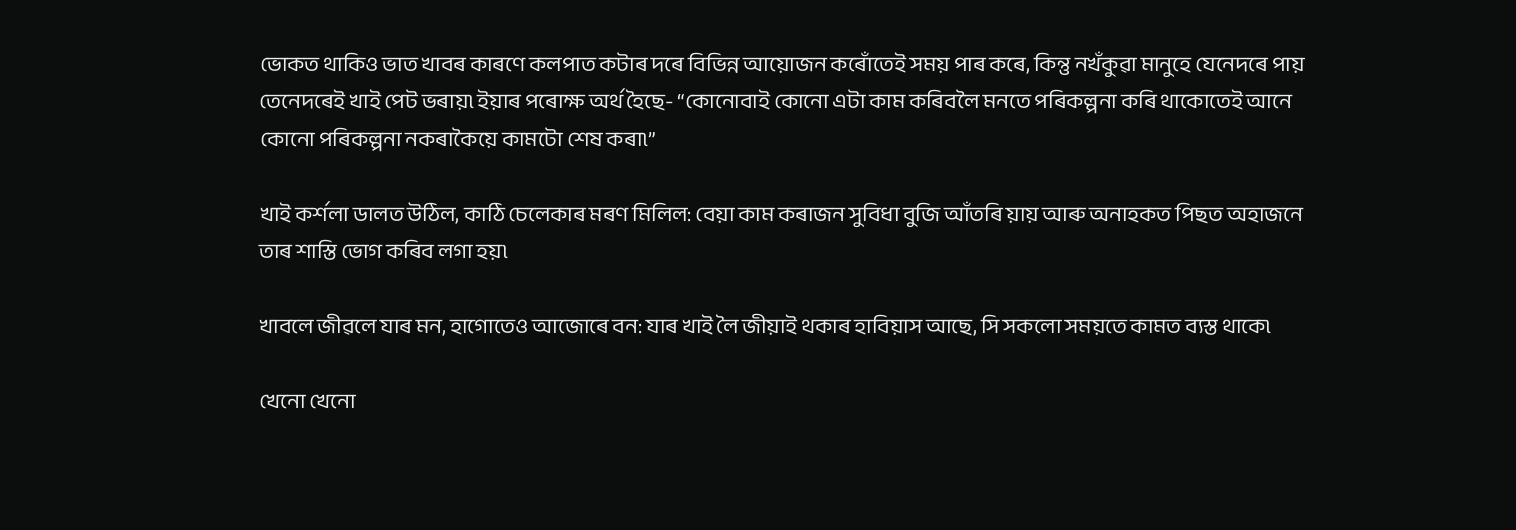ভোকত থাকিও ভাত খাবৰ কাৰণে কলপাত কটাৰ দৰে বিভিন্ন আয়োজন কৰোঁতেই সময় পাৰ কৰে, কিন্তু নখঁকুৱা মানুহে যেনেদৰে পায় তেনেদৰেই খাই পেট ভৰায়৷ ইয়াৰ পৰোক্ষ অৰ্থ হৈছে- “কোনোবাই কোনো এটা কাম কৰিবলৈ মনতে পৰিকল্পনা কৰি থাকোতেই আনে কোনো পৰিকল্পনা নকৰাকৈয়ে কামটো শেষ কৰা৷”

খাই কৰ্শলা ডালত উঠিল, কাঠি চেলেকাৰ মৰণ মিলিল: বেয়া কাম কৰাজন সুবিধা বুজি আঁতৰি য়ায় আৰু অনাহকত পিছত অহাজনে তাৰ শাস্তি ভোগ কৰিব লগা হয়৷

খাবলে জীৱলে যাৰ মন, হাগোতেও আজোৰে বন: যাৰ খাই লৈ জীয়াই থকাৰ হাবিয়াস আছে, সি সকলো সময়তে কামত ব্যস্ত থাকে৷

খেনো খেনো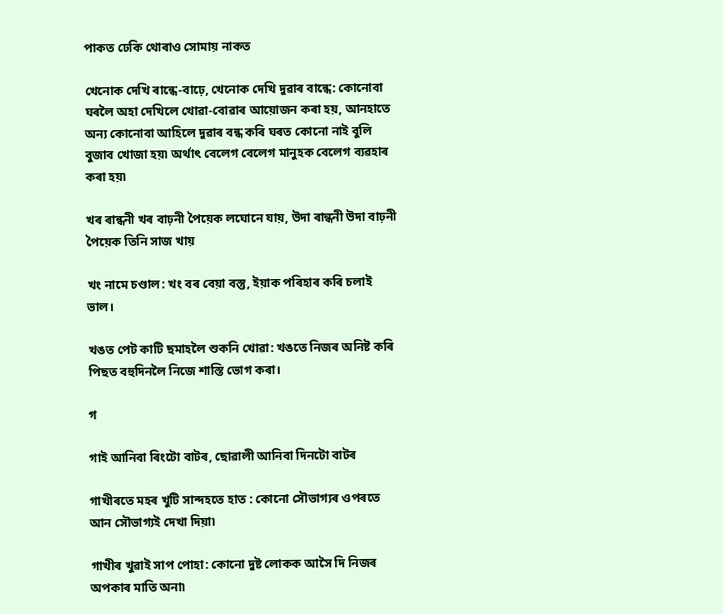পাকত ঢেকি থোৰাও সোমায় নাকত

খেনোক দেখি ৰান্ধে-বাঢ়ে, খেনোক দেখি দুৱাৰ বান্ধে: কোনোবা ঘৰলৈ অহা দেখিলে খোৱা-বোৱাৰ আয়োজন কৰা হয়, আনহাতে অন্য কোনোবা আহিলে দুৱাৰ বন্ধ কৰি ঘৰত কোনো নাই বুলি বুজাব খোজা হয়৷ অৰ্থাৎ বেলেগ বেলেগ মানুহক বেলেগ ব্যৱহাৰ কৰা হয়৷

খৰ ৰান্ধনী খৰ বাঢ়নী পৈয়েক লঘোনে যায়, উদা ৰান্ধনী উদা বাঢ়নী পৈয়েক তিনি সাজ খায়

খং নামে চণ্ডাল: খং বৰ বেয়া বস্তু, ইয়াক পৰিহাৰ কৰি চলাই ভাল।

খঙত পেট কাটি ছমাহলৈ শুকনি খোৱা: খঙতে নিজৰ অনিষ্ট কৰি পিছত বহুদিনলৈ নিজে শাস্তি ভোগ কৰা।

গ

গাই আনিবা ৰিংটো বাটৰ, ছোৱালী আনিবা দিনটো বাটৰ

গাখীৰতে মহৰ খুটি সান্দহতে হাত : কোনো সৌভাগ্যৰ ওপৰতে আন সৌভাগ্যই দেখা দিয়া৷

গাখীৰ খুৱাই সাপ পোহা: কোনো দুষ্ট লোকক আসৈ দি নিজৰ অপকাৰ মাতি অনা৷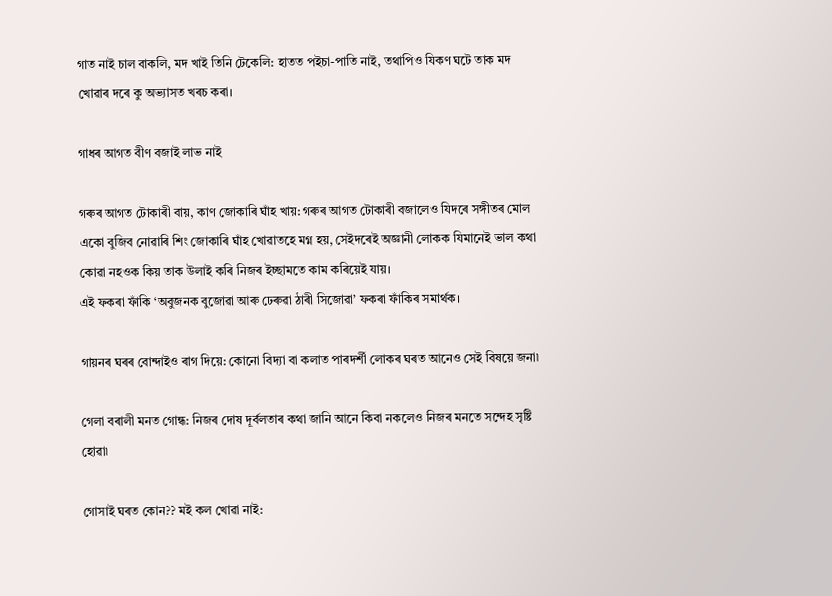গাত নাই চাল বাকলি, মদ খাই তিনি টেকেলি: হাতত পইচা-পাতি নাই, তথাপিও যিকণ ঘটে তাক মদ খোৱাৰ দৰে কু অভ্যাসত খৰচ কৰা।

গাধৰ আগত বীণ বজাই লাভ নাই

গৰুৰ আগত টোকাৰী বায়, কাণ জোকাৰি ঘাঁহ খায়: গৰুৰ আগত টোকাৰী বজালেও যিদৰে সঙ্গীতৰ মোল একো বুজিব নোৱাৰি শিং জোকাৰি ঘাঁহ খোৱাতহে মগ্ন হয়, সেইদৰেই অজ্ঞানী লোকক যিমানেই ভাল কথা কোৱা নহওক কিয় তাক উলাই কৰি নিজৰ ইচ্ছামতে কাম কৰিয়েই যায়।
এই ফকৰা ফাঁকি ‘অবুজনক বুজোৱা আৰু ঢেৰুৱা ঠাৰী সিজোৱা’ ফকৰা ফাঁকিৰ সমাৰ্থক।

গায়নৰ ঘৰৰ বোন্দাইও ৰাগ দিয়ে: কোনো বিদ্যা বা কলাত পাৰদৰ্শী লোকৰ ঘৰত আনেও সেই বিষয়ে জনা৷

গেলা বৰালী মনত গোন্ধ: নিজৰ দোষ দূৰ্বলতাৰ কথা জানি আনে কিবা নকলেও নিজৰ মনতে সন্দেহ সৃষ্টি হোৱা৷

গোসাই ঘৰত কোন?? মই কল খোৱা নাই: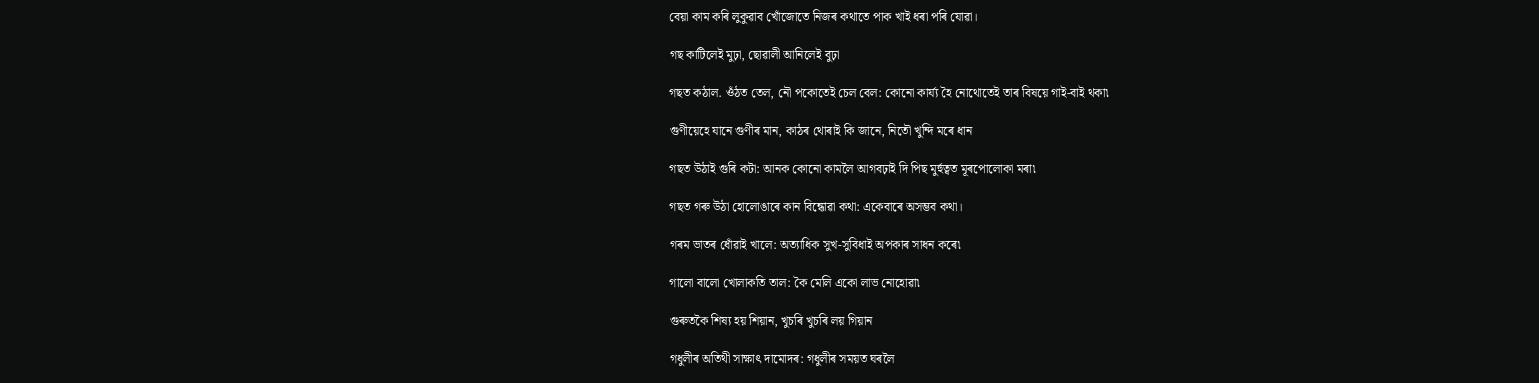বেয়া কাম কৰি লুকুৱাব খোঁজোতে নিজৰ কথাতে পাক খাই ধৰা পৰি যোৱা।

গছ কাটিলেই মুঢ়া, ছোৱালী আনিলেই বুঢ়া

গছত কঠাল. ওঁঠত তেল, নৌ পকোতেই চেল বেল: কোনো কাৰ্য্য হৈ নোথোতেই তাৰ বিষয়ে গাই-বাই থকা৷

গুণীয়েহে যানে গুণীৰ মান, কাঠৰ থোৰাই কি জানে, নিতৌ খুন্দি মৰে ধান

গছত উঠাই গুৰি কটা: আনক কোনো কামলৈ আগবঢ়াই দি পিছ মুৰ্হুত্বত মূৰপোলোকা মৰা৷

গছত গৰু উঠা হোলোঙাৰে কান বিন্ধোৱা কথা: একেবাৰে অসম্ভব কথা।

গৰম ভাতৰ ধোঁৱাই খালে: অত্যাধিক সুখ-সুবিধাই অপকাৰ সাধন কৰে৷

গালো বালো খোলাকতি তাল: কৈ মেলি একো লাভ নোহোৱা৷

গুৰুতকৈ শিষ্য হয় শিয়ান, খুচৰি খুচৰি লয় গিয়ান

গধুলীৰ অতিথী সাক্ষাৎ দামোদৰ: গধুলীৰ সময়ত ঘৰলৈ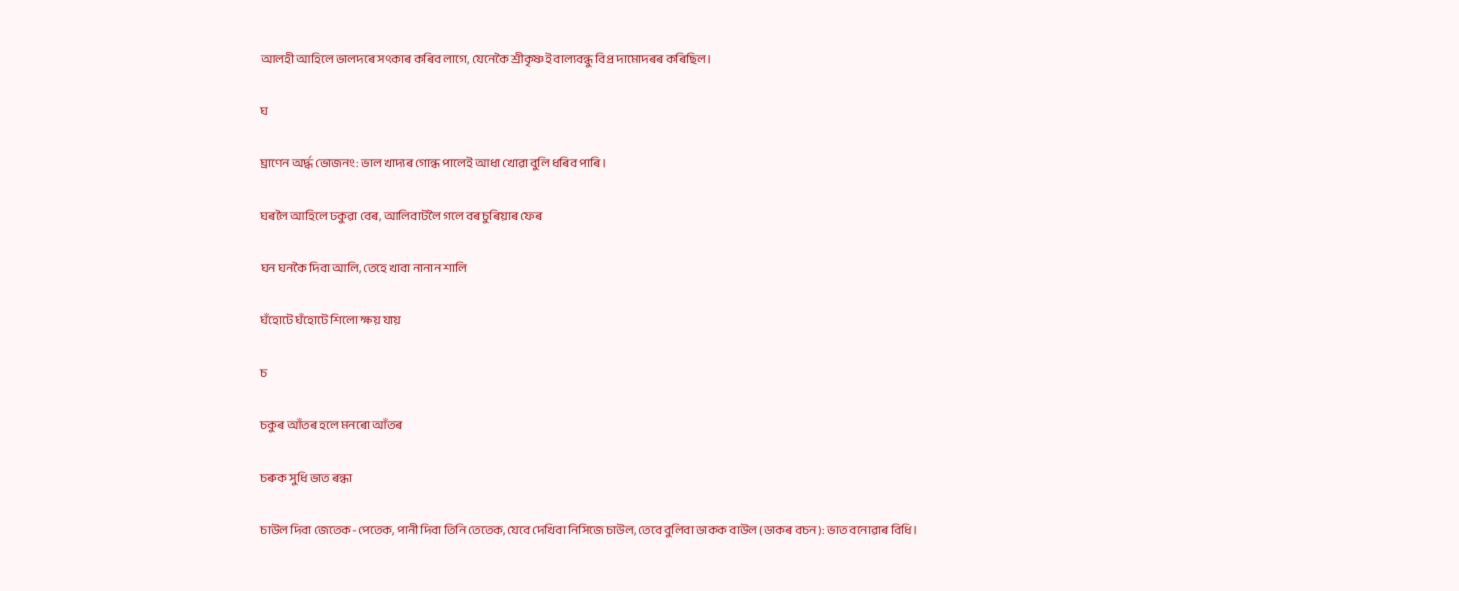আলহী আহিলে ভালদৰে সৎকাৰ কৰিব লাগে, যেনেকৈ শ্ৰীকৃষ্ণই বাল্যবন্ধু বিপ্ৰ দামোদৰৰ কৰিছিল।

ঘ

ঘ্ৰাণেন অৰ্দ্ধ ভোজনং: ভাল খাদ্যৰ গোন্ধ পালেই আধা খোৱা বুলি ধৰিব পাৰি।

ঘৰলৈ আহিলে ঢকুৱা বেৰ, আলিবাটলৈ গলে বৰ চুৰিয়াৰ ফেৰ

ঘন ঘনকৈ দিবা আলি, তেহে খাবা নানান শালি

ঘঁহোটে ঘঁহোটে শিলো ক্ষয় যায়

চ

চকুৰ আঁতৰ হলে মনৰো আঁতৰ

চৰুক সুধি ভাত ৰন্ধা

চাউল দিবা জেতেক-পেতেক, পানী দিবা তিনি তেতেক, যেবে দেখিবা নিসিজে চাউল, তেবে বুলিবা ডাকক বাউল (ডাকৰ বচন): ভাত বনোৱাৰ বিধি।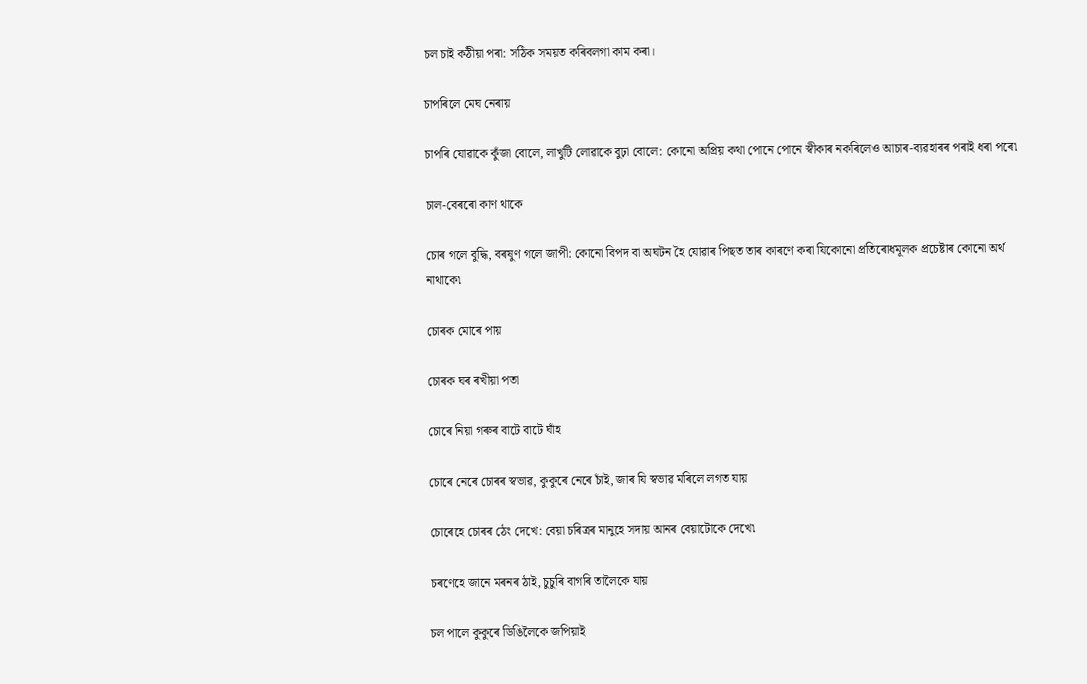চল চাই কঠীয়া পৰা: সঠিক সময়ত কৰিবলগা কাম কৰা।

চাপৰিলে মেঘ নেৰায়

চাপৰি যোৱাকে কুঁজা বোলে, লাখুটি লোৱাকে বুঢ়া বোলে: কোনো অপ্ৰিয় কথা পোনে পোনে স্বীকাৰ নকৰিলেও আচাৰ-ব্যৱহাৰৰ পৰাই ধৰা পৰে৷

চাল-বেৰৰো কাণ থাকে

চোৰ গলে বুদ্ধি, বৰষুণ গলে জাপী: কোনো বিপদ বা অঘটন হৈ যোৱাৰ পিছত তাৰ কাৰণে কৰা যিকোনো প্ৰতিৰোধমূলক প্ৰচেষ্টাৰ কোনো অৰ্থ নাথাকে৷

চোৰক মোৰে পায়

চোৰক ঘৰ ৰখীয়া পতা

চোৰে নিয়া গৰুৰ বাটে বাটে ঘাঁহ

চোৰে নেৰে চোৰৰ স্বভাৱ, কুকুৰে নেৰে চাঁই, জাৰ যি স্বভাৱ মৰিলে লগত যায়

চোৰেহে চোৰৰ ঠেং দেখে: বেয়া চৰিত্ৰৰ মানুহে সদায় আনৰ বেয়াটোকে দেখে৷

চৰণেহে জানে মৰনৰ ঠাই, চুচুৰি বাগৰি তালৈকে যায়

চল পালে কুকুৰে ডিঙিলৈকে জপিয়াই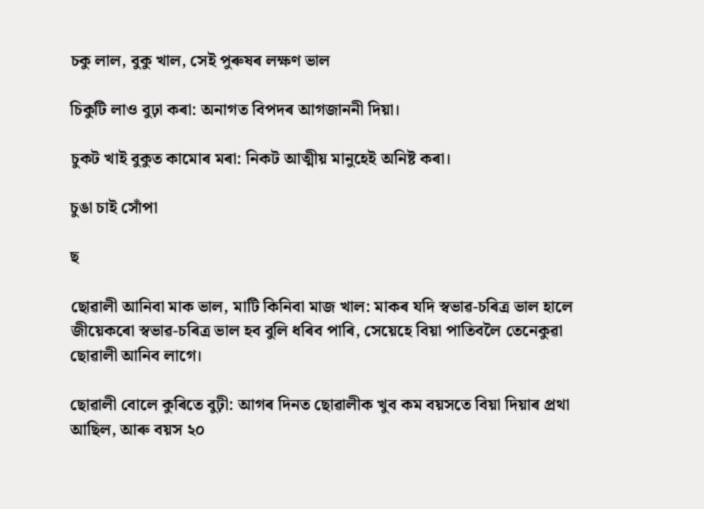চকু লাল, বুকু খাল, সেই পুৰুষৰ লক্ষণ ভাল

চিকুটি লাও বুঢ়া কৰা: অনাগত বিপদৰ আগজাননী দিয়া।

চুকট খাই বুকুত কামোৰ মৰা: নিকট আত্মীয় মানুহেই অনিষ্ট কৰা।

চুঙা চাই সোঁপা

ছ

ছোৱালী আনিবা মাক ভাল, মাটি কিনিবা মাজ খাল: মাকৰ যদি স্বভাৱ-চৰিত্ৰ ভাল হালে জীয়েকৰো স্বভাৱ-চৰিত্ৰ ভাল হব বুলি ধৰিব পাৰি, সেয়েহে বিয়া পাতিবলৈ তেনেকুৱা ছোৱালী আনিব লাগে।

ছোৱালী বোলে কুৰিতে বুঢ়ী: আগৰ দিনত ছোৱালীক খুব কম বয়সতে বিয়া দিয়াৰ প্ৰথা আছিল, আৰু বয়স ২০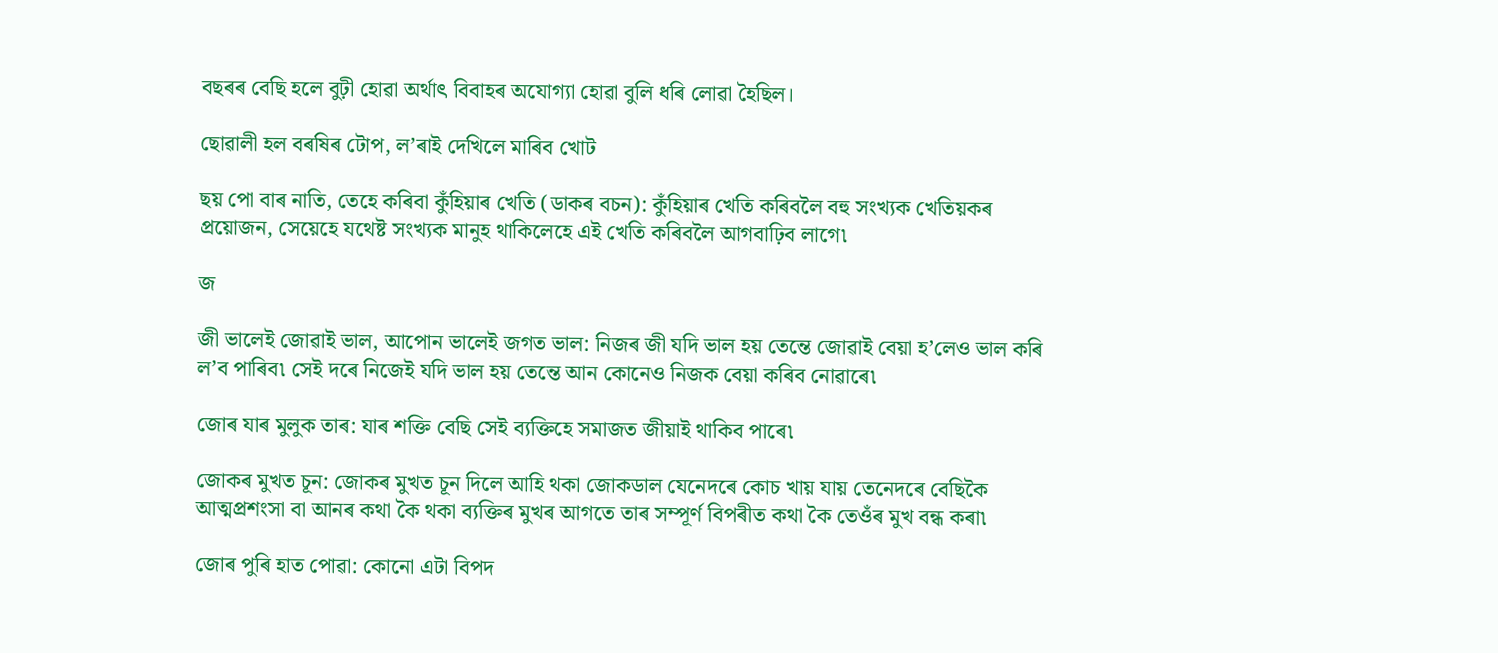বছৰৰ বেছি হলে বুঢ়ী হোৱা অৰ্থাৎ বিবাহৰ অযোগ্যা হোৱা বুলি ধৰি লোৱা হৈছিল।

ছোৱালী হল বৰষিৰ টোপ, ল’ৰাই দেখিলে মাৰিব খোট

ছয় পো বাৰ নাতি, তেহে কৰিবা কুঁহিয়াৰ খেতি (ডাকৰ বচন): কুঁহিয়াৰ খেতি কৰিবলৈ বহু সংখ্যক খেতিয়কৰ প্ৰয়োজন, সেয়েহে যথেষ্ট সংখ্যক মানুহ থাকিলেহে এই খেতি কৰিবলৈ আগবাঢ়িব লাগে৷

জ

জী ভালেই জোৱাই ভাল, আপোন ভালেই জগত ভাল: নিজৰ জী যদি ভাল হয় তেন্তে জোৱাই বেয়া হ’লেও ভাল কৰি ল’ব পাৰিব৷ সেই দৰে নিজেই যদি ভাল হয় তেন্তে আন কোনেও নিজক বেয়া কৰিব নোৱাৰে৷

জোৰ যাৰ মুলুক তাৰ: যাৰ শক্তি বেছি সেই ব্যক্তিহে সমাজত জীয়াই থাকিব পাৰে৷

জোকৰ মুখত চূন: জোকৰ মুখত চূন দিলে আহি থকা জোকডাল যেনেদৰে কোচ খায় যায় তেনেদৰে বেছিকৈ আত্মপ্ৰশংসা বা আনৰ কথা কৈ থকা ব্যক্তিৰ মুখৰ আগতে তাৰ সম্পূৰ্ণ বিপৰীত কথা কৈ তেওঁৰ মুখ বন্ধ কৰা৷

জোৰ পুৰি হাত পোৱা: কোনো এটা বিপদ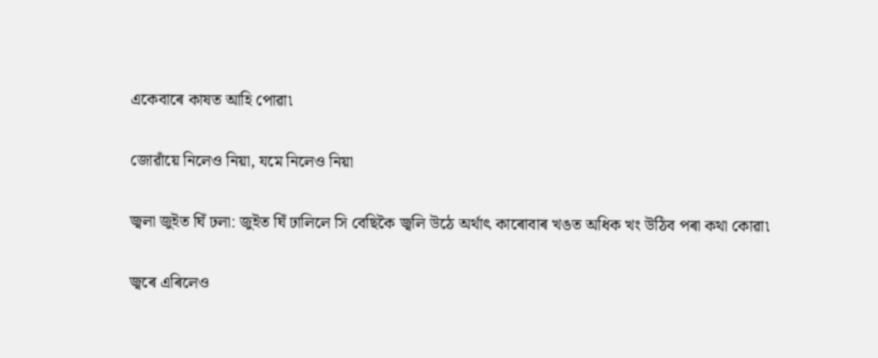একেবাৰে কাষত আহি পোৱা৷

জোৱাঁয়ে নিলেও নিয়া, যমে নিলেও নিয়া

জ্বলা জুইত ঘিঁ ঢলা: জুইত ঘিঁ ঢালিলে সি বেছিকৈ জ্বলি উঠে অৰ্থাৎ কাৰোবাৰ খঙত অধিক খং উঠিব পৰা কথা কোৱা৷

জ্বৰে এৰিলেও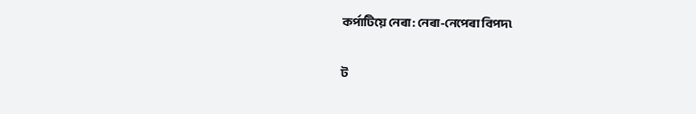কৰ্পাটিয়ে নেৰা: নেৰা-নেপেৰা বিপদ৷

ট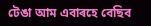টেঙা আম এবাৰহে বেছিব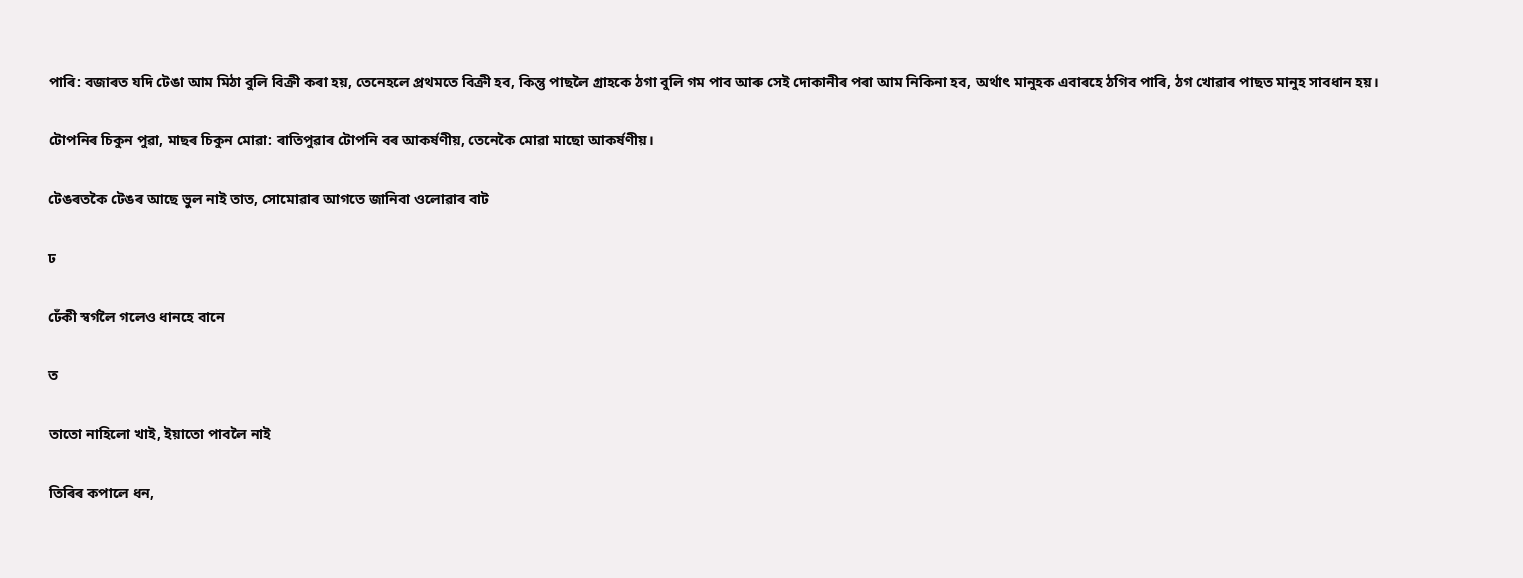পাৰি: বজাৰত যদি টেঙা আম মিঠা বুলি বিক্ৰী কৰা হয়, তেনেহলে প্ৰথমতে বিক্ৰী হব, কিন্তু পাছলৈ গ্ৰাহকে ঠগা বুলি গম পাব আৰু সেই দোকানীৰ পৰা আম নিকিনা হব, অৰ্থাৎ মানুহক এবাৰহে ঠগিব পাৰি, ঠগ খোৱাৰ পাছত মানুহ সাবধান হয়।

টোপনিৰ চিকুন পুৱা, মাছৰ চিকুন মোৱা: ৰাতিপুৱাৰ টোপনি বৰ আকৰ্ষণীয়, তেনেকৈ মোৱা মাছো আকৰ্ষণীয়।

টেঙৰতকৈ টেঙৰ আছে ভুল নাই তাত, সোমোৱাৰ আগতে জানিবা ওলোৱাৰ বাট

ঢ

ঢেঁকী স্বৰ্গলৈ গলেও ধানহে বানে

ত

তাতো নাহিলো খাই, ইয়াতো পাবলৈ নাই

তিৰিৰ কপালে ধন,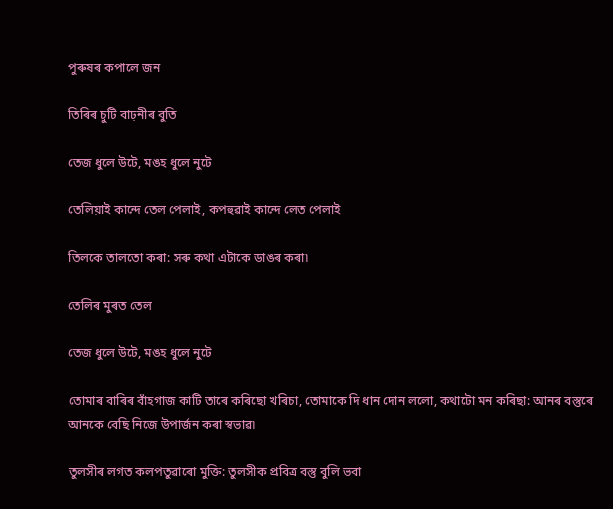পুৰুষৰ কপালে জন

তিৰিৰ চুটি বাঢ়নীৰ বুতি

তেজ ধুলে উটে, মঙহ ধুলে নুটে

তেলিয়াই কান্দে তেল পেলাই, কপহুৱাই কান্দে লেত পেলাই

তিলকে তালতো কৰা: সৰু কথা এটাকে ডাঙৰ কৰা৷

তেলিৰ মুৰত তেল

তেজ ধুলে উটে, মঙহ ধুলে নুটে

তোমাৰ বাৰিৰ বাঁহগাজ কাটি তাৰে কৰিছো খৰিচা, তোমাকে দি ধান দোন ললো, কথাটো মন কৰিছা: আনৰ বস্তুৰে আনকে বেছি নিজে উপাৰ্জন কৰা স্বভাৱ৷

তুলসীৰ লগত কলপতুৱাৰো মুক্তি: তুলসীক প্ৰবিত্ৰ বস্তু বুলি ভবা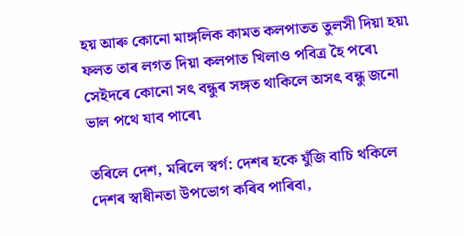হয় আৰু কোনো মাঙ্গলিক কামত কলপাতত তুলসী দিয়া হয়৷ ফলত তাৰ লগত দিয়া কলপাত খিলাও পবিত্ৰ হৈ পৰে৷ সেইদৰে কোনো সৎ বন্ধুৰ সঙ্গত থাকিলে অসৎ বন্ধু জনো ভাল পথে যাব পাৰে৷

তৰিলে দেশ, মৰিলে স্বৰ্গ: দেশৰ হকে যুঁজি বাচি থকিলে দেশৰ স্বাধীনতা উপভোগ কৰিব পাৰিবা,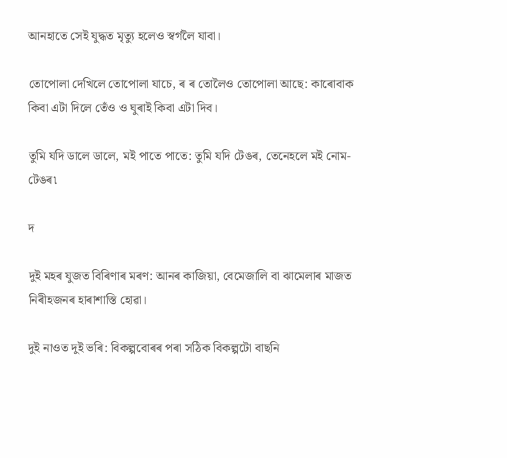আনহাতে সেই যুদ্ধত মৃত্যু হলেও স্বৰ্গলৈ যাবা।

তোপোলা দেখিলে তোপোলা যাচে, ৰ ৰ তোলৈও তোপোলা আছে: কাৰোবাক কিবা এটা দিলে তেঁও ও ঘুৰাই কিবা এটা দিব।

তুমি যদি ডালে ডালে, মই পাতে পাতে: তুমি যদি টেঙৰ, তেনেহলে মই নোম-টেঙৰ৷

দ

দুই মহৰ যুজত বিৰিণাৰ মৰণ: আনৰ কাজিয়া, বেমেজালি বা ঝামেলাৰ মাজত নিৰীহজনৰ হাৰাশাস্তি হোৱা।

দুই নাওত দুই ভৰি: বিকল্পবোৰৰ পৰা সঠিক বিকল্পটো বাছনি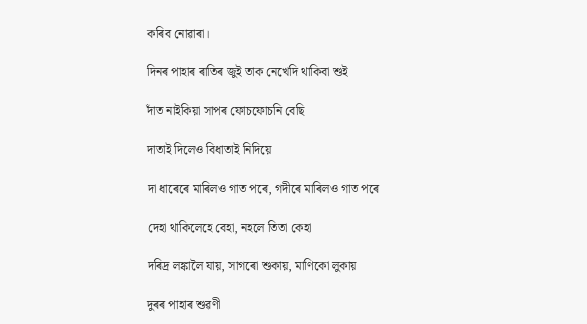কৰিব নোৱাৰা।

দিনৰ পাহাৰ ৰাতিৰ জুই তাক নেখেদি থাকিবা শুই

দাঁত নাইকিয়া সাপৰ ফোচফোচনি বেছি

দাতাই দিলেও বিধাতাই নিদিয়ে

দা ধাৰেৰে মাৰিলও গাত পৰে, গদীৰে মাৰিলও গাত পৰে

দেহা থাকিলেহে বেহা, নহলে তিতা কেহা

দৰিদ্ৰ লঙ্কালৈ যায়, সাগৰো শুকায়, মাণিকো লুকায়

দুৰৰ পাহাৰ শুৱণী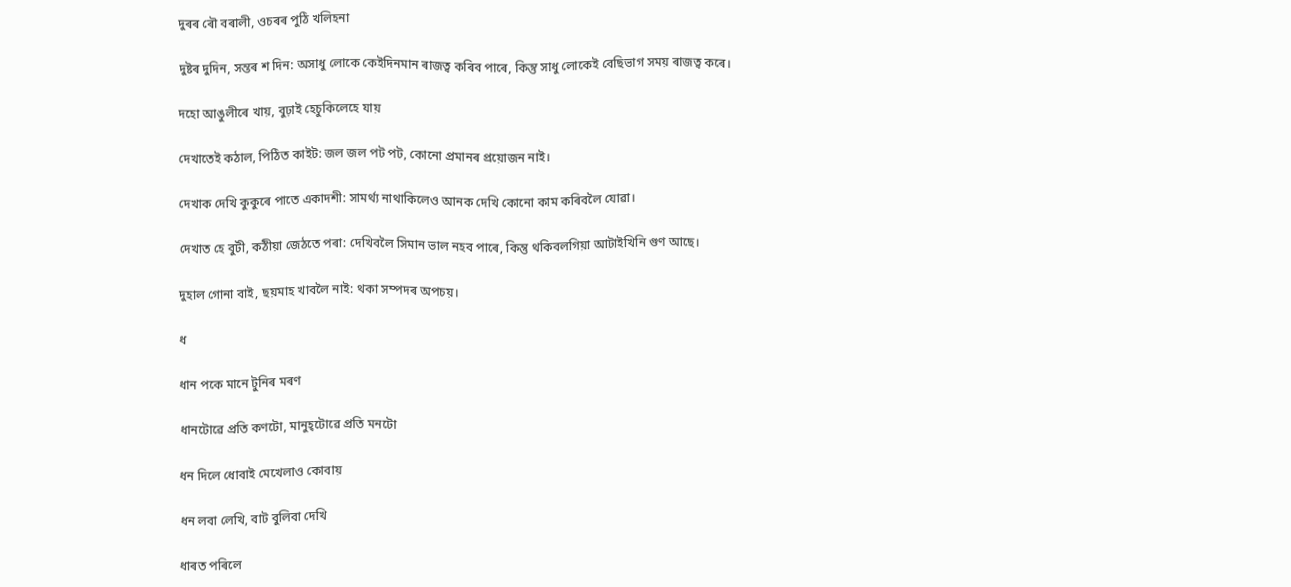দুৰৰ ৰৌ বৰালী, ওচৰৰ পুঠি খলিহনা

দুষ্টৰ দুদিন, সন্তৰ শ দিন: অসাধু লোকে কেইদিনমান ৰাজত্ব কৰিব পাৰে, কিন্তু সাধু লোকেই বেছিভাগ সময় ৰাজত্ব কৰে।

দহো আঙুলীৰে খায়, বুঢ়াই হেচুকিলেহে যায়

দেখাতেই কঠাল, পিঠিত কাইট: জল জল পট পট, কোনো প্ৰমানৰ প্ৰয়োজন নাই।

দেখাক দেখি কুকুৰে পাতে একাদশী: সামৰ্থ্য নাথাকিলেও আনক দেখি কোনো কাম কৰিবলৈ যোৱা।

দেখাত হে বুটী, কঠীয়া জেঠতে পৰা: দেখিবলৈ সিমান ভাল নহব পাৰে, কিন্তু থকিবলগিয়া আটাইখিনি গুণ আছে।

দুহাল গোনা বাই, ছয়মাহ খাবলৈ নাই: থকা সম্পদৰ অপচয়।

ধ

ধান পকে মানে টুনিৰ মৰণ

ধানটোৱে প্ৰতি কণটো, মানুহ্টোৱে প্ৰতি মনটো

ধন দিলে ধোবাই মেখেলাও কোবায়

ধন লবা লেখি, বাট বুলিবা দেখি

ধাৰত পৰিলে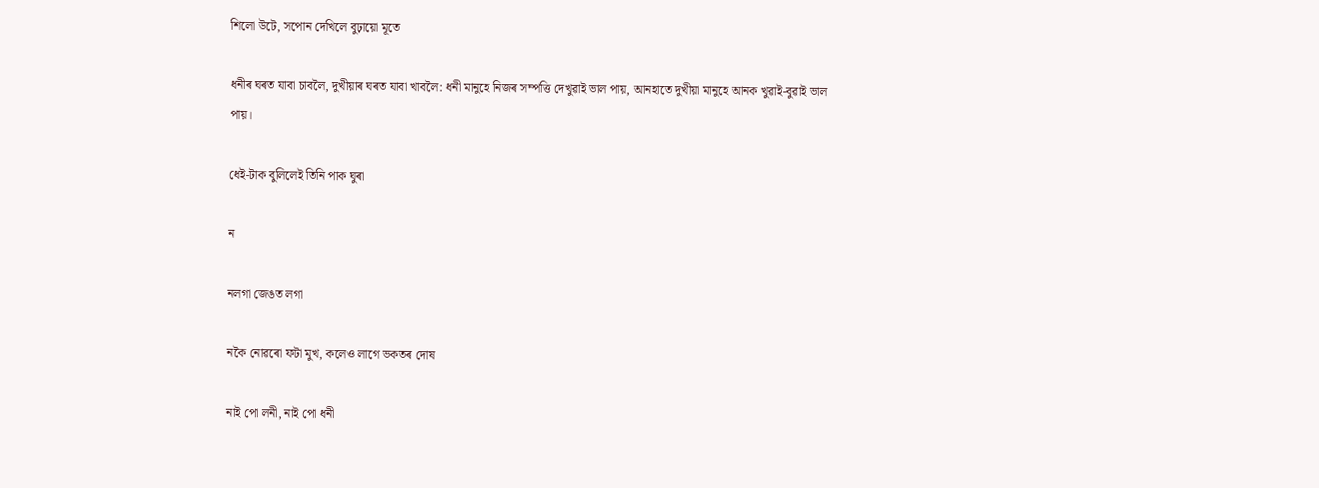শিলো উটে, সপোন দেখিলে বুঢ়ায়ো মূতে

ধনীৰ ঘৰত যাবা চাবলৈ, দুখীয়াৰ ঘৰত যাবা খাবলৈ: ধনী মানুহে নিজৰ সম্পত্তি দেখুৱাই ভাল পায়, আনহাতে দুখীয়া মানুহে আনক খুৱাই-বুৱাই ভাল পায়।

ধেই-টাক বুলিলেই তিনি পাক ঘুৰা

ন

নলগা জেঙত লগা

নকৈ নোৱৰো ফটা মুখ, কলেও লাগে ভকতৰ দোষ

নাই পো লনী, নাই পো ধনী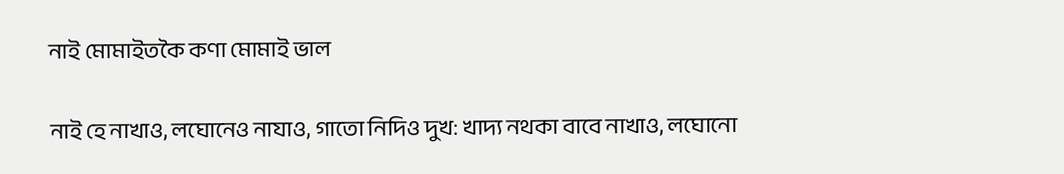নাই মোমাইতকৈ কণা মোমাই ভাল

নাই হে নাখাও, লঘোনেও নাযাও, গাতো নিদিও দুখ: খাদ্য নথকা বাবে নাখাও, লঘোনো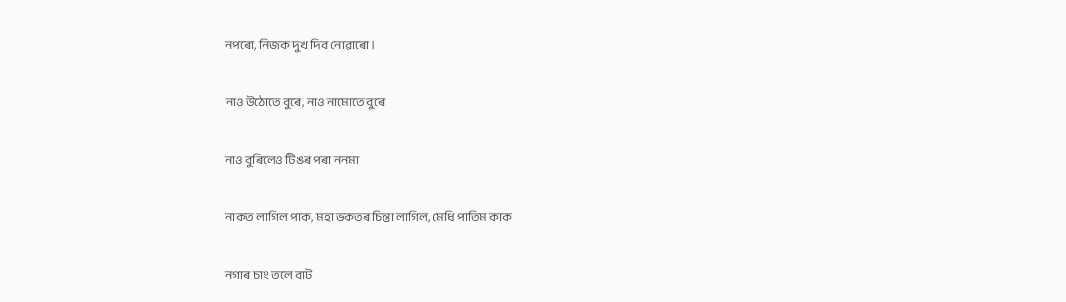নপৰো, নিজক দুখ দিব নোৱাৰো।

নাও উঠোতে বুৰে, নাও নামোতে বুৰে

নাও বুৰিলেও টিঙৰ পৰা ননমা

নাকত লাগিল পাক, মহা ভকতৰ চিন্তা লাগিল, মেধি পাতিম কাক

নগাৰ চাং তলে বাট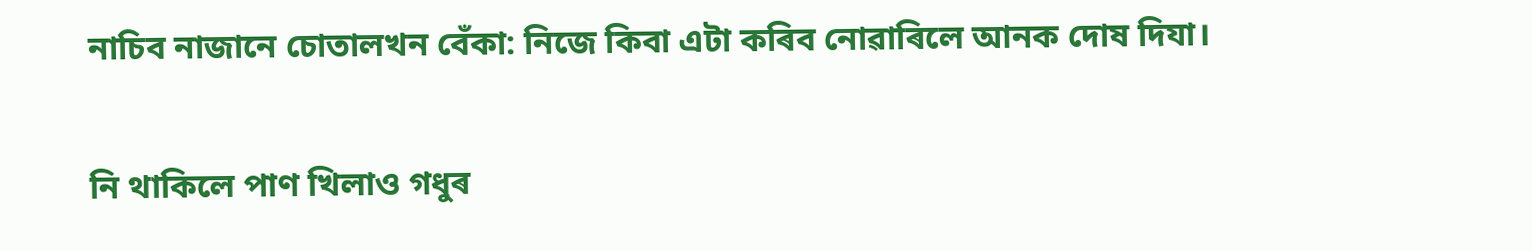নাচিব নাজানে চোতালখন বেঁকা: নিজে কিবা এটা কৰিব নোৱাৰিলে আনক দোষ দিযা।

নি থাকিলে পাণ খিলাও গধুৰ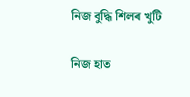নিজ বুদ্ধি শিলৰ খুটি

নিজ হাত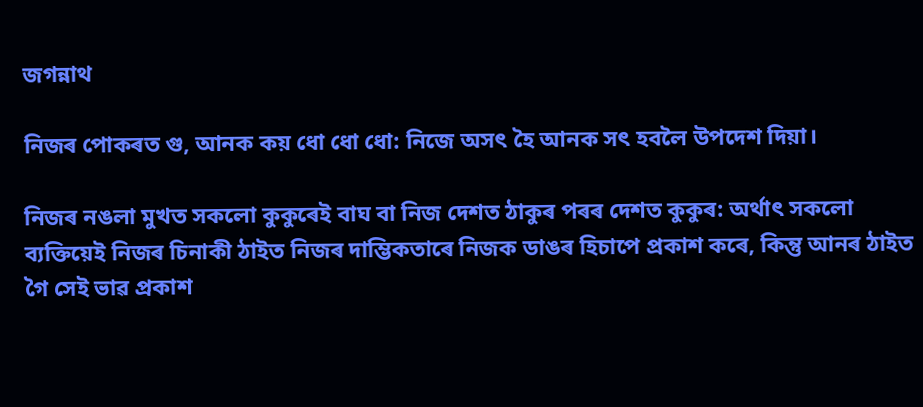জগন্নাথ

নিজৰ পোকৰত গু, আনক কয় ধো ধো ধো: নিজে অসৎ হৈ আনক সৎ হবলৈ উপদেশ দিয়া।

নিজৰ নঙলা মুখত সকলো কুকুৰেই বাঘ বা নিজ দেশত ঠাকুৰ পৰৰ দেশত কুকুৰ: অৰ্থাৎ সকলো ব্যক্তিয়েই নিজৰ চিনাকী ঠাইত নিজৰ দাম্ভিকতাৰে নিজক ডাঙৰ হিচাপে প্ৰকাশ কৰে, কিন্তু আনৰ ঠাইত গৈ সেই ভাৱ প্ৰকাশ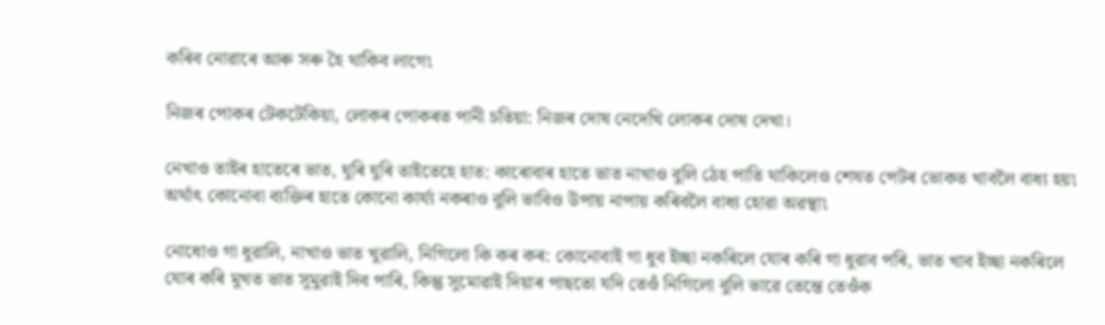কৰিব নোৱাৰে আৰু সৰু হৈ থাকিব লাগে৷

নিজৰ পোকৰ টেকটেকিয়া, লোকৰ পোকৰত পানী চতিয়া: নিজৰ দোষ নেদেখি লোকৰ দোষ দেখা।

নেখাও তাইৰ হাতেৰে ভাত, ঘুৰি ঘুৰি তাইতেহে হাত: কাৰোবাৰ হাতে ভাত নাখাও বুলি ঠেহ পাতি থাকিলেও শেষত পেটৰ ভোকত খাবলৈ বাধ্য হয়৷ অৰ্থাৎ কোনোবা ব্যক্তিৰ হাতে কোনো কাৰ্য্য নকৰাও বুলি ভাবিও উপায় নাপায় কৰিবলৈ বাধ্য হোৱা অৱস্থা৷

নোধোও গা ধুৱালি, নাখাও ভাত খুৱালি, নিগিলো কি কৰ কৰ: কোনোবাই গা ধুব ইচ্ছা নকৰিলে যোৰ কৰি গা ধুৱাব পৰি, ভাত খাব ইচ্ছা নকৰিলে যোৰ কৰি মুখত ভাত সুমুৱাই দিব পাৰি, কিন্তু সুমোৱাই দিয়াৰ পাছতো যদি তেওঁ নিগিলো বুলি ভাৱে তেন্তে তেওঁক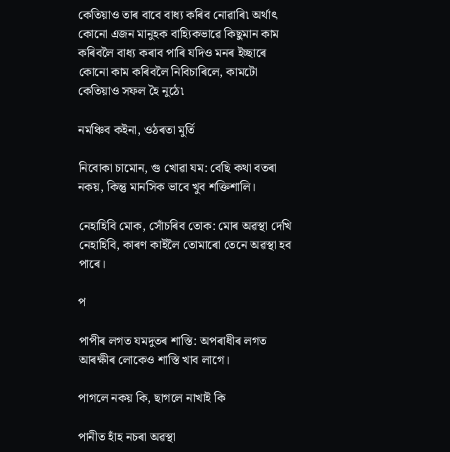কেতিয়াও তাৰ বাবে বাধ্য কৰিব নোৱাৰি৷ অৰ্থাৎ কোনো এজন মানুহক বাহ্যিকভাৱে কিছুমান কাম কৰিবলৈ বাধ্য কৰাব পাৰি যদিও মনৰ ইচ্ছাৰে কোনো কাম কৰিবলৈ নিবিচাৰিলে, কামটো কেতিয়াও সফল হৈ নুঠে৷

নমঞ্চিব কইনা, ওঠৰতা মুৰ্তি

নিবোকা চামোন, গু খোৱা যম: বেছি কথা বতৰা নকয়, কিন্তু মানসিক ভাবে খুব শক্তিশালি।

নেহাহিবি মোক, সোঁচৰিব তোক: মোৰ অৱস্থা দেখি নেহাহিবি, কাৰণ কাইলৈ তোমাৰো তেনে অৱস্থা হব পাৰে।

প

পাপীৰ লগত যমদুতৰ শাস্তি: অপৰাধীৰ লগত আৰক্ষীৰ লোকেও শাস্তি খাব লাগে।

পাগলে নকয় কি, ছাগলে নাখাই কি

পানীত হাঁহ নচৰা অৱস্থা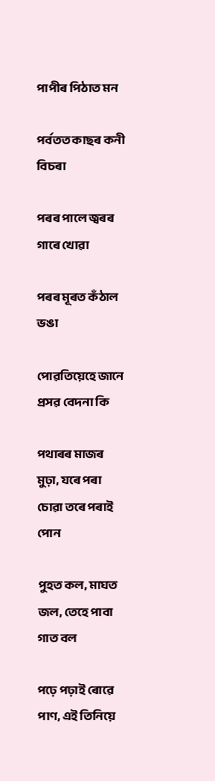পাপীৰ পিঠাত মন

পৰ্বতত কাছৰ কনী বিচৰা

পৰৰ পালে জ্বৰৰ গাৰে খোৱা

পৰৰ মূৰত কঁঠাল ভঙা

পোৱতিয়েহে জানে প্ৰসৱ বেদনা কি

পথাৰৰ মাজৰ মুঢ়া, যৰে পৰা চোৱা তৰে পৰাই পোন

পুহত কল, মাঘত জল, তেহে পাবা গাত বল

পঢ়ে পঢ়াই ৰোৱে পাণ, এই তিনিয়ে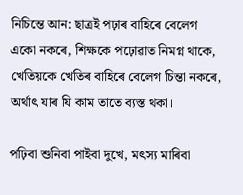নিচিন্তে আন: ছাত্ৰই পঢ়াৰ বাহিৰে বেলেগ একো নকৰে, শিক্ষকে পঢ়োৱাত নিমগ্ন থাকে, খেতিয়কে খেতিৰ বাহিৰে বেলেগ চিন্তা নকৰে, অৰ্থাৎ যাৰ যি কাম তাতে ব্যস্ত থকা।

পঢ়িবা শুনিবা পাইবা দুখে, মৎস্য মাৰিবা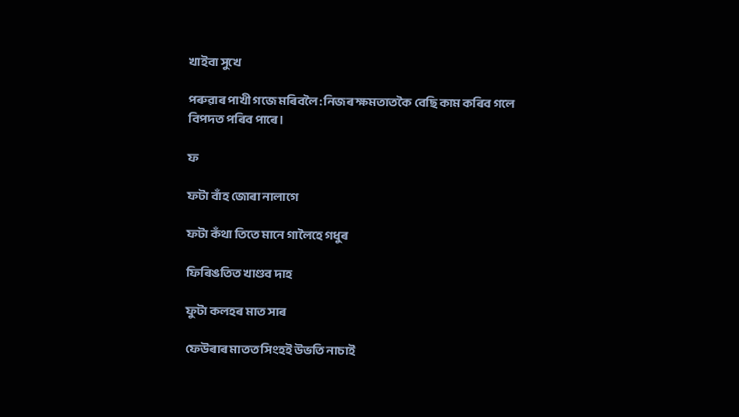খাইবা সুখে

পৰুৱাৰ পাখী গজে মৰিবলৈ: নিজৰ ক্ষমতাতকৈ বেছি কাম কৰিব গলে বিপদত পৰিব পাৰে।

ফ

ফটা বাঁহ জোৰা নালাগে

ফটা কঁথা তিতে মানে গালৈহে গধুৰ

ফিৰিঙতিত খাণ্ডব দাহ

ফুটা কলহৰ মাত সাৰ

ফেউৰাৰ মাতত সিংহই উভতি নাচাই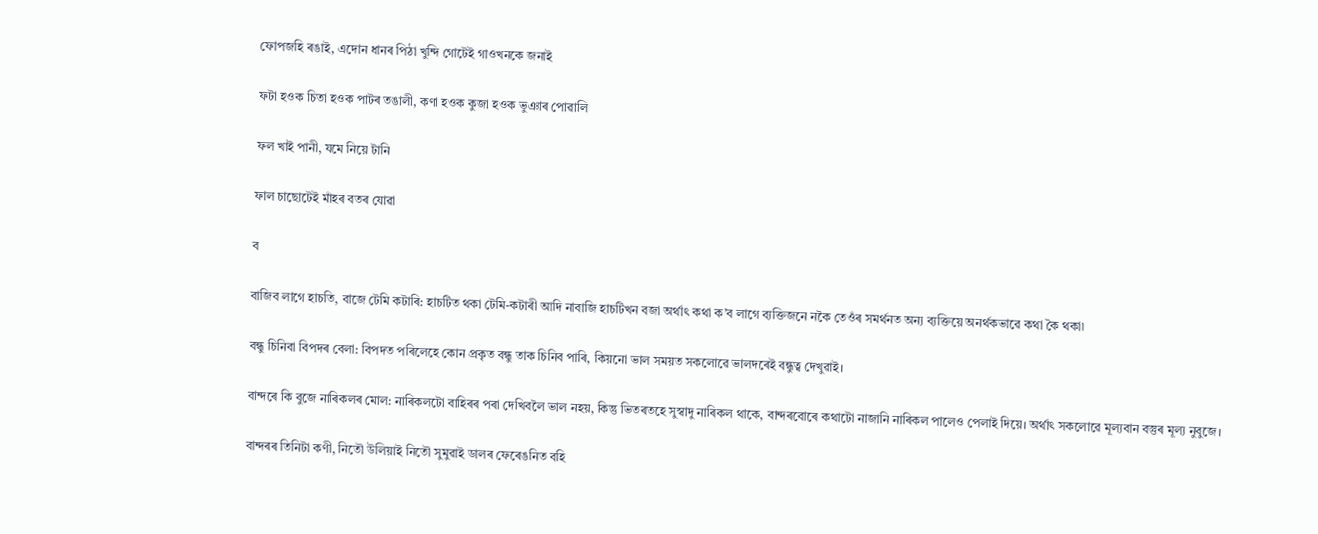ফোপজহি ৰঙাই, এদোন ধানৰ পিঠা খুন্দি গোটেই গাওখনকে জনাই

ফটা হওক চিতা হওক পাটৰ তঙালী, কণা হওক কুজা হওক ভুঞাৰ পোৱালি

ফল খাই পানী, যমে নিয়ে টানি

ফাল চাছোটেই মাঁহৰ বতৰ যোৱা

ব

বাজিব লাগে হাচতি, বাজে টেমি কটাৰি: হাচটিত থকা টেমি-কটাৰী আদি নাবাজি হাচটিখন বজা অৰ্থাৎ কথা ক’ব লাগে ব্যক্তিজনে নকৈ তেওঁৰ সমৰ্থনত অন্য ব্যক্তিয়ে অনৰ্থকভাৱে কথা কৈ থকা৷

বন্ধু চিনিবা বিপদৰ বেলা: বিপদত পৰিলেহে কোন প্ৰকৃত বন্ধু তাক চিনিব পাৰি, কিয়নো ভাল সময়ত সকলোৱে ভালদৰেই বন্ধুত্ব দেখুৱাই।

বান্দৰে কি বুজে নাৰিকলৰ মোল: নাৰিকলটো বাহিৰৰ পৰা দেখিবলৈ ভাল নহয়, কিন্তু ভিতৰতহে সুস্বাদু নাৰিকল থাকে, বান্দৰবোৰে কথাটো নাজানি নাৰিকল পালেও পেলাই দিয়ে। অৰ্থাৎ সকলোৱে মূল্যবান বস্তুৰ মূল্য নুবুজে।

বান্দৰৰ তিনিটা কণী, নিতৌ উলিয়াই নিতৌ সুমুৱাই ডালৰ ফেৰেঙনিত বহি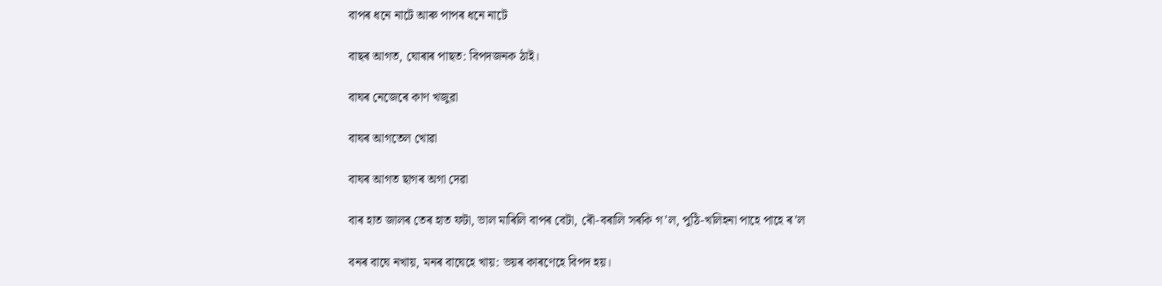বাপৰ ধনে নাটে আৰু পাপৰ ধনে নাটে

বাছৰ আগত, ঘোৰাৰ পাছত: বিপদজনক ঠাই।

বাঘৰ নেজেৰে কাণ খজুৱা

বাঘৰ আগতেল খোৱা

বাঘৰ আগত ছাগৰ অগা দেৱা

বাৰ হাত জালৰ তেৰ হাত ফটা, ভাল মাৰিলি বাপৰ বেটা, ৰৌ-বৰালি সৰকি গ’ল, পুঠি-খলিহনা পাহে পাহে ৰ’ল

বনৰ বাঘে নখায়, মনৰ বাঘেহে খায়: ভয়ৰ কাৰণেহে বিপদ হয়।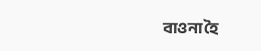বাওনা হৈ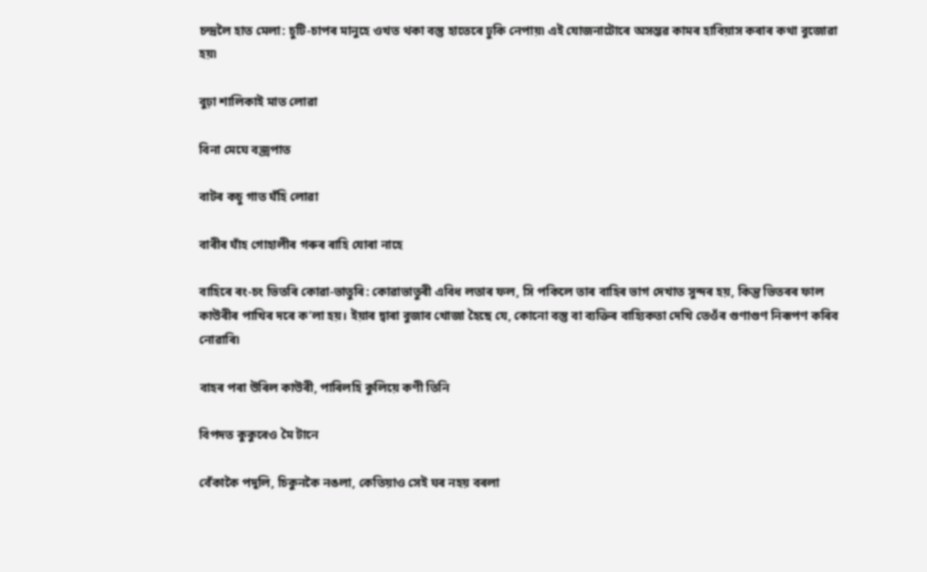চন্দ্ৰলৈ হাত মেলা: চুটি-চাপৰ মানুহে ওখত থকা বস্তু হাতেৰে ঢুকি নেপায়৷ এই যোজনাটোৰে অসম্ভৱ কামৰ হাবিয়াস কৰাৰ কথা বুজোৱা হয়৷

বুঢ়া শালিকাই মাত লোৱা

বিনা মেঘে বজ্ৰপাত

বাটৰ কচু গাত ঘঁহি লোৱা

বাৰীৰ ঘাঁহ গোহালীৰ গৰুৰ ৰাহি যোৰা নাহে

বাহিৰে ৰং-চং ভিতৰি কোৱা-ভাতুৰি: কোৱাভাতুৰী এবিধ লতাৰ ফল, সি পকিলে তাৰ বাহিৰ ভাগ দেখাত সুন্দৰ হয়, কিন্তু ভিতৰৰ ফাল কাউৰীৰ পাখিৰ দৰে ক’লা হয়। ইয়াৰ দ্বাৰা বুজাব খোজা হৈছে যে, কোনো বস্তু বা ব্যক্তিৰ বাহ্যিকতা দেখি তেওঁৰ গুণাগুণ নিৰূপণ কৰিব নোৱাৰি৷

বাহৰ পৰা উৰিল কাউৰী, পাৰিলহি কুলিয়ে কণী তিনি

বিপদত কুকুৰেও মৈ টানে

বেঁকাকৈ পদুলি, চিকুনকৈ নঙলা, কেতিয়াও সেই ঘৰ নহয় বৰলা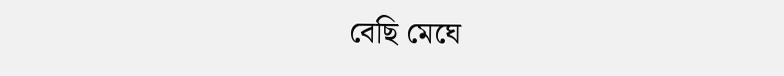বেছি মেঘে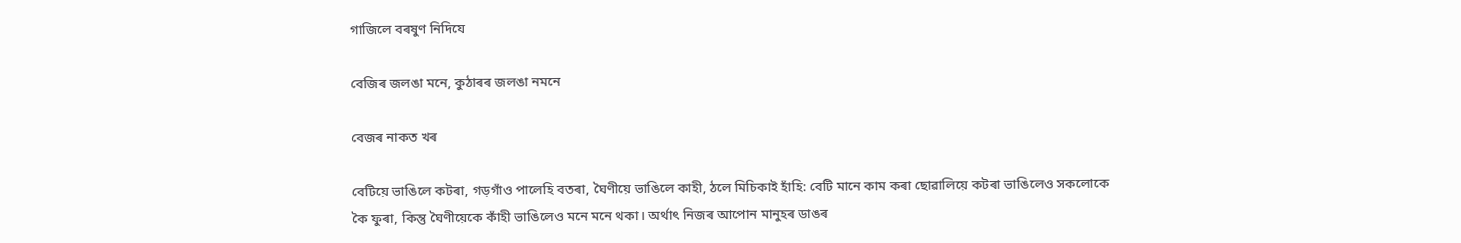গাজিলে বৰষুণ নিদিযে

বেজিৰ জলঙা মনে, কুঠাৰৰ জলঙা নমনে

বেজৰ নাকত খৰ

বেটিয়ে ভাঙিলে কটৰা, গড়গাঁও পালেহি বতৰা, ঘৈণীয়ে ভাঙিলে কাহী, ঠলে মিচিকাই হাঁহি: বেটি মানে কাম কৰা ছোৱালিয়ে কটৰা ভাঙিলেও সকলোকে কৈ ফুৰা, কিন্তু ঘৈণীয়েকে কাঁহী ভাঙিলেও মনে মনে থকা। অৰ্থাৎ নিজৰ আপোন মানুহৰ ডাঙৰ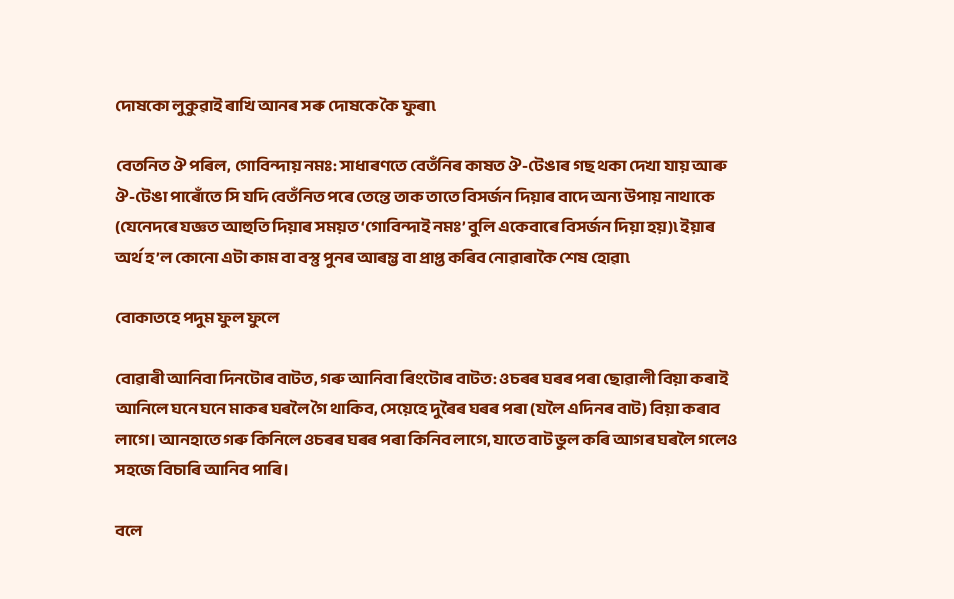দোষকো লুকুৱাই ৰাখি আনৰ সৰু দোষকে কৈ ফুৰা৷

বেতনিত ঔ পৰিল, গোবিন্দায় নমঃ: সাধাৰণতে বেতঁনিৰ কাষত ঔ-টেঙাৰ গছ থকা দেখা যায় আৰু ঔ-টেঙা পাৰোঁতে সি যদি বেতঁনিত পৰে তেন্তে তাক তাতে বিসৰ্জন দিয়াৰ বাদে অন্য উপায় নাথাকে (যেনেদৰে যজ্ঞত আহুতি দিয়াৰ সময়ত ‘গোবিন্দাই নমঃ’ বুলি একেবাৰে বিসৰ্জন দিয়া হয়)৷ ইয়াৰ অৰ্থ হ’ল কোনো এটা কাম বা বস্তু পুনৰ আৰম্ভ বা প্ৰাপ্ত কৰিব নোৱাৰাকৈ শেষ হোৱা৷

বোকাতহে পদুম ফুল ফুলে

বোৱাৰী আনিবা দিনটোৰ বাটত, গৰু আনিবা ৰিংটোৰ বাটত: ওচৰৰ ঘৰৰ পৰা ছোৱালী বিয়া কৰাই আনিলে ঘনে ঘনে মাকৰ ঘৰলৈ গৈ থাকিব, সেয়েহে দুৰৈৰ ঘৰৰ পৰা (যলৈ এদিনৰ বাট) বিয়া কৰাব লাগে। আনহাতে গৰু কিনিলে ওচৰৰ ঘৰৰ পৰা কিনিব লাগে, যাতে বাট ভুল কৰি আগৰ ঘৰলৈ গলেও সহজে বিচাৰি আনিব পাৰি।

বলে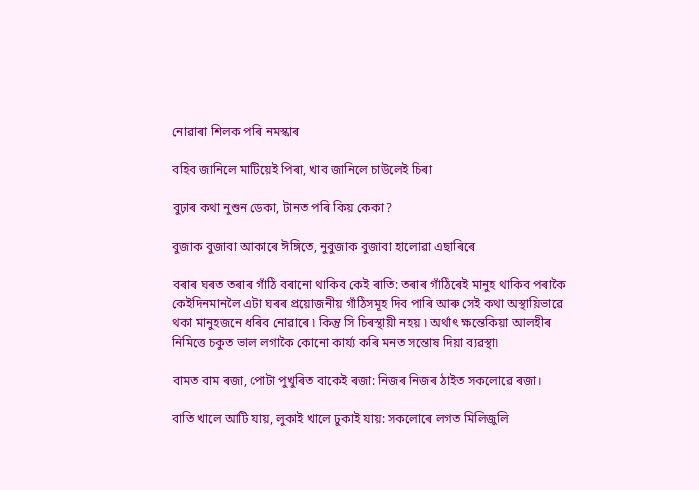নোৱাৰা শিলক পৰি নমস্কাৰ

বহিব জানিলে মাটিয়েই পিৰা, খাব জানিলে চাউলেই চিৰা

বুঢ়াৰ কথা নুশুন ডেকা, টানত পৰি কিয় কেকা?

বুজাক বুজাবা আকাৰে ঈঙ্গিতে, নুবুজাক বুজাবা হালোৱা এছাৰিৰে

বৰাৰ ঘৰত তৰাৰ গাঁঠি বৰানো থাকিব কেই ৰাতি: তৰাৰ গাঁঠিৰেই মানুহ থাকিব পৰাকৈ কেইদিনমানলৈ এটা ঘৰৰ প্ৰয়োজনীয় গাঁঠিসমূহ দিব পাৰি আৰু সেই কথা অস্থায়িভাৱে থকা মানুহজনে ধৰিব নোৱাৰে ৷ কিন্তু সি চিৰস্থায়ী নহয় ৷ অৰ্থাৎ ক্ষন্তেকিয়া আলহীৰ নিমিত্তে চকুত ভাল লগাকৈ কোনো কাৰ্য্য কৰি মনত সন্তোষ দিয়া ব্যৱস্থা৷

বামত বাম ৰজা, পোটা পুখুৰিত বাকেই ৰজা: নিজৰ নিজৰ ঠাইত সকলোৱে ৰজা।

বাতি খালে আটি যায়, লুকাই খালে ঢুকাই যায়: সকলোৰে লগত মিলিজুলি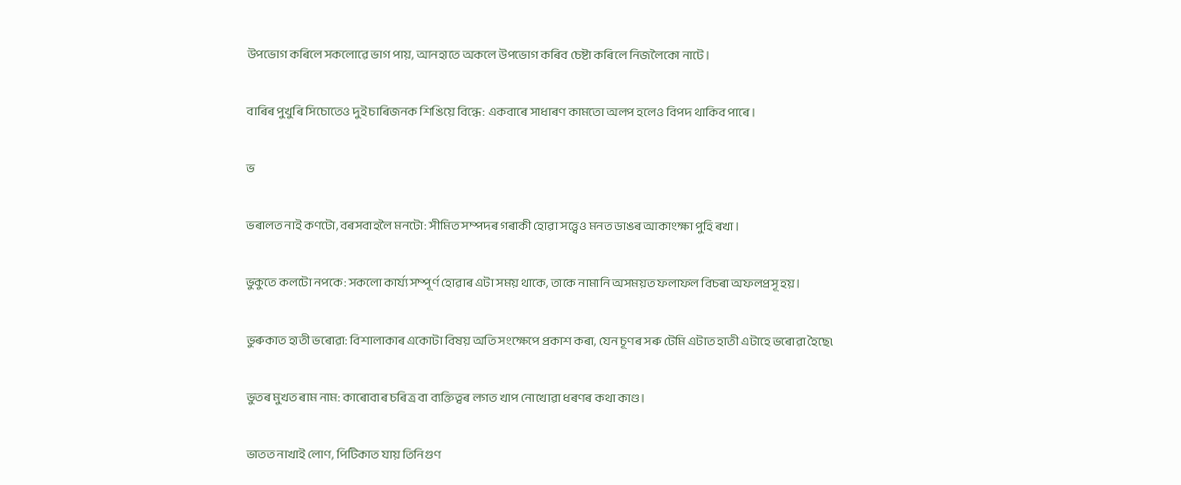উপভোগ কৰিলে সকলোৱে ভাগ পায়, আনহাতে অকলে উপভোগ কৰিব চেষ্টা কৰিলে নিজলৈকো নাটে।

বাৰিৰ পুখুৰি সিচোতেও দুই চাৰিজনক শিঙিয়ে বিন্ধে: একবাৰে সাধাৰণ কামতো অলপ হলেও বিপদ থাকিব পাৰে।

ভ

ভৰালত নাই কণটো, বৰসবাহলৈ মনটো: সীমিত সম্পদৰ গৰাকী হোৱা সত্ত্বেও মনত ডাঙৰ আকাংক্ষা পুহি ৰখা।

ভুকুতে কলটো নপকে: সকলো কাৰ্য্য সম্পূৰ্ণ হোৱাৰ এটা সময় থাকে, তাকে নামানি অসময়ত ফলাফল বিচৰা অফলপ্ৰসূ হয়।

ভুৰুকাত হাতী ভৰোৱা: বিশালাকাৰ একোটা বিষয় অতি সংক্ষেপে প্ৰকাশ কৰা, যেন চূণৰ সৰু টেমি এটাত হাতী এটাহে ভৰোৱা হৈছে৷

ভুতৰ মুখত ৰাম নাম: কাৰোবাৰ চৰিত্ৰ বা ব্যক্তিত্বৰ লগত খাপ নোখোৱা ধৰণৰ কথা কাণ্ড।

ভাতত নাখাই লোণ, পিটিকাত যায় তিনিগুণ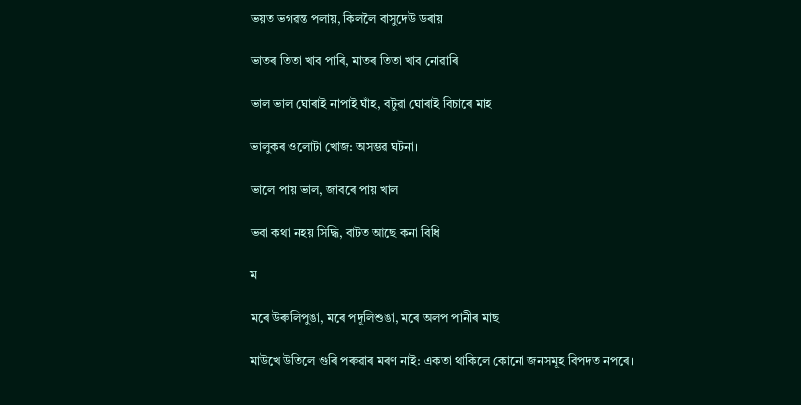ভয়ত ভগৱন্ত পলায়, কিললৈ বাসুদেউ ডৰায়

ভাতৰ তিতা খাব পাৰি, মাতৰ তিতা খাব নোৱাৰি

ভাল ভাল ঘোৰাই নাপাই ঘাঁহ, বটুৱা ঘোৰাই বিচাৰে মাহ

ভালুকৰ ওলোটা খোজ: অসম্ভৱ ঘটনা।

ভালে পায় ভাল, জাবৰে পায় খাল

ভবা কথা নহয় সিদ্ধি, বাটত আছে কনা বিধি

ম

মৰে উৰুলিপুঙা, মৰে পদূলিশুঙা, মৰে অলপ পানীৰ মাছ

মাউখে উতিলে গুৰি পৰুৱাৰ মৰণ নাই: একতা থাকিলে কোনো জনসমূহ বিপদত নপৰে।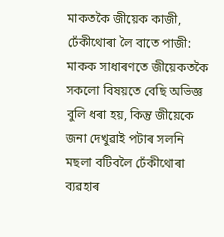মাকতকৈ জীয়েক কাজী, ঢেঁকীথোৰা লৈ বাতে পাজী: মাকক সাধাৰণতে জীয়েকতকৈ সকলো বিষয়তে বেছি অভিজ্ঞ বুলি ধৰা হয়, কিন্তু জীয়েকে জনা দেখুৱাই পটাৰ সলনি মছলা বটিবলৈ ঢেঁকীথোৰা ব্যৱহাৰ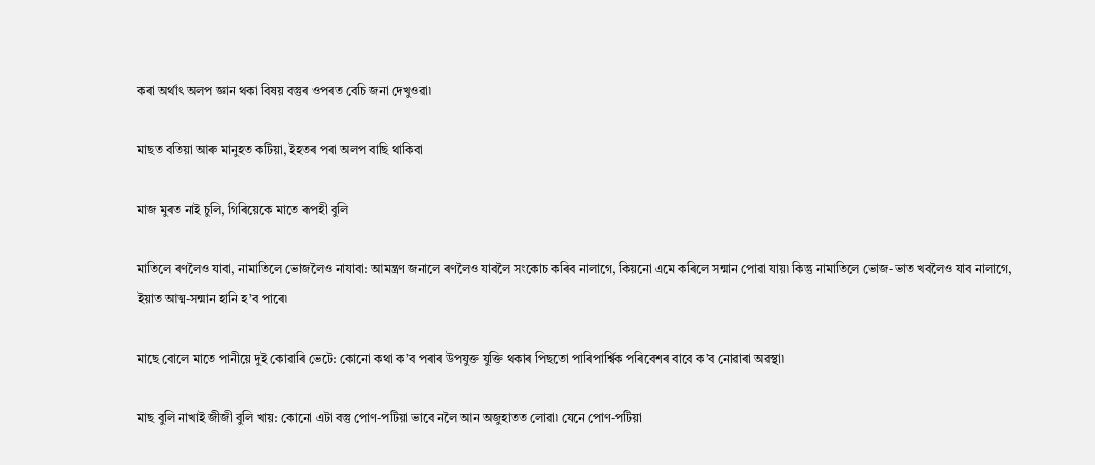কৰা অৰ্থাৎ অলপ জ্ঞান থকা বিষয় বস্তুৰ ওপৰত বেচি জনা দেখুওৱা৷

মাছত বতিয়া আৰু মানুহত কটিয়া, ইহতৰ পৰা অলপ বাছি থাকিবা

মাজ মুৰত নাই চুলি, গিৰিয়েকে মাতে ৰূপহী বুলি

মাতিলে ৰণলৈও যাবা, নামাতিলে ভোজলৈও নাযাবা: আমন্ত্ৰণ জনালে ৰণলৈও যাবলৈ সংকোচ কৰিব নালাগে, কিয়নো এমে কৰিলে সন্মান পোৱা যায়৷ কিন্তু নামাতিলে ভোজ-ভাত খবলৈও যাব নালাগে, ইয়াত আত্ম-সন্মান হানি হ’ব পাৰে৷

মাছে বোলে মাতে পানীয়ে দুই কোৱাৰি ভেটে: কোনো কথা ক’ব পৰাৰ উপযুক্ত যুক্তি থকাৰ পিছতো পাৰিপাৰ্শ্বিক পৰিবেশৰ বাবে ক’ব নোৱাৰা অৱস্থা৷

মাছ বুলি নাখাই জীজী বুলি খায়: কোনো এটা বস্তু পোণ-পটিয়া ভাবে নলৈ আন অজুহাতত লোৱা৷ যেনে পোণ-পটিয়া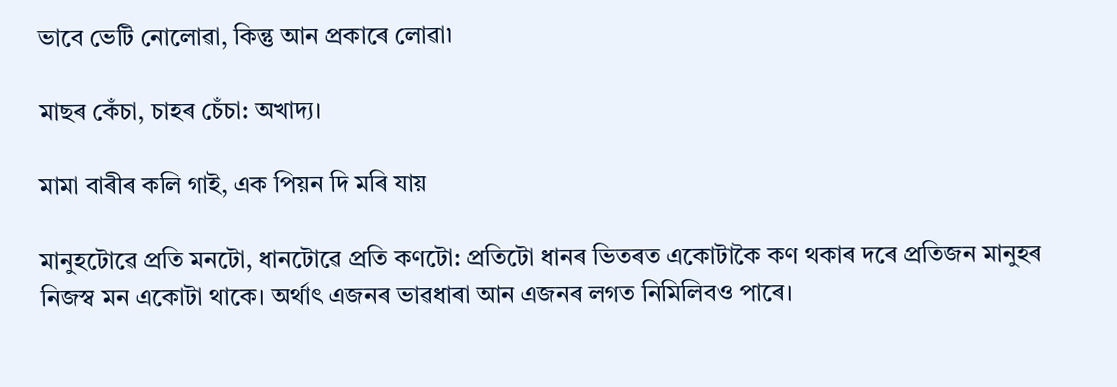ভাবে ভেটি নোলোৱা, কিন্তু আন প্ৰকাৰে লোৱা৷

মাছৰ কেঁচা, চাহৰ চেঁচা: অখাদ্য।

মামা বাৰীৰ কলি গাই, এক পিয়ন দি মৰি যায়

মানুহটোৱে প্ৰতি মনটো, ধানটোৱে প্ৰতি কণটো: প্ৰতিটো ধানৰ ভিতৰত একোটাকৈ কণ থকাৰ দৰে প্ৰতিজন মানুহৰ নিজস্ব মন একোটা থাকে। অৰ্থাৎ এজনৰ ভাৱধাৰা আন এজনৰ লগত নিমিলিবও পাৰে।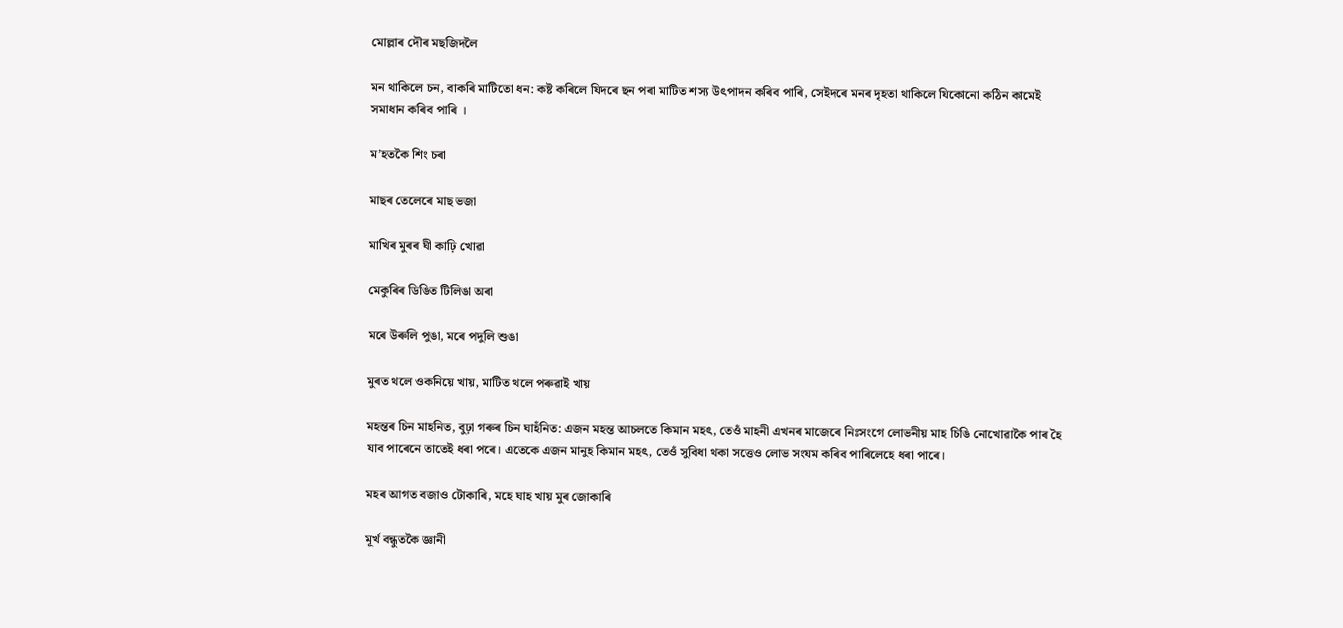মোল্লাৰ দৌৰ মছজিদলৈ

মন থাকিলে চন, বাকৰি মাটিতো ধন: কষ্ট কৰিলে যিদৰে ছন পৰা মাটিত শস্য উৎপাদন কৰিব পাৰি, সেইদৰে মনৰ দৃহতা থাকিলে যিকোনো কঠিন কামেই সমাধান কৰিব পাৰি ।

ম’হতকৈ শিং চৰা

মাছৰ তেলেৰে মাছ ভজা

মাখিৰ মুৰৰ ঘী কাঢ়ি খোৱা

মেকুৰিৰ ডিঙিত টিলিঙা অৰা

মৰে উৰুলি পুঙা, মৰে পদুলি শুঙা

মুৰত থলে ওকনিয়ে খায়, মাটিত থলে পৰুৱাই খায়

মহন্তৰ চিন মাহনিত, বুঢ়া গৰুৰ চিন ঘাহঁনিত: এজন মহন্ত আচলতে কিমান মহৎ, তেওঁ মাহনী এখনৰ মাজেৰে নিঃসংগে লোভনীয় মাহ চিঙি নোখোৱাকৈ পাৰ হৈ যাব পাৰেনে তাতেই ধৰা পৰে। এতেকে এজন মানুহ কিমান মহৎ, তেওঁ সুবিধা থকা সত্তেও লোভ সংযম কৰিব পাৰিলেহে ধৰা পাৰে।

মহৰ আগত বজাও টোকাৰি, মহে ঘাহ খায় মুৰ জোকাৰি

মূৰ্খ বন্ধুতকৈ জ্ঞানী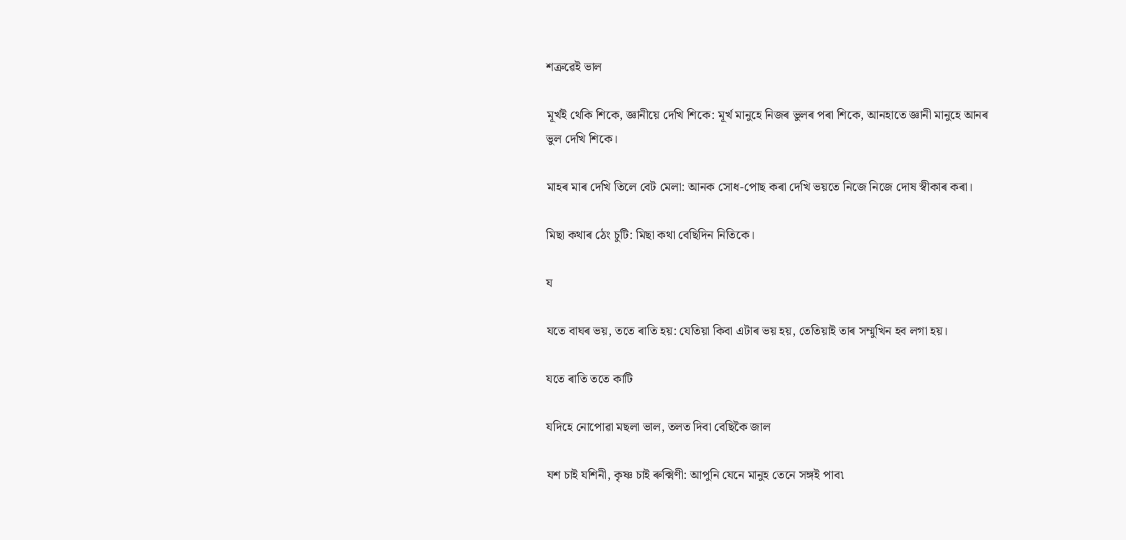শত্ৰুৱেই ভাল

মূৰ্খই থেকি শিকে, জ্ঞানীয়ে দেখি শিকে: মূৰ্খ মানুহে নিজৰ ভুলৰ পৰা শিকে, আনহাতে জ্ঞানী মানুহে আনৰ ভুল দেখি শিকে।

মাহৰ মাৰ দেখি তিলে বেট মেলা: আনক সোধ-পোছ কৰা দেখি ভয়তে নিজে নিজে দোষ স্বীকাৰ কৰা।

মিছা কথাৰ ঠেং চুটি: মিছা কথা বেছিদিন নিতিকে।

য

যতে বাঘৰ ভয়, ততে ৰাতি হয়: যেতিয়া কিবা এটাৰ ভয় হয়, তেতিয়াই তাৰ সম্মুখিন হব লগা হয়।

যতে ৰাতি ততে কাটি

যদিহে নোপোৱা মছলা ভাল, তলত দিবা বেছিকৈ জাল

যশ চাই যশিনী, কৃষ্ণ চাই ৰুক্মিণী: আপুনি যেনে মানুহ তেনে সঙ্গই পাব৷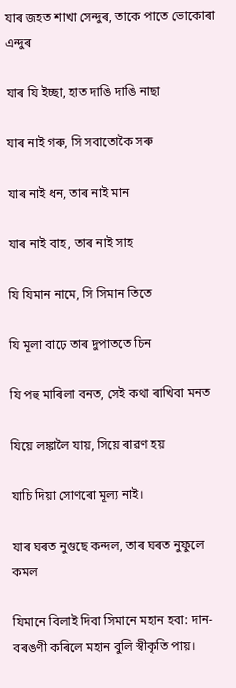যাৰ জহত শাখা সেন্দুৰ, তাকে পাতে ভোকোৰা এন্দুৰ

যাৰ যি ইচ্ছা, হাত দাঙি দাঙি নাছা

যাৰ নাই গৰু, সি সবাতোকৈ সৰু

যাৰ নাই ধন, তাৰ নাই মান

যাৰ নাই বাহ, তাৰ নাই সাহ

যি যিমান নামে, সি সিমান তিতে

যি মূলা বাঢ়ে তাৰ দুপাততে চিন

যি পহু মাৰিলা বনত, সেই কথা ৰাখিবা মনত

যিয়ে লঙ্কালৈ যায়, সিয়ে ৰাৱণ হয়

যাচি দিয়া সোণৰো মূল্য নাই।

যাৰ ঘৰত নুগুছে কন্দল, তাৰ ঘৰত নুফুলে কমল

যিমানে বিলাই দিবা সিমানে মহান হবা: দান-বৰঙণী কৰিলে মহান বুলি স্বীকৃতি পায়।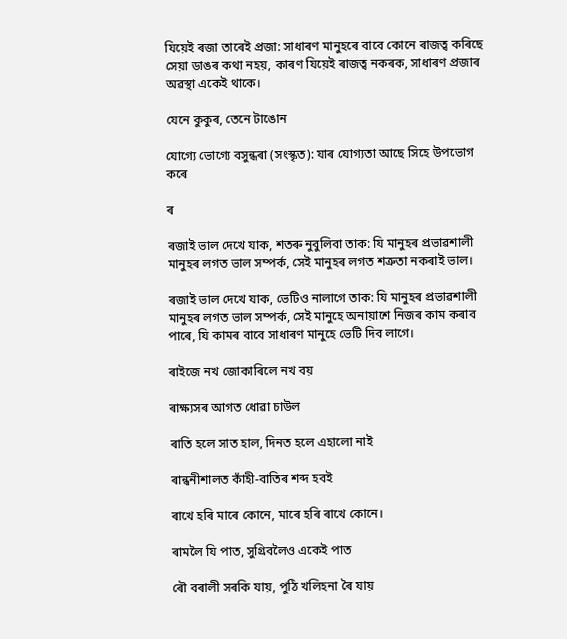যিয়েই ৰজা তাৰেই প্ৰজা: সাধাৰণ মানুহৰে বাবে কোনে ৰাজত্ব কৰিছে সেয়া ডাঙৰ কথা নহয়, কাৰণ যিয়েই ৰাজত্ব নকৰক, সাধাৰণ প্ৰজাৰ অৱস্থা একেই থাকে।

যেনে কুকুৰ, তেনে টাঙোন

যোগ্যে ভোগ্যে বসুন্ধৰা (সংস্কৃত): যাৰ যোগ্যতা আছে সিহে উপভোগ কৰে

ৰ

ৰজাই ভাল দেখে যাক, শতৰু নুবুলিবা তাক: যি মানুহৰ প্ৰভাৱশালী মানুহৰ লগত ভাল সম্পৰ্ক, সেই মানুহৰ লগত শত্ৰুতা নকৰাই ভাল।

ৰজাই ভাল দেখে যাক, ভেটিও নালাগে তাক: যি মানুহৰ প্ৰভাৱশালী মানুহৰ লগত ভাল সম্পৰ্ক, সেই মানুহে অনায়াশে নিজৰ কাম কৰাব পাৰে, যি কামৰ বাবে সাধাৰণ মানুহে ভেটি দিব লাগে।

ৰাইজে নখ জোকাৰিলে নখ বয়

ৰাক্ষ্যসৰ আগত ধোৱা চাউল

ৰাতি হলে সাত হাল, দিনত হলে এহালো নাই

ৰান্ধনীশালত কাঁহী-বাতিৰ শব্দ হবই

ৰাখে হৰি মাৰে কোনে, মাৰে হৰি ৰাখে কোনে।

ৰামলৈ যি পাত, সুগ্ৰিবলৈও একেই পাত

ৰৌ বৰালী সৰকি যায়, পুঠি খলিহনা ৰৈ যায়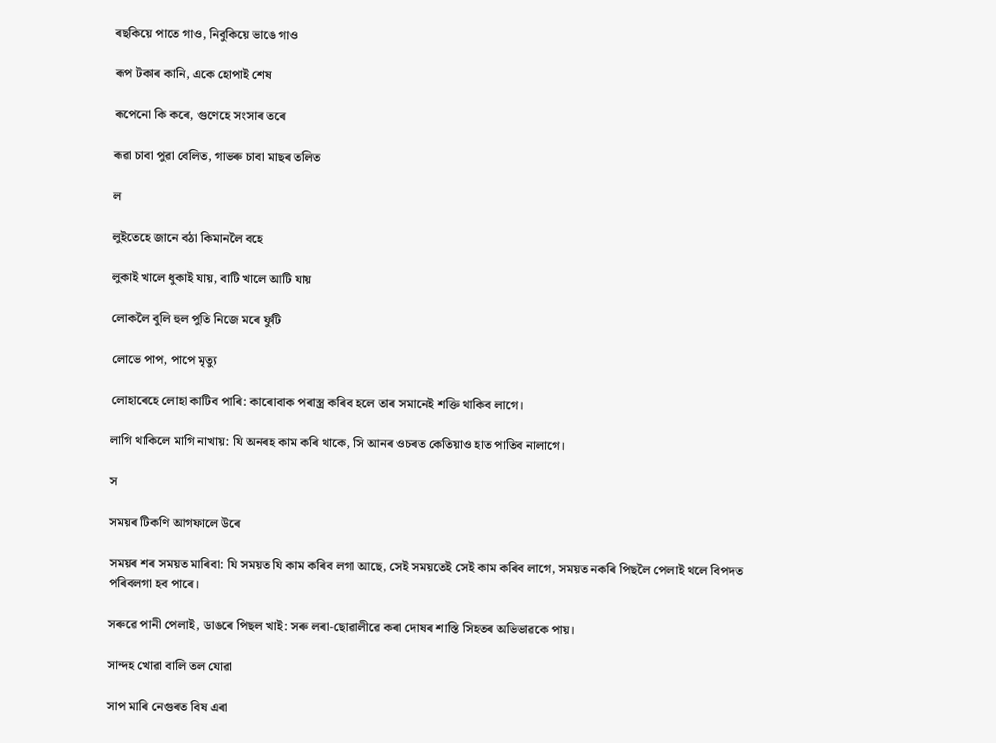ৰছকিয়ে পাতে গাও, নিবুকিয়ে ভাঙে গাও

ৰূপ টকাৰ কানি, একে হোপাই শেষ

ৰূপেনো কি কৰে, গুণেহে সংসাৰ তৰে

ৰূৱা চাবা পুৱা বেলিত, গাভৰু চাবা মাছৰ তলিত

ল

লুইতেহে জানে বঠা কিমানলৈ বহে

লুকাই খালে ধুকাই যায়, বাটি খালে আটি যায়

লোকলৈ বুলি হুল পুতি নিজে মৰে ফুটি

লোভে পাপ, পাপে মৃত্যু

লোহাৰেহে লোহা কাটিব পাৰি: কাৰোবাক পৰাস্ত্ৰ কৰিব হলে তাৰ সমানেই শক্তি থাকিব লাগে।

লাগি থাকিলে মাগি নাখায়: যি অনৰহ কাম কৰি থাকে, সি আনৰ ওচৰত কেতিয়াও হাত পাতিব নালাগে।

স

সময়ৰ টিকণি আগফালে উৰে

সময়ৰ শৰ সময়ত মাৰিবা: যি সময়ত যি কাম কৰিব লগা আছে, সেই সময়তেই সেই কাম কৰিব লাগে, সময়ত নকৰি পিছলৈ পেলাই থলে বিপদত পৰিবলগা হব পাৰে।

সৰুৱে পানী পেলাই, ডাঙৰে পিছল খাই: সৰু লৰা-ছোৱালীৱে কৰা দোষৰ শাস্তি সিহতৰ অভিভাৱকে পায়।

সান্দহ খোৱা বালি তল যোৱা

সাপ মাৰি নেগুৰত বিষ এৰা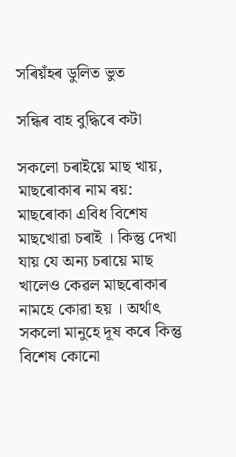সৰিয়ঁহৰ ডুলিত ভুত

সন্ধিৰ বাহ বুদ্ধিৰে কটা

সকলো চৰাইয়ে মাছ খায়, মাছৰোকাৰ নাম ৰয়: মাছৰোকা এবিধ বিশেষ মাছখোৱা চৰাই । কিন্তু দেখা যায় যে অন্য চৰায়ে মাছ খালেও কেৱল মাছৰোকাৰ নামহে কোৱা হয় । অৰ্থাৎ
সকলো মানুহে দূষ কৰে কিন্তু বিশেষ কোনো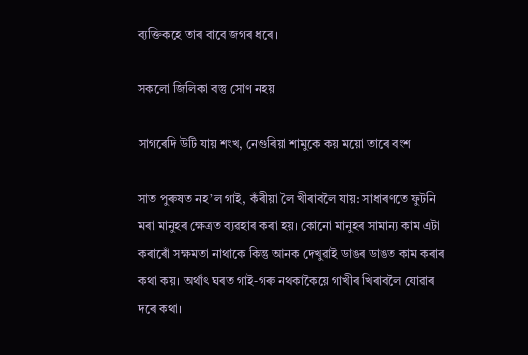ব্যক্তিকহে তাৰ বাবে জগৰ ধৰে।

সকলো জিলিকা বস্তু সোণ নহয়

সাগৰেদি উটি যায় শংখ, নেগুৰিয়া শামুকে কয় ময়ো তাৰে বংশ

সাত পুৰুষত নহ’ল গাই, কঁৰীয়া লৈ খীৰাবলৈ যায়: সাধাৰণতে ফুটনি মৰা মানুহৰ ক্ষেত্ৰত ব্যৱহাৰ কৰা হয়। কোনো মানুহৰ সামান্য কাম এটা কৰাৰোঁ সক্ষমতা নাথাকে কিন্তু আনক দেখুৱাই ডাঙৰ ডাঙত কাম কৰাৰ কথা কয়। অৰ্থাৎ ঘৰত গাই-গৰু নথকাকৈয়ে গাখীৰ খিৰাবলৈ যোৱাৰ দৰে কথা।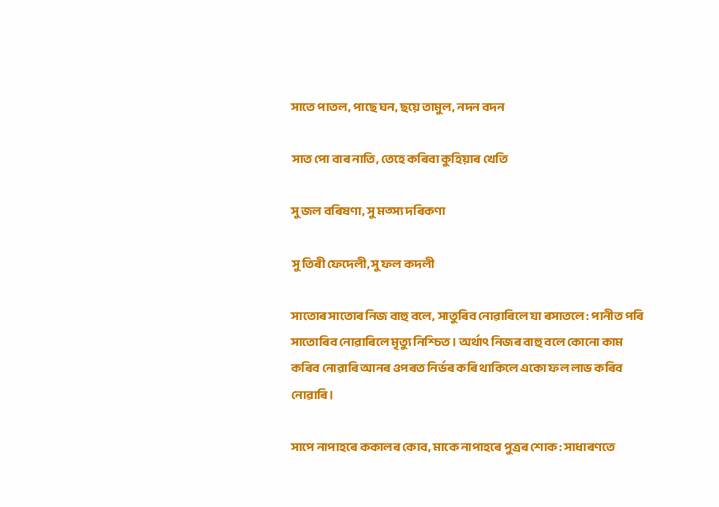সাতে পাতল, পাছে ঘন, ছয়ে তামুল, নদন বদন

সাত পো বাৰ নাতি, তেহে কৰিবা কুহিয়াৰ খেতি

সু জল বৰিষণা, সু মত্স্য দৰিকণা

সু তিৰী ফেদেলী, সু ফল কদলী

সাতোৰ সাতোৰ নিজ বাহু বলে, সাতুৰিব নোৱাৰিলে যা ৰসাতলে: পানীত পৰি সাতোৰিব নোৱাৰিলে মৃত্যু নিশ্চিত। অৰ্থাৎ নিজৰ বাহু বলে কোনো কাম কৰিব নোৱাৰি আনৰ ওপৰত নিৰ্ভৰ কৰি থাকিলে একো ফল লাভ কৰিব নোৱাৰি।

সাপে নাপাহৰে ককালৰ কোব, মাকে নাপাহৰে পুত্ৰৰ শোক: সাধাৰণতে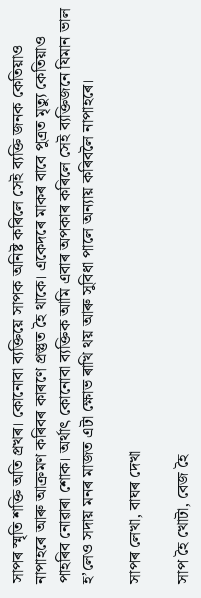সাপৰ স্মৃতি শক্তি অতি প্ৰখৰ। কোনোবা ব্যক্তিয়ে সাপক অনিষ্ট কৰিলে সেই ব্যক্তি জনক কেতিয়াও নাপাহৰে আৰু আক্ৰমণ কৰিবৰ কাৰণে প্ৰস্তুত হৈ থাকে। একেদৰে মাকৰ বাবে পুত্ৰত মৃত্যু কেতিয়াও পাহৰিব নোৱাৰা শোক। অৰ্থাৎ কোনোবা ব্যক্তিক আমি এবাৰ অপকাৰ কৰিলে সেই ব্যক্তিজনে যিমান ভাল হ’লেও সদায় মনৰ মাজত এটা ক্ষোভ ৰাখি থয় আৰু সুবিধা পালে অন্যায় কৰিবলৈ নাপাহৰে।

সাপৰ লেখা, বাঘৰ দেখা

সাপ হৈ খোটা, বেজ হৈ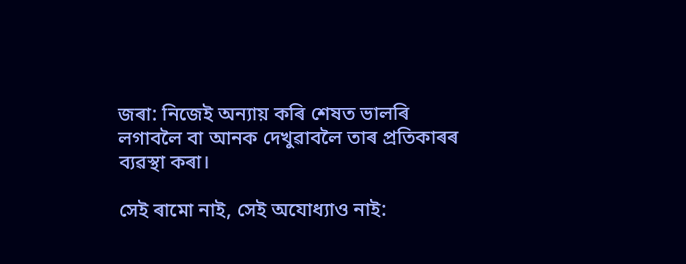জৰা: নিজেই অন্যায় কৰি শেষত ভালৰি লগাবলৈ বা আনক দেখুৱাবলৈ তাৰ প্ৰতিকাৰৰ ব্যৱস্থা কৰা।

সেই ৰামো নাই, সেই অযোধ্যাও নাই: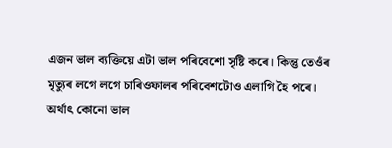এজন ভাল ব্যক্তিয়ে এটা ভাল পৰিবেশো সৃষ্টি কৰে। কিন্তু তেওঁৰ মৃত্যুৰ লগে লগে চাৰিওফালৰ পৰিবেশটোও এলাগি হৈ পৰে। অৰ্থাৎ কোনো ভাল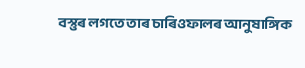বস্তুৰ লগতে তাৰ চাৰিওফালৰ আনুষাঙ্গিক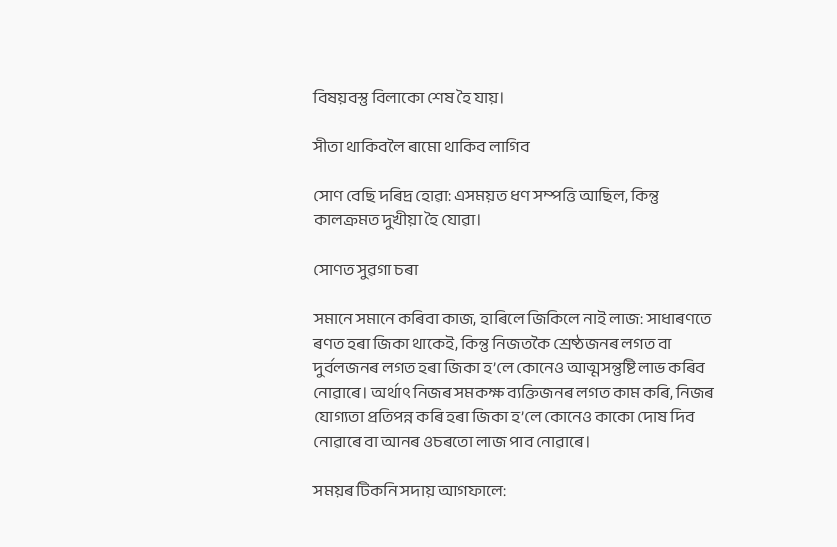বিষয়বস্তু বিলাকো শেষ হৈ যায়।

সীতা থাকিবলৈ ৰামো থাকিব লাগিব

সোণ বেছি দৰিদ্ৰ হোৱা: এসময়ত ধণ সম্পত্তি আছিল, কিন্তু কালক্ৰমত দুখীয়া হৈ যোৱা।

সোণত সুৱগা চৰা

সমানে সমানে কৰিবা কাজ, হাৰিলে জিকিলে নাই লাজ: সাধাৰণতে ৰণত হৰা জিকা থাকেই, কিন্তু নিজতকৈ শ্ৰেষ্ঠজনৰ লগত বা দুৰ্বলজনৰ লগত হৰা জিকা হ’লে কোনেও আত্মসন্তুষ্টি লাভ কৰিব নোৱাৰে। অৰ্থাৎ নিজৰ সমকক্ষ ব্যক্তিজনৰ লগত কাম কৰি, নিজৰ যোগ্যতা প্ৰতিপন্ন কৰি হৰা জিকা হ’লে কোনেও কাকো দোষ দিব নোৱাৰে বা আনৰ ওচৰতো লাজ পাব নোৱাৰে।

সময়ৰ টিকনি সদায় আগফালে: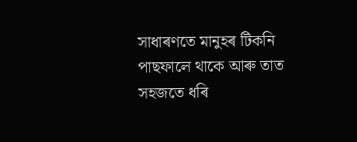সাধাৰণতে মানুহৰ টিকনি পাছফালে থাকে আৰু তাত সহজতে ধৰি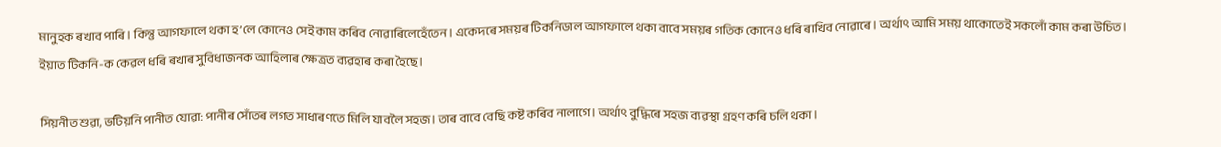মানুহক ৰখাব পাৰি। কিন্তু আগফালে থকা হ’লে কোনেও সেই কাম কৰিব নোৱাৰিলেহেঁতেন। একেদৰে সময়ৰ টিকনিডাল আগফালে থকা বাবে সময়ৰ গতিক কোনেও ধৰি ৰাখিব নোৱাৰে। অৰ্থাৎ আমি সময় থাকোতেই সকলোঁ কাম কৰা উচিত। ইয়াত টিকনি-ক কেৱল ধৰি ৰখাৰ সুবিধাজনক আহিলাৰ ক্ষেত্ৰত ব্যৱহাৰ কৰা হৈছে।

সিয়নীত শুৱা, ভটিয়নি পানীত যোৱা: পানীৰ সোঁতৰ লগত সাধাৰণতে মিলি যাবলৈ সহজ। তাৰ বাবে বেছি কষ্ট কৰিব নালাগে। অৰ্থাৎ বুদ্ধিৰে সহজ ব্যৱস্থা গ্ৰহণ কৰি চলি থকা।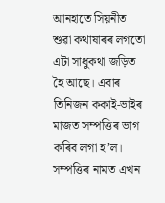আনহাতে সিয়নীত শুৱা কথাষাৰৰ লগতো এটা সাধুকথা জড়িত হৈ আছে। এবাৰ তিনিজন ককাই-ভাইৰ মাজত সম্পত্তিৰ ভাগ কৰিব লগা হ’ল। সম্পত্তিৰ নামত এখন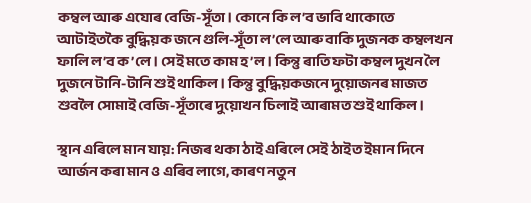কম্বল আৰু এযোৰ বেজি-সূঁতা। কোনে কি ল’ব ভাবি থাকোতে আটাইতকৈ বুদ্ধিয়ক জনে গুলি-সূঁতা ল’লে আৰু বাকি দুজনক কম্বলখন ফালি ল’ব ক’লে। সেই মতে কাম হ’ল। কিন্তু ৰাতি ফটা কম্বল দুখন লৈ দুজনে টানি-টানি শুই থাকিল। কিন্তু বুদ্ধিয়কজনে দুয়োজনৰ মাজত শুবলৈ সোমাই বেজি-সূঁতাৰে দুয়োখন চিলাই আৰামত শুই থাকিল।

স্থান এৰিলে মান যায়: নিজৰ থকা ঠাই এৰিলে সেই ঠাইত ইমান দিনে আৰ্জন কৰা মান ও এৰিব লাগে, কাৰণ নতুন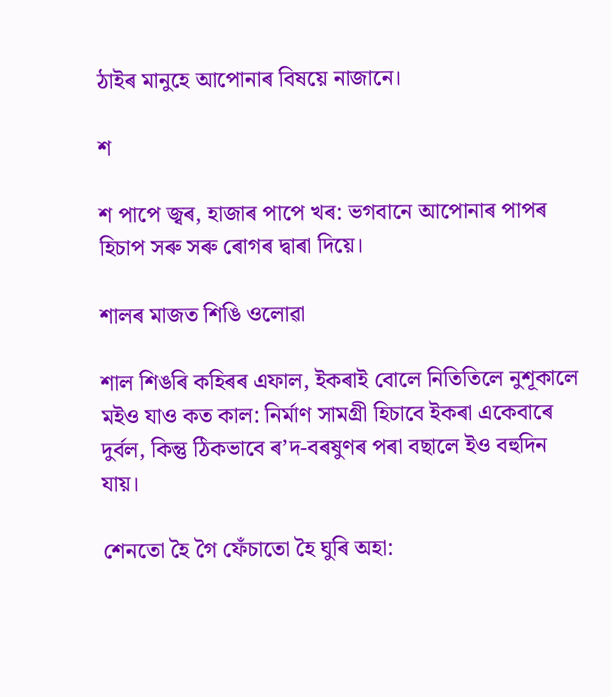ঠাইৰ মানুহে আপোনাৰ বিষয়ে নাজানে।

শ

শ পাপে জ্বৰ, হাজাৰ পাপে খৰ: ভগবানে আপোনাৰ পাপৰ হিচাপ সৰু সৰু ৰোগৰ দ্বাৰা দিয়ে।

শালৰ মাজত শিঙি ওলোৱা

শাল শিঙৰি কহিৰৰ এফাল, ইকৰাই বোলে নিতিতিলে নুশূকালে মইও যাও কত কাল: নিৰ্মাণ সামগ্ৰী হিচাবে ইকৰা একেবাৰে দুৰ্বল, কিন্তু ঠিকভাবে ৰ’দ-বৰষুণৰ পৰা বছালে ইও বহুদিন যায়।

শেনতো হৈ গৈ ফেঁচাতো হৈ ঘুৰি অহা: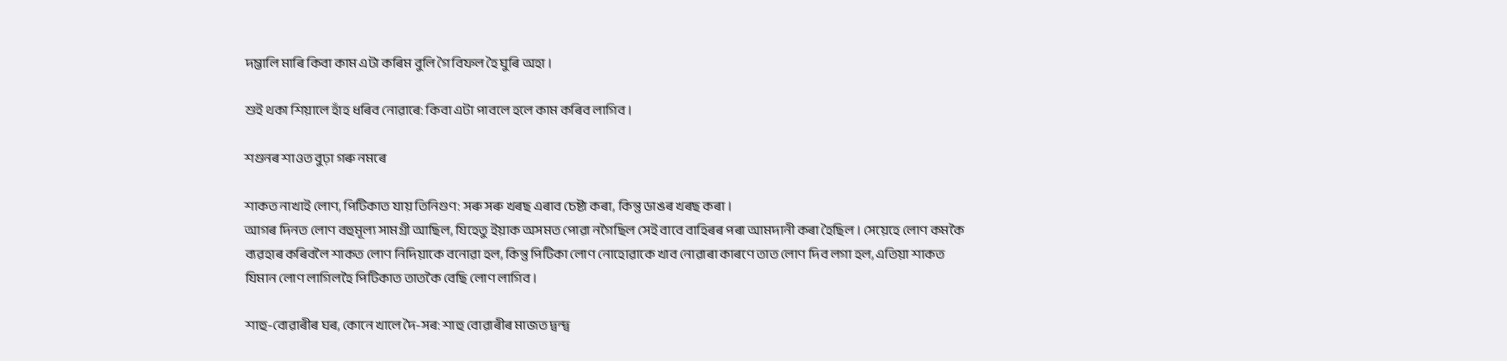দম্ভালি মাৰি কিবা কাম এটা কৰিম বুলি গৈ বিফল হৈ ঘুৰি অহা।

শুই থকা শিয়ালে হাঁহ ধৰিব নোৱাৰে: কিবা এটা পাবলে হলে কাম কৰিব লাগিব।

শগুনৰ শাওত বুঢ়া গৰু নমৰে

শাকত নাখাই লোণ, পিটিকাত যায় তিনিগুণ: সৰু সৰু খৰছ এৰাব চেষ্টা কৰা, কিন্তু ডাঙৰ খৰছ কৰা।
আগৰ দিনত লোণ বহুমূল্য সামগ্ৰী আছিল, যিহেতু ইয়াক অসমত পোৱা নগৈছিল সেই বাবে বাহিৰৰ পৰা আমদানী কৰা হৈছিল। সেয়েহে লোণ কমকৈ ব্যৱহাৰ কৰিবলৈ শাকত লোণ নিদিয়াকে বনোৱা হল, কিন্তু পিটিকা লোণ নোহোৱাকে খাব নোৱাৰা কাৰণে তাত লোণ দিব লগা হল, এতিয়া শাকত যিমান লোণ লাগিলহৈ পিটিকাত তাতকৈ বেছি লোণ লাগিব।

শাহু-বোৱাৰীৰ ঘৰ, কোনে খালে দৈ-সৰ: শাহু বোৱাৰীৰ মাজত দ্বন্দ্ব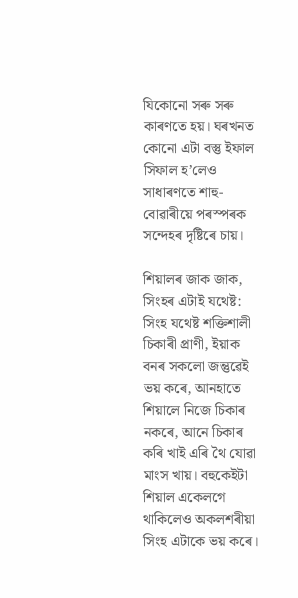যিকোনো সৰু সৰু কাৰণতে হয়। ঘৰখনত কোনো এটা বস্তু ইফাল সিফাল হ’লেও সাধাৰণতে শাহু-বোৱাৰীয়ে পৰস্পৰক সন্দেহৰ দৃষ্টিৰে চায়।

শিয়ালৰ জাক জাক, সিংহৰ এটাই যথেষ্ট: সিংহ যথেষ্ট শক্তিশালী চিকাৰী প্ৰাণী, ইয়াক বনৰ সকলো জন্তুৱেই ভয় কৰে, আনহাতে শিয়ালে নিজে চিকাৰ নকৰে, আনে চিকাৰ কৰি খাই এৰি থৈ যোৱা মাংস খায়। বহুকেইটা শিয়াল একেলগে থাকিলেও অকলশৰীয়া সিংহ এটাকে ভয় কৰে।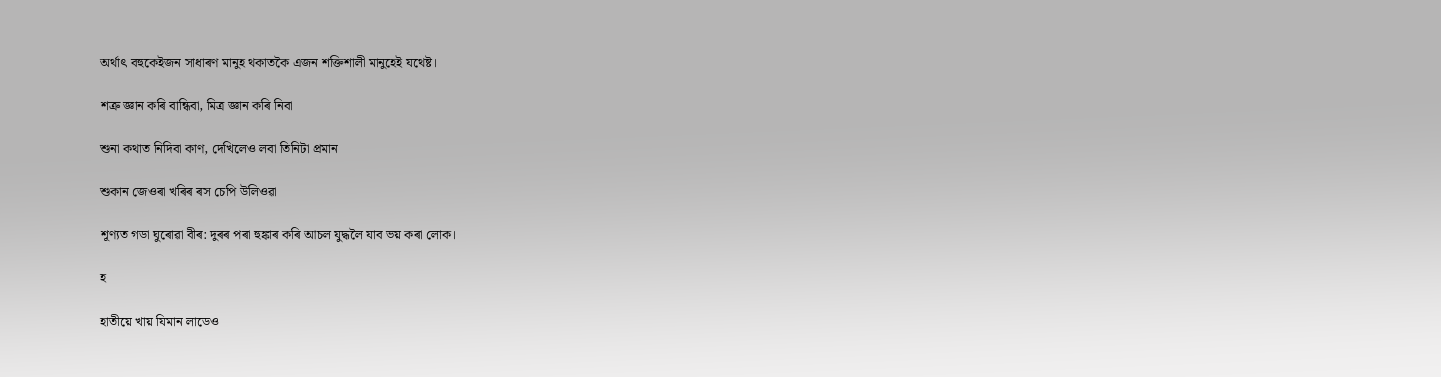অৰ্থাৎ বহুকেইজন সাধাৰণ মানুহ থকাতকৈ এজন শক্তিশালী মানুহেই যথেষ্ট।

শত্ৰু জ্ঞান কৰি বান্ধিবা, মিত্ৰ জ্ঞান কৰি নিবা

শুনা কথাত নিদিবা কাণ, দেখিলেও লবা তিনিটা প্ৰমান

শুকান জেওৰা খৰিৰ ৰস চেপি উলিওৱা

শূণ্যত গডা ঘুৰোৱা বীৰ: দুৰৰ পৰা হুঙ্কাৰ কৰি আচল যুদ্ধলৈ যাব ভয় কৰা লোক।

হ

হাতীয়ে খায় যিমান লাডেও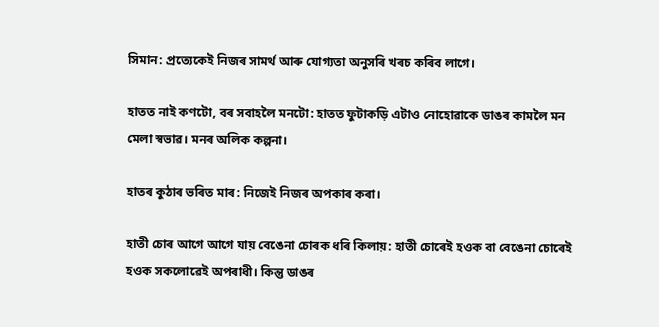সিমান: প্ৰত্যেকেই নিজৰ সামৰ্থ আৰু যোগ্যতা অনুসৰি খৰচ কৰিব লাগে।

হাতত নাই কণটো, বৰ সবাহলৈ মনটো: হাতত ফুটাকড়ি এটাও নোহোৱাকে ডাঙৰ কামলৈ মন মেলা স্বভাৱ। মনৰ অলিক কল্পনা।

হাতৰ কুঠাৰ ভৰিত মাৰ: নিজেই নিজৰ অপকাৰ কৰা।

হাতী চোৰ আগে আগে যায় বেঙেনা চোৰক ধৰি কিলায়: হাতী চোৰেই হওক বা বেঙেনা চোৰেই হওক সকলোৱেই অপৰাধী। কিন্তু ডাঙৰ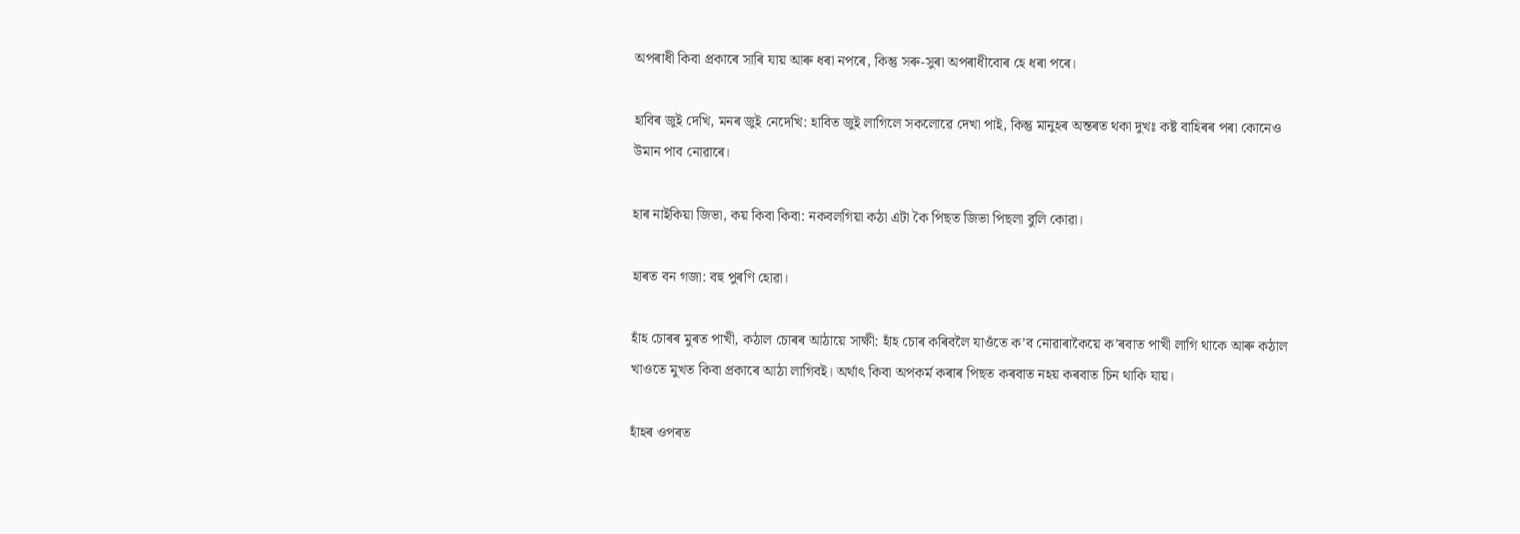অপৰাধী কিবা প্ৰকাৰে সাৰি যায় আৰু ধৰা নপৰে, কিন্তু সৰু-সুৰা অপৰাধীবোৰ হে ধৰা পৰে।

হাবিৰ জুই দেখি, মনৰ জুই নেদেখি: হাবিত জুই লাগিলে সকলোৱে দেখা পাই, কিন্তু মানুহৰ অন্তৰত থকা দুখঃ কষ্ট বাহিৰৰ পৰা কোনেও উমান পাব নোৱাৰে।

হাৰ নাইকিয়া জিভা, কয় কিবা কিবা: নকবলগিয়া কঠা এটা কৈ পিছত জিভা পিছলা বুলি কোৱা।

হাৰত বন গজা: বহু পুৰণি হোৱা।

হাঁহ চোৰৰ মুৰত পাখী, কঠাল চোৰৰ আঠায়ে সাক্ষী: হাঁহ চোৰ কৰিবলৈ যাওঁতে ক’ব নোৱাৰাকৈয়ে ক’ৰবাত পাখী লাগি থাকে আৰু কঠাল খাওতে মুখত কিবা প্ৰকাৰে আঠা লাগিবই। অৰ্থাৎ কিবা অপকৰ্ম কৰাৰ পিছত কৰবাত নহয় কৰবাত চিন থাকি যায়।

হাঁহৰ ওপৰত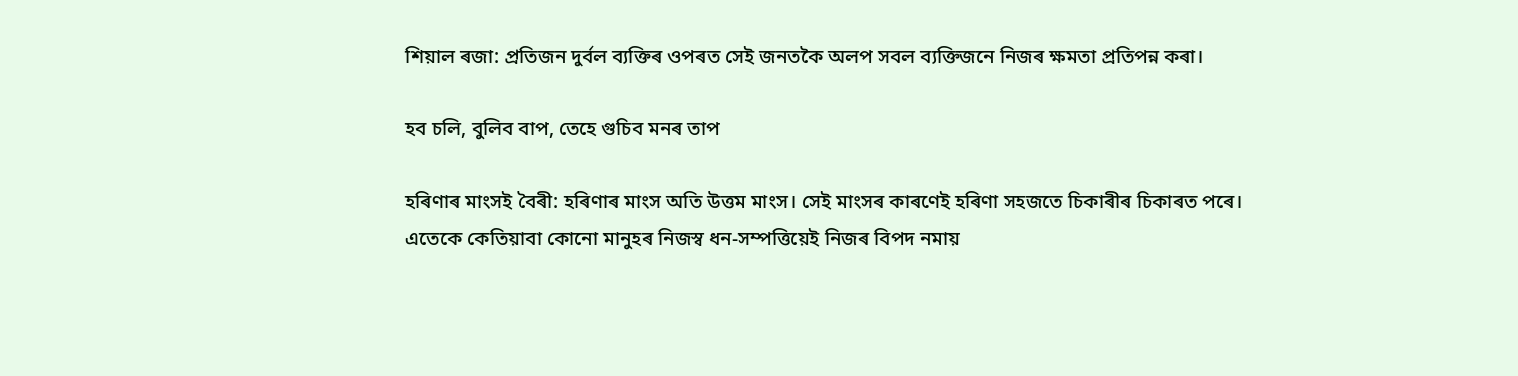শিয়াল ৰজা: প্ৰতিজন দুৰ্বল ব্যক্তিৰ ওপৰত সেই জনতকৈ অলপ সবল ব্যক্তিজনে নিজৰ ক্ষমতা প্ৰতিপন্ন কৰা।

হব চলি, বুলিব বাপ, তেহে গুচিব মনৰ তাপ

হৰিণাৰ মাংসই বৈৰী: হৰিণাৰ মাংস অতি উত্তম মাংস। সেই মাংসৰ কাৰণেই হৰিণা সহজতে চিকাৰীৰ চিকাৰত পৰে। এতেকে কেতিয়াবা কোনো মানুহৰ নিজস্ব ধন-সম্পত্তিয়েই নিজৰ বিপদ নমায়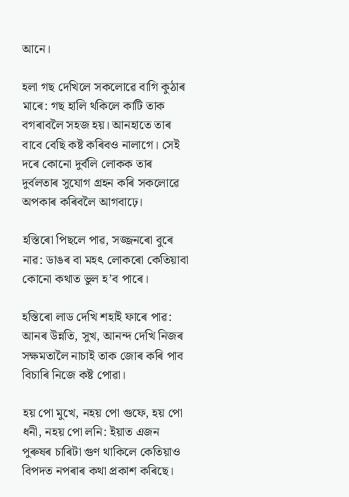আনে।

হলা গছ দেখিলে সকলোৱে বাগি কুঠাৰ মাৰে: গছ হালি থকিলে কাটি তাক বগৰাবলৈ সহজ হয়। আনহাতে তাৰ বাবে বেছি কষ্ট কৰিবও নালাগে। সেই দৰে কোনো দুৰ্বলি লোকক তাৰ দুৰ্বলতাৰ সুযোগ গ্ৰহন কৰি সকলোৱে অপকাৰ কৰিবলৈ আগবাঢ়ে।

হস্তিৰো পিছলে পাৱ, সজ্জনৰো বুৰে নাৱ: ডাঙৰ বা মহৎ লোকৰো কেতিয়াবা কোনো কথাত ভুল হ’ব পাৰে।

হস্তিৰো লাড দেখি শহাই ফাৰে পাৱ: আনৰ উন্নতি, সুখ, আনন্দ দেখি নিজৰ সক্ষমতালৈ নাচাই তাক জোৰ কৰি পাব বিচাৰি নিজে কষ্ট পোৱা।

হয় পো মুখে, নহয় পো গুফে, হয় পো ধনী, নহয় পো লনি: ইয়াত এজন পুৰুষৰ চাৰিটা গুণ থাকিলে কেতিয়াও বিপদত নপৰাৰ কথা প্ৰকাশ কৰিছে।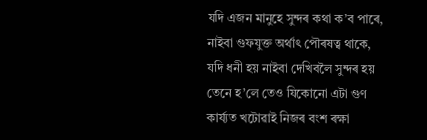যদি এজন মানুহে সুন্দৰ কথা ক’ব পাৰে, নাইবা গুফযুক্ত অৰ্থাৎ পৌৰষত্ব থাকে, যদি ধনী হয় নাইবা দেখিবলৈ সুন্দৰ হয় তেনে হ’লে তেও যিকোনো এটা গুণ কাৰ্য্যত খটোৱাই নিজৰ বংশ ৰক্ষা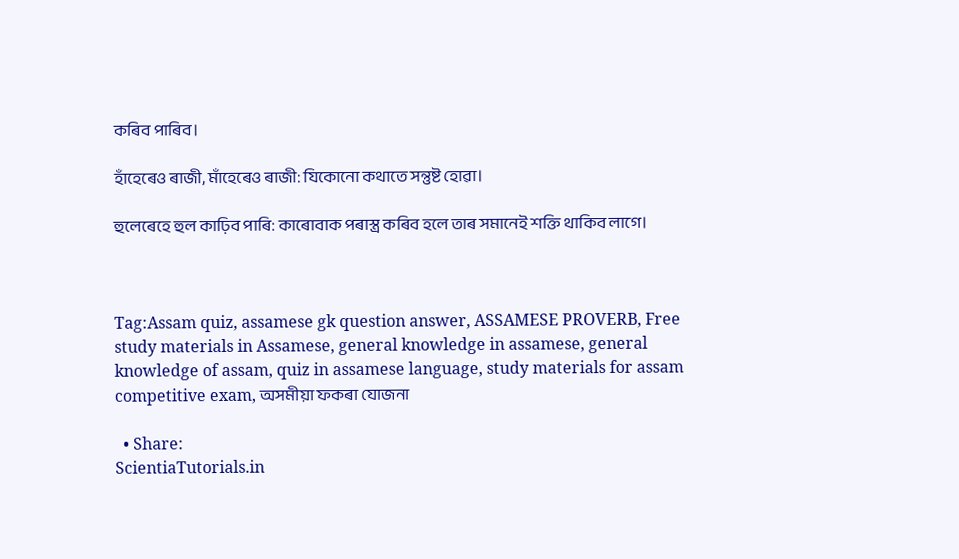কৰিব পাৰিব।

হাঁহেৰেও ৰাজী, মাঁহেৰেও ৰাজী: যিকোনো কথাতে সন্তুষ্ট হোৱা।

হুলেৰেহে হুল কাঢ়িব পাৰি: কাৰোবাক পৰাস্ত্ৰ কৰিব হলে তাৰ সমানেই শক্তি থাকিব লাগে।



Tag:Assam quiz, assamese gk question answer, ASSAMESE PROVERB, Free study materials in Assamese, general knowledge in assamese, general knowledge of assam, quiz in assamese language, study materials for assam competitive exam, অসমীয়া ফকৰা যোজনা

  • Share:
ScientiaTutorials.in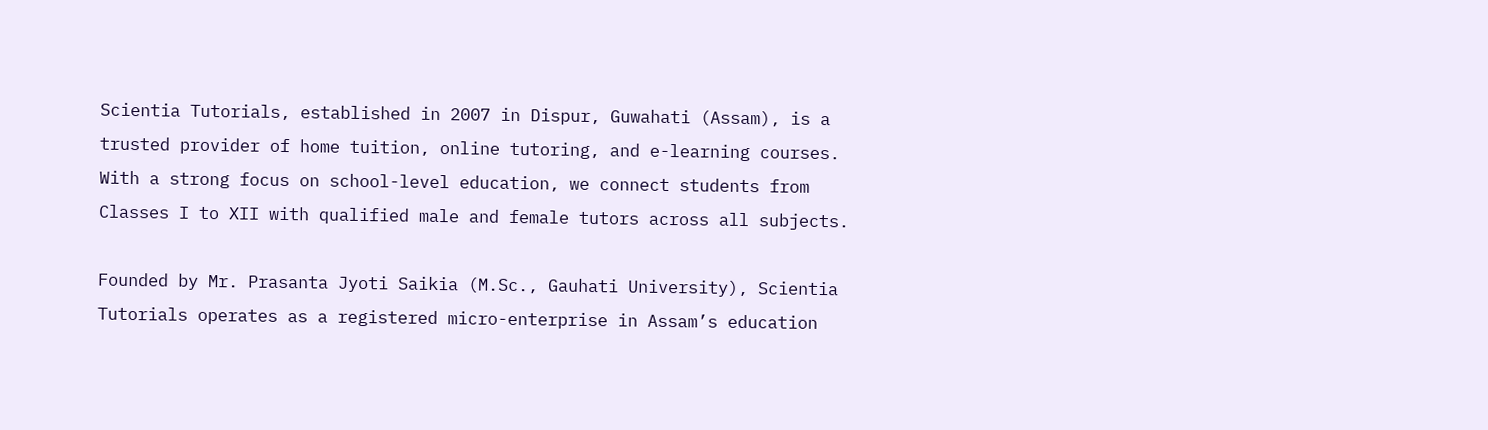Scientia Tutorials, established in 2007 in Dispur, Guwahati (Assam), is a trusted provider of home tuition, online tutoring, and e-learning courses. With a strong focus on school-level education, we connect students from Classes I to XII with qualified male and female tutors across all subjects.

Founded by Mr. Prasanta Jyoti Saikia (M.Sc., Gauhati University), Scientia Tutorials operates as a registered micro-enterprise in Assam’s education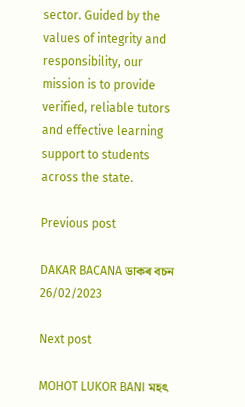sector. Guided by the values of integrity and responsibility, our mission is to provide verified, reliable tutors and effective learning support to students across the state.

Previous post

DAKAR BACANA ডাকৰ বচন
26/02/2023

Next post

MOHOT LUKOR BANI মহৎ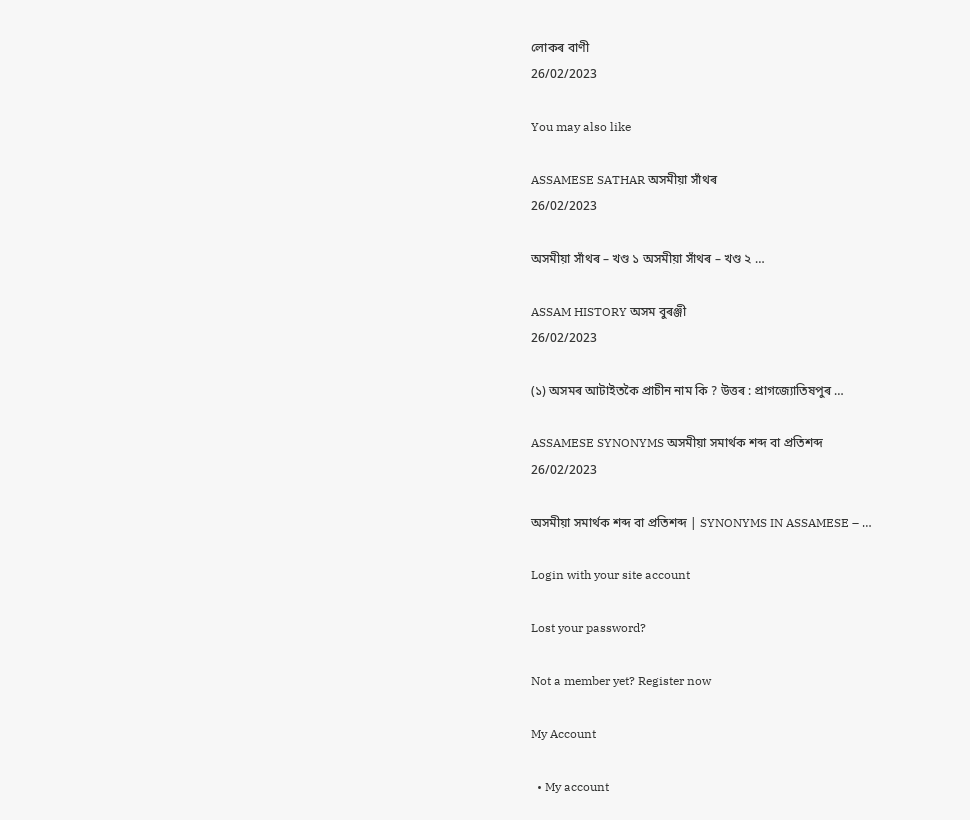লোকৰ বাণী
26/02/2023

You may also like

ASSAMESE SATHAR অসমীয়া সাঁথৰ
26/02/2023

অসমীয়া সাঁথৰ – খণ্ড ১ অসমীয়া সাঁথৰ – খণ্ড ২ …

ASSAM HISTORY অসম বুৰঞ্জী
26/02/2023

(১) অসমৰ আটাইতকৈ প্ৰাচীন নাম কি ? উত্তৰ : প্ৰাগজ্যোতিষপুৰ …

ASSAMESE SYNONYMS অসমীয়া সমার্থক শব্দ বা প্ৰতিশব্দ
26/02/2023

অসমীয়া সমার্থক শব্দ বা প্ৰতিশব্দ | SYNONYMS IN ASSAMESE – …

Login with your site account

Lost your password?

Not a member yet? Register now

My Account

  • My account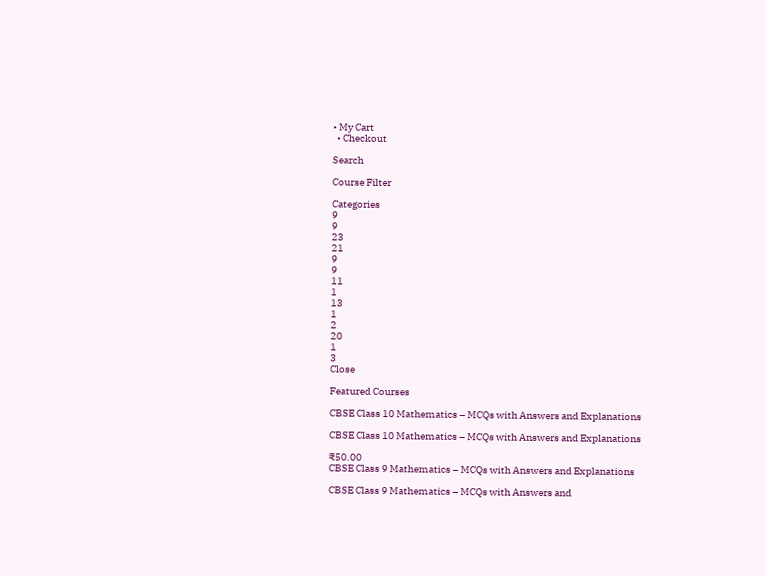• My Cart
  • Checkout

Search

Course Filter

Categories
9
9
23
21
9
9
11
1
13
1
2
20
1
3
Close

Featured Courses

CBSE Class 10 Mathematics – MCQs with Answers and Explanations

CBSE Class 10 Mathematics – MCQs with Answers and Explanations

₹50.00
CBSE Class 9 Mathematics – MCQs with Answers and Explanations

CBSE Class 9 Mathematics – MCQs with Answers and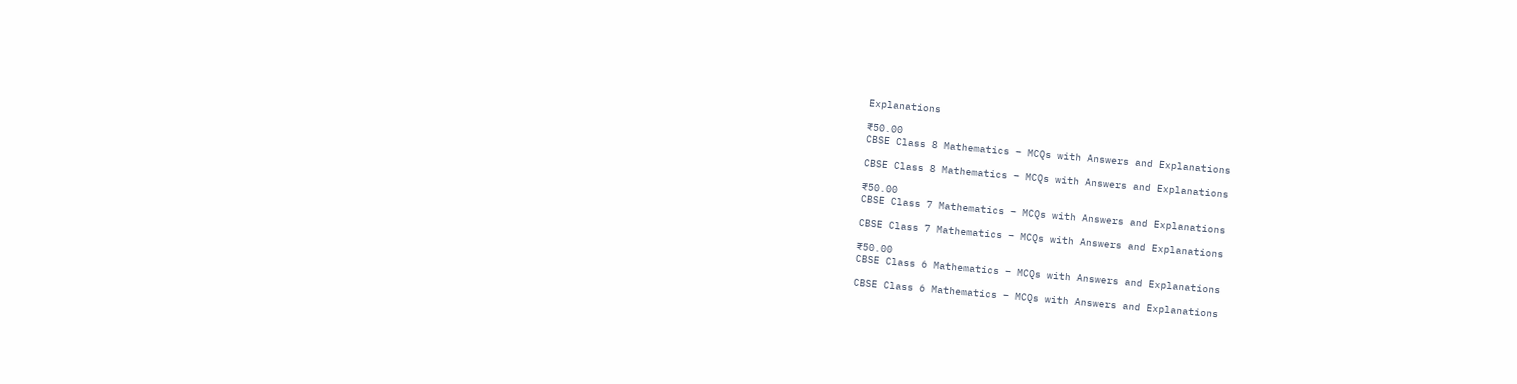Explanations

₹50.00
CBSE Class 8 Mathematics – MCQs with Answers and Explanations

CBSE Class 8 Mathematics – MCQs with Answers and Explanations

₹50.00
CBSE Class 7 Mathematics – MCQs with Answers and Explanations

CBSE Class 7 Mathematics – MCQs with Answers and Explanations

₹50.00
CBSE Class 6 Mathematics – MCQs with Answers and Explanations

CBSE Class 6 Mathematics – MCQs with Answers and Explanations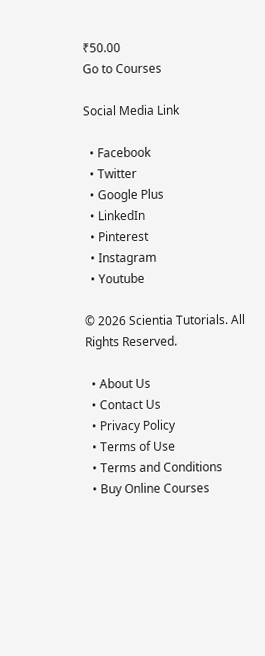₹50.00
Go to Courses

Social Media Link

  • Facebook
  • Twitter
  • Google Plus
  • LinkedIn
  • Pinterest
  • Instagram
  • Youtube

© 2026 Scientia Tutorials. All Rights Reserved.

  • About Us
  • Contact Us
  • Privacy Policy
  • Terms of Use
  • Terms and Conditions
  • Buy Online Courses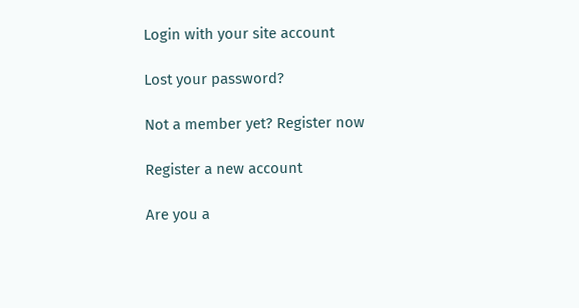Login with your site account

Lost your password?

Not a member yet? Register now

Register a new account

Are you a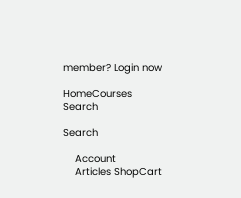member? Login now

HomeCourses
Search

Search

    Account
    Articles ShopCart